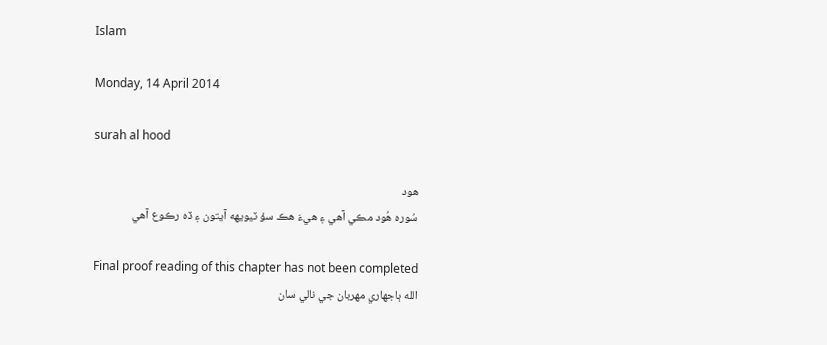Islam

Monday, 14 April 2014

surah al hood

هود
سُوره ھُود مڪي آھي ۽ ھيءَ ھڪ سؤ ٽيويهه آيتون ۽ ڏه رڪوع آھي

Final proof reading of this chapter has not been completed
الله ٻاجھاري مھربان جي نالي سان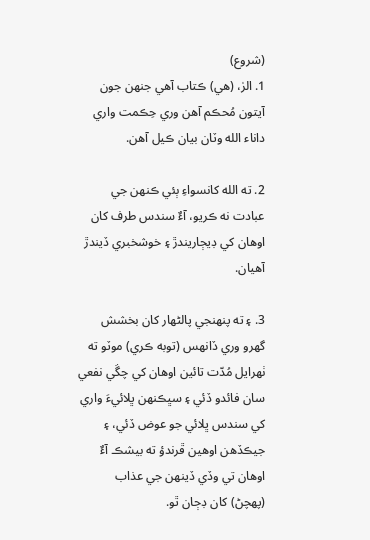(شروع)
1. الرٰ، (ھي) ڪتاب آھي جنھن جون آيتون مُحڪم آھن وري حِڪمت واري داناء الله وٽان بيان ڪيل آھن.

2. ته الله کانسواءِ ٻئي ڪنھن جي عبادت نه ڪريو، آءٌ سندس طرف کان اوھان کي ڊيڄاريندڙ ۽ خوشخبري ڏيندڙ آھيان.

3. ۽ ته پنھنجي پالڻھار کان بخشش گھرو وري ڏانھس (توبه ڪري) موٽو ته ٺھرايل مُدّت تائين اوھان کي چڱي نفعي سان فائدو ڏئي ۽ سڀڪنھن ڀلائيءَ واري کي سندس ڀلائي جو عوض ڏئي، ۽ جيڪڏھن اوھين ڦرندؤ ته بيشڪ آءٌ اوھان تي وڏي ڏينھن جي عذاب (پھچڻ) کان ڊڄان ٿو.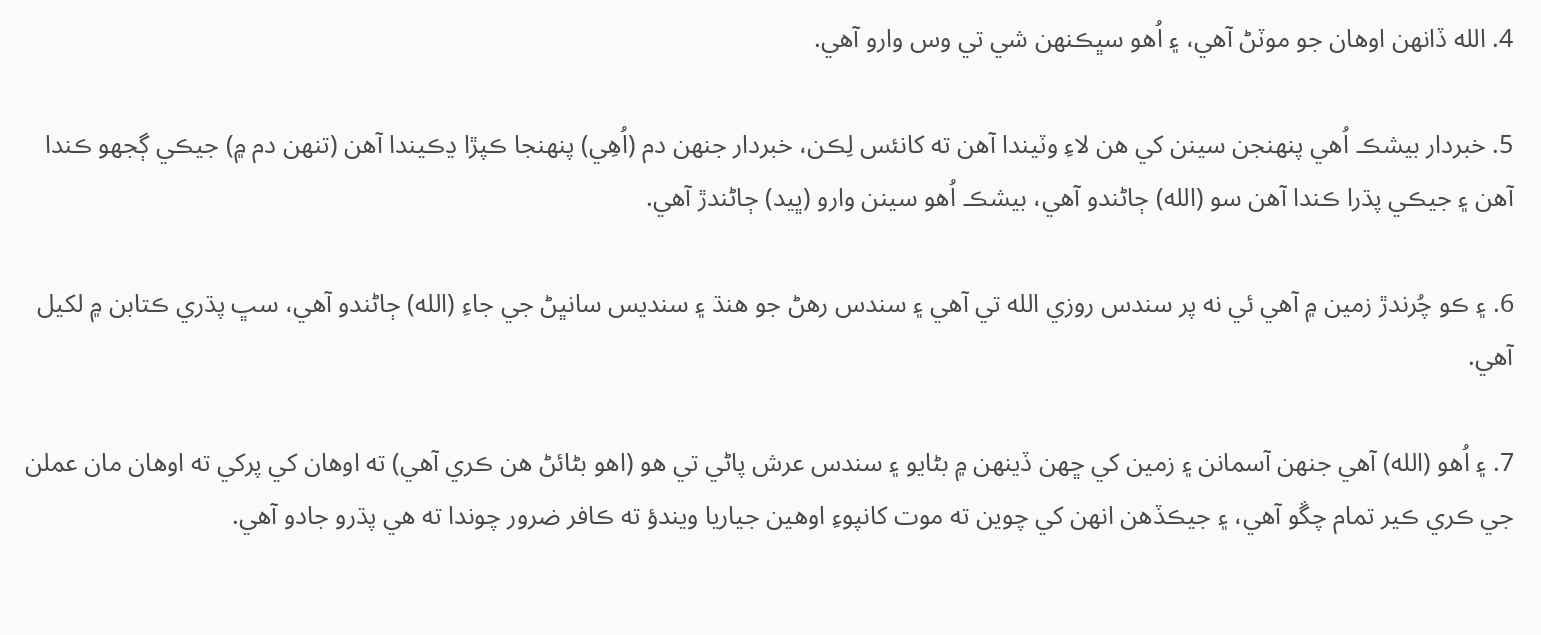4. الله ڏانھن اوھان جو موٽڻ آھي، ۽ اُھو سڀڪنھن شي تي وس وارو آھي.

5. خبردار بيشڪ اُھي پنھنجن سينن کي ھن لاءِ وٽيندا آھن ته کانئس لِڪن، خبردار جنھن دم (اُھِي) پنھنجا ڪپڙا ڍڪيندا آھن (تنھن دم ۾) جيڪي ڳجھو ڪندا آھن ۽ جيڪي پڌرا ڪندا آھن سو (الله) ڄاڻندو آھي، بيشڪ اُھو سينن وارو (ڀيد) ڄاڻندڙ آھي.

6. ۽ ڪو چُرندڙ زمين ۾ آھي ئي نه پر سندس روزي الله تي آھي ۽ سندس رھڻ جو ھنڌ ۽ سنديس سانڀڻ جي جاءِ (الله) ڄاڻندو آھي، سڀ پڌري ڪتابن ۾ لکيل آھي.

7. ۽ اُھو (الله) آھي جنھن آسمانن ۽ زمين کي ڇھن ڏينھن ۾ بڻايو ۽ سندس عرش پاڻي تي ھو (اھو بڻائڻ ھن ڪري آھي) ته اوھان کي پرکي ته اوھان مان عملن جي ڪري ڪير تمام چڱو آھي، ۽ جيڪڏھن انھن کي چوين ته موت کانپوءِ اوھين جياريا ويندؤ ته ڪافر ضرور چوندا ته ھي پڌرو جادو آھي.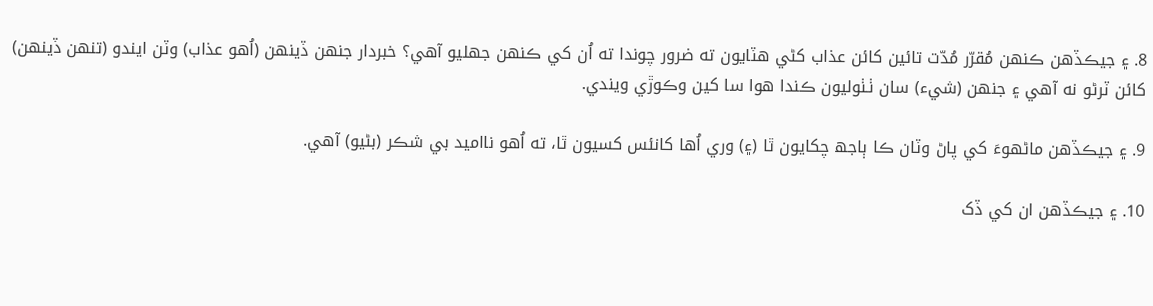8. ۽ جيڪڏھن ڪنھن مُقرّر مُدّت تائين کائن عذاب کڻي ھٽايون ته ضرور چوندا ته اُن کي ڪنھن جھليو آھي؟ خبردار جنھن ڏينھن (اُھو عذاب) وٽن ايندو (تنھن ڏينھن) کائن ٽرڻو نه آھي ۽ جنھن (شيء) سان ٺـٺوليون ڪندا ھوا سا کين وڪوڙي ويندي.

9. ۽ جيڪڏھن ماڻھوءَ کي پاڻ وٽان ڪا ٻاجھ چکايون ٿا (۽) وري اُھا کانئس کسيون ٿا، ته اُھو نااميد بي شڪر (بڻيو) آھي.

10. ۽ جيڪڏھن ان کي ڏک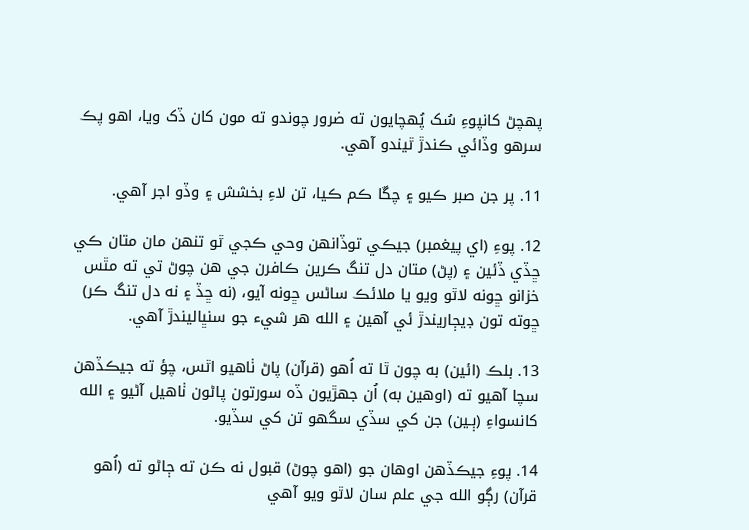پھچڻ کانپوءِ سُک پُھچايون ته ضرور چوندو ته مون کان ڏک ويا، اھو پڪ سرھو وڏائي ڪندڙ ٿيندو آھي.

11. پر جن صبر ڪيو ۽ چڱا ڪم ڪيا، تن لاءِ بخشش ۽ وڏو اجر آھي.

12. پوءِ (اي پيغمبر) جيڪي توڏانھن وحي ڪجي ٿو تنھن مان متان ڪي ڇڏي ڏئين ۽ (پڻ) متان دل تنگ ڪرين ڪافرن جي ھن چوڻ تي ته مٿس خزانو ڇونه لاٿو ويو يا ملائڪ ساڻس ڇونه آيو، (نه ڇڏ ۽ نه دل تنگ ڪر) ڇوته تون ڊيڄاريندڙ ئي آھين ۽ الله ھر شيء جو سنڀاليندڙ آھي.

13. بلڪ (ائين) به چون ٿا ته اُھو (قرآن) پاڻ ٺاھيو اٿس، چؤ ته جيڪڏھن سچا آھيو ته (اوھين به) اُن جھڙيون ڏہ سورتون پاڻون ٺاھيل آڻيو ۽ الله کانسواءِ (ٻـين) جن کي سڏي سگھو تن کي سڏيو.

14. پوءِ جيڪڏھن اوھان جو (اھو چوڻ) قبول نه ڪن ته ڄاڻو ته (اُھو قرآن) رڳو الله جي علم سان لاٿو ويو آھي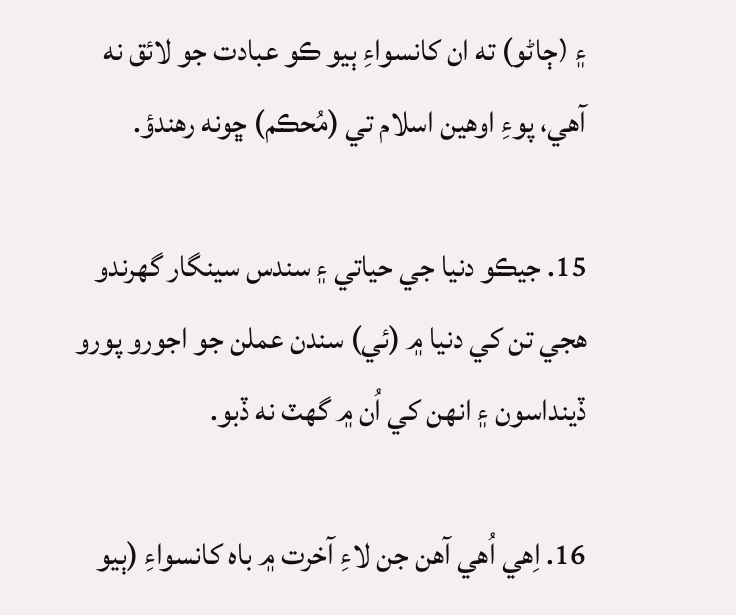۽ (ڄاڻو) ته ان کانسواءِ ٻيو ڪو عبادت جو لائق نه آھي، پوءِ اوھين اسلام تي (مُحڪم) ڇونه رھندؤ.

15. جيڪو دنيا جي حياتي ۽ سندس سينگار گھرندو ھجي تن کي دنيا ۾ (ئي) سندن عملن جو اجورو پورو ڏينداسون ۽ انھن کي اُن ۾ گھٽ نه ڏبو.

16. اِھي اُھي آھن جن لاءِ آخرت ۾ باہ کانسواءِ (ٻيو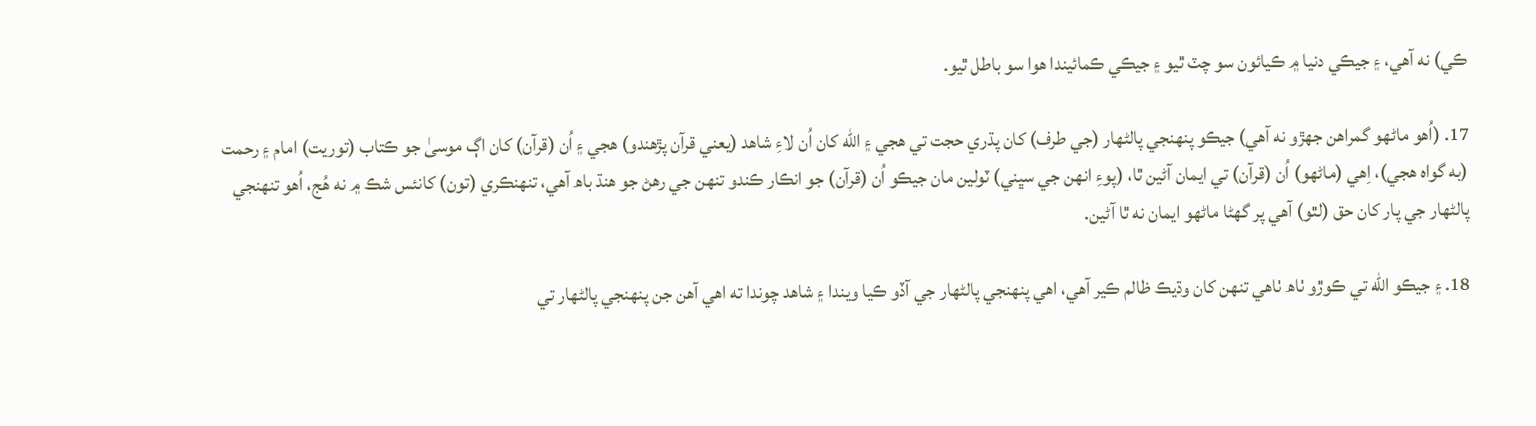ڪي) نه آھي، ۽ جيڪي دنيا ۾ ڪيائون سو چٽ ٿيو ۽ جيڪي ڪمائيندا ھوا سو باطل ٿيو.

17. (اُھو ماڻھو گمراھن جھڙو نه آھي) جيڪو پنھنجي پالڻھار (جي طرف) کان پڌري حجت تي ھجي ۽ الله کان اُن لاءِ شاھد (يعني قرآن پڙھندو) ھجي ۽ اُن (قرآن) کان اڳ موسىٰ جو ڪتاب (توريت) امام ۽ رحمت (به گواہ ھجي)، اِھي (ماڻھو) اُن (قرآن) تي ايمان آڻين ٿا، (پوءِ انھن جي سڀني) ٽولين مان جيڪو اُن (قرآن) جو انڪار ڪندو تنھن جي رھڻ جو ھنڌ باھ آھي، تنھنڪري (تون) کانئس شڪ ۾ نه ھُج، اُھو تنھنجي پالڻھار جي پار کان حق (لٿو) آھي پر گھڻا ماڻھو ايمان نه ٿا آڻين.

18. ۽ جيڪو الله تي ڪوڙو ٺاھ ٺاھي تنھن کان وڌيڪ ظالم ڪير آھي، اھي پنھنجي پالڻھار جي آڏو ڪيا ويندا ۽ شاھد چوندا ته اھي آھن جن پنھنجي پالڻھار تي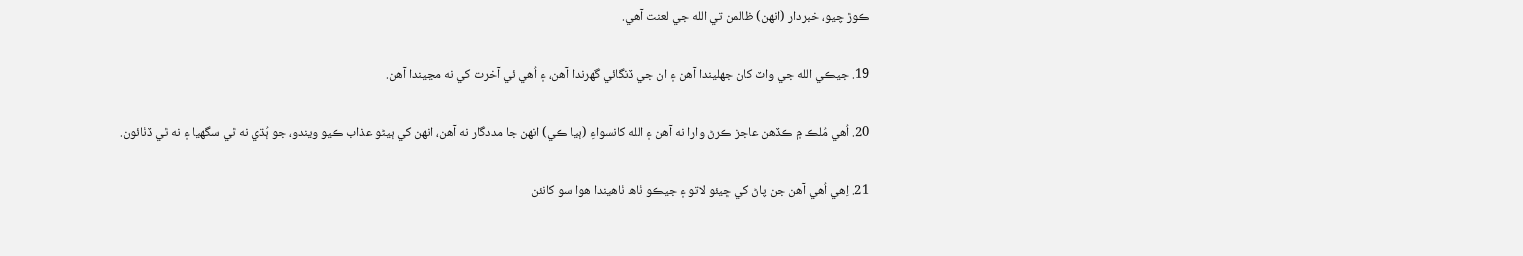ڪوڙ چيو، خبردار (انھن) ظالمن تي الله جي لعنت آھي.

19. جيڪي الله جي واٽ کان جھليندا آھن ۽ ان جي ڏنگائي گھرندا آھن، ۽ اُھي ئي آخرت کي نه مڃيندا آھن.

20. اُھي مُلڪ ۾ ڪڏھن عاجز ڪرڻ وارا نه آھن ۽ الله کانسواءِ (ٻيا ڪي) انھن جا مددگار نه آھن، انھن کي ٻيڻو عذاب ڪيو ويندو، جو ٻُڌي نه ٿي سگھيا ۽ نه ٿي ڏٺائون.

21. اِھي اُھي آھن جن پاڻ کي ڇيئو لاتو ۽ جيڪو ٺاھ ٺاھيندا ھوا سو کانئن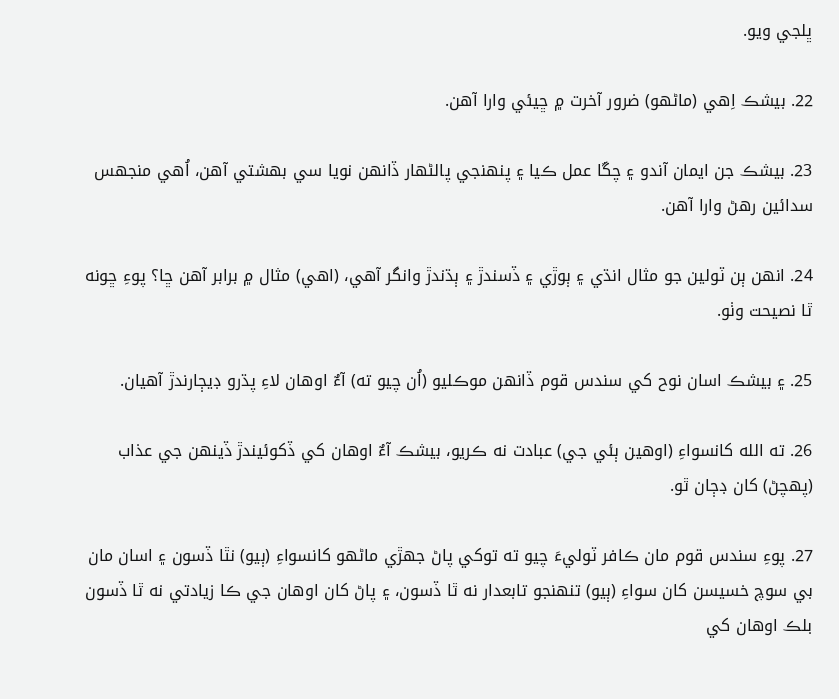ڀلجي ويو.

22. بيشڪ اِھي (ماڻھو) ضرور آخرت ۾ ڇيئي وارا آھن.

23. بيشڪ جن ايمان آندو ۽ چڱا عمل ڪيا ۽ پنھنجي پالڻھار ڏانھن نويا سي بھشتي آھن، اُھي منجھس سدائين رھڻ وارا آھن.

24. انھن ٻن ٽولين جو مثال انڌي ۽ ٻوڙي ۽ ڏسندڙ ۽ ٻڌندڙ وانگر آھي، (اھي) مثال ۾ برابر آھن ڇا؟ پوءِ ڇونه ٿا نصيحت وٺو.

25. ۽ بيشڪ اسان نوح کي سندس قوم ڏانھن موڪليو (اُن چيو ته) آءٌ اوھان لاءِ پڌرو ڊيڄارندڙ آھيان.

26. ته الله کانسواءِ (اوھين ٻئي جي) عبادت نه ڪريو، بيشڪ آءٌ اوھان کي ڏکوئيندڙ ڏينھن جي عذاب (پھچڻ) کان ڊڄان ٿو.

27. پوءِ سندس قوم مان ڪافر ٽوليءَ چيو ته توکي پاڻ جھڙي ماڻھو کانسواءِ (ٻيو) نٿا ڏسون ۽ اسان مان بي سوچ خسيسن کان سواءِ (ٻيو) تنھنجو تابعدار نه ٿا ڏسون، ۽ پاڻ کان اوھان جي ڪا زيادتي نه ٿا ڏسون بلڪ اوھان کي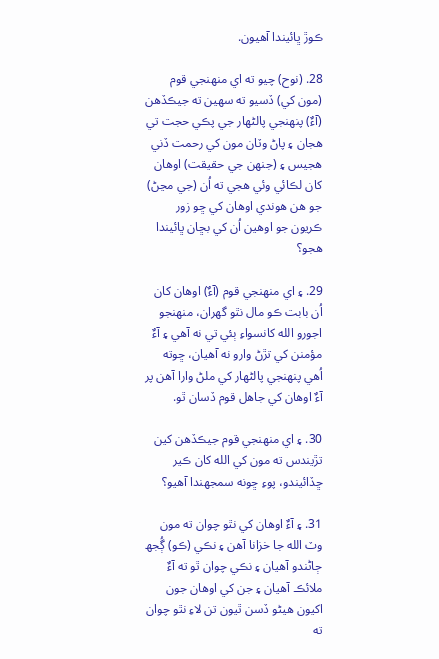ڪوڙ ڀائيندا آھيون.

28. (نوح) چيو ته اي منھنجي قوم (مون کي) ڏسيو ته سھين ته جيڪڏھن (آءٌ) پنھنجي پالڻھار جي پڪي حجت تي ھجان ۽ پاڻ وٽان مون کي رحمت ڏني ھجيس ۽ (جنھن جي حقيقت) اوھان کان لڪائي وئي ھجي ته اُن (جي مڃڻ) جو ھن ھوندي اوھان کي ڇو زور ڪريون جو اوھين اُن کي بڇان ڀائيندا ھجو؟

29. ۽ اي منھنجي قوم (آءٌ) اوھان کان اُن بابت ڪو مال نٿو گھران، منھنجو اجورو الله کانسواءِ ٻئي تي نه آھي ۽ آءٌ مؤمنن کي تڙڻ وارو نه آھيان، ڇوته اُھي پنھنجي پالڻھار کي ملڻ وارا آھن پر آءٌ اوھان کي جاھل قوم ڏسان ٿو.

30. ۽ اي منھنجي قوم جيڪڏھن کين تڙيندس ته مون کي الله کان ڪير ڇڏائيندو، پوءِ ڇونه سمجھندا آھيو؟

31. ۽ آءٌ اوھان کي نٿو چوان ته مون وٽ الله جا خزانا آھن ۽ نڪي (ڪو) ڳُجھ ڄاڻندو آھيان ۽ نڪي چوان ٿو ته آءٌ ملائڪ آھيان ۽ جن کي اوھان جون اکيون ھيڻو ڏسن ٿيون تن لاءِ نٿو چوان ته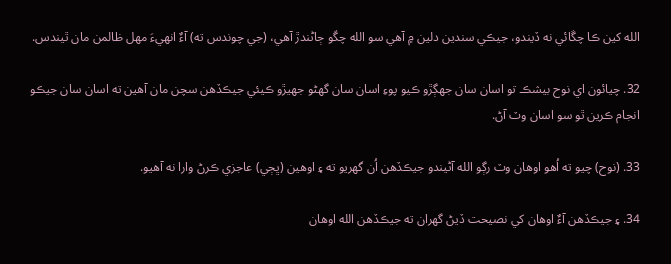الله کين ڪا چڱائي نه ڏيندو، جيڪي سندين دلين ۾ آھي سو الله چڱو ڄاڻندڙ آھي، (جي چوندس ته) آءٌ انھيءَ مھل ظالمن مان ٿيندس.

32. چيائون اي نوح بيشڪ تو اسان سان جھڳڙو ڪيو پوءِ اسان سان گھڻو جھيڙو ڪيئي جيڪڏھن سچن مان آھين ته اسان سان جيڪو انجام ڪرين ٿو سو اسان وٽ آڻ.

33. (نوح) چيو ته اُھو اوھان وٽ رڳو الله آڻيندو جيڪڏھن اُن گھريو ته ۽ اوھين (ڀڄي) عاجزي ڪرڻ وارا نه آھيو.

34. ۽ جيڪڏھن آءٌ اوھان کي نصيحت ڏيڻ گھران ته جيڪڏھن الله اوھان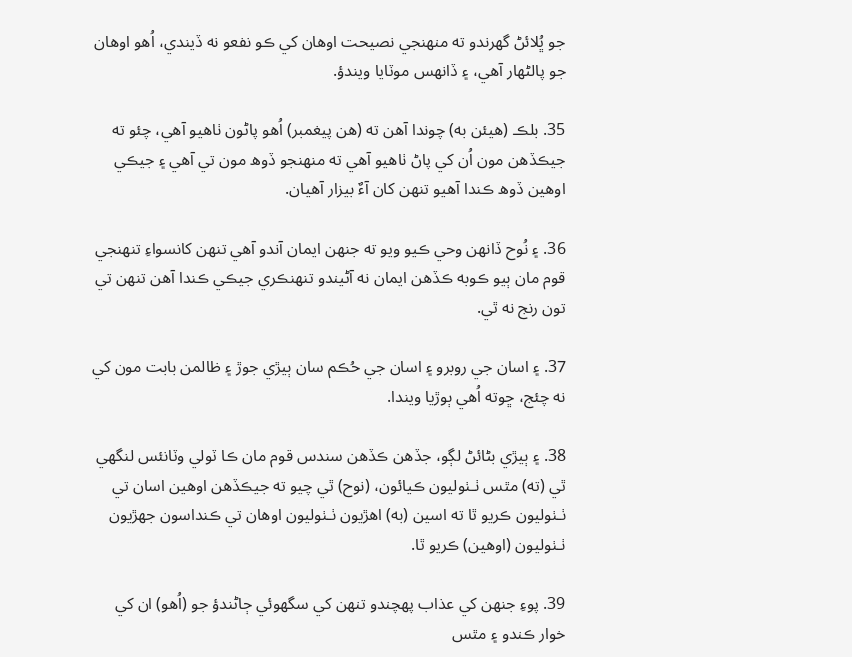جو ڀُلائڻ گھرندو ته منھنجي نصيحت اوھان کي ڪو نفعو نه ڏيندي، اُھو اوھان جو پالڻھار آھي، ۽ ڏانھس موٽايا ويندؤ.

35. بلڪ (ھيئن به) چوندا آھن ته (ھن پيغمبر) اُھو پاڻون ٺاھيو آھي، چئو ته جيڪڏھن مون اُن کي پاڻ ٺاھيو آھي ته منھنجو ڏوھ مون تي آھي ۽ جيڪي اوھين ڏوھ ڪندا آھيو تنھن کان آءٌ بيزار آھيان.

36. ۽ نُوح ڏانھن وحي ڪيو ويو ته جنھن ايمان آندو آھي تنھن کانسواءِ تنھنجي قوم مان ٻيو ڪوبه ڪڏھن ايمان نه آڻيندو تنھنڪري جيڪي ڪندا آھن تنھن تي تون رنج نه ٿي.

37. ۽ اسان جي روبرو ۽ اسان جي حُڪم سان ٻيڙي جوڙ ۽ ظالمن بابت مون کي نه چئج، ڇوته اُھي ٻوڙيا ويندا.

38. ۽ ٻيڙي بڻائڻ لڳو، جڏھن ڪڏھن سندس قوم مان ڪا ٽولي وٽانئس لنگھي ٿي (ته) مٿس ٺـٺوليون ڪيائون، (نوح) ٿي چيو ته جيڪڏھن اوھين اسان تي ٺـٺوليون ڪريو ٿا ته اسين (به) اھڙيون ٺـٺوليون اوھان تي ڪنداسون جھڙيون ٺـٺوليون (اوھين) ڪريو ٿا.

39. پوءِ جنھن کي عذاب پھچندو تنھن کي سگھوئي ڄاڻندؤ جو (اُھو) ان کي خوار ڪندو ۽ مٿس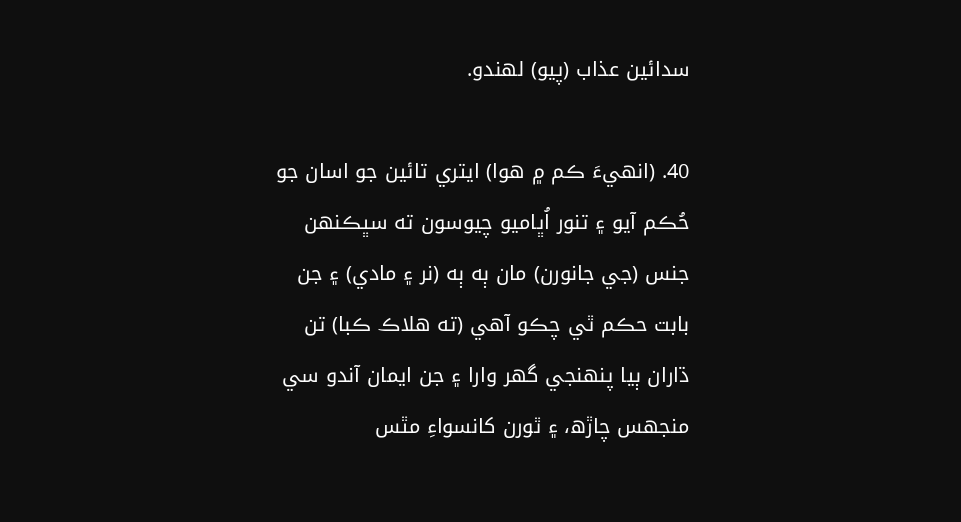سدائين عذاب (پيو) لھندو.

40. (انھيءَ ڪم ۾ ھوا) ايتري تائين جو اسان جو حُڪم آيو ۽ تنور اُڀاميو چيوسون ته سڀڪنھن جنس (جي جانورن) مان ٻه ٻه (نر ۽ مادي) ۽ جن بابت حڪم ٿي چڪو آھي (ته ھلاڪ ڪبا) تن ڌاران ٻيا پنھنجي گھر وارا ۽ جن ايمان آندو سي منجھس چاڙھ، ۽ ٿورن کانسواءِ مٿس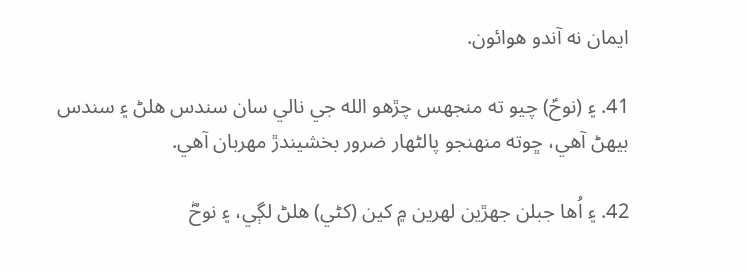ايمان نه آندو ھوائون.

41. ۽ (نوحؑ) چيو ته منجھس چڙھو الله جي نالي سان سندس ھلڻ ۽ سندس بيھڻ آھي، ڇوته منھنجو پالڻھار ضرور بخشيندڙ مھربان آھي.

42. ۽ اُھا جبلن جھڙين لھرين ۾ کين (کڻي) ھلڻ لڳي، ۽ نوحؓ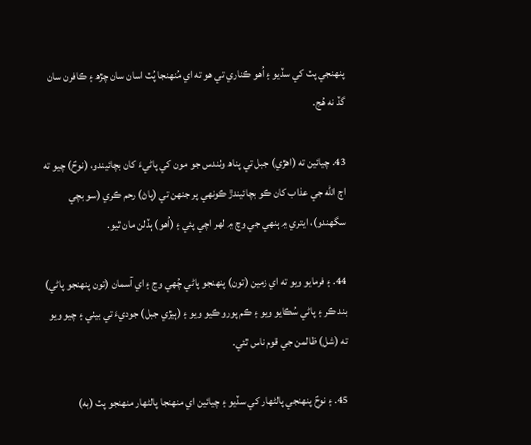پنھنجي پٽ کي سڏيو ۽ اُھو ڪناري تي ھو ته اي مُنھنجا پُٽ اسان سان چڙھ ۽ ڪافرن سان گڏ نه ھُج.

43. چيائين ته (اھڙي) جبل تي پناھ وٺندس جو مون کي پاڻيءَ کان بچائيندو، (نوحؑ) چيو ته اڄ الله جي عذاب کان ڪو بچائيندڙ ڪونھي پر جنھن تي (پاڻ) رحم ڪري (سو بچي سگھندو)، ايتري ۾ ٻنھي جي وچ ۾ لھر اچي پئي ۽ (اُھو) ٻڏلن مان ٿيو.

44. ۽ فرمايو ويو ته اي زمين (تون) پنھنجو پاڻي چُھي وڃ ۽ اي آسمان (تون پنھنجو پاڻي) بند ڪر ۽ پاڻي سُڪايو ويو ۽ ڪم پورو ڪيو ويو ۽ (ٻيڙي جبل) جوديءَ تي بيٺي ۽ چيو ويو ته (شل) ظالمن جي قوم ناس ٿئي.

45. ۽ نوحؑ پنھنجي پالڻھار کي سڏيو ۽ چيائين اي منھنجا پالڻھار منھنجو پٽ (به)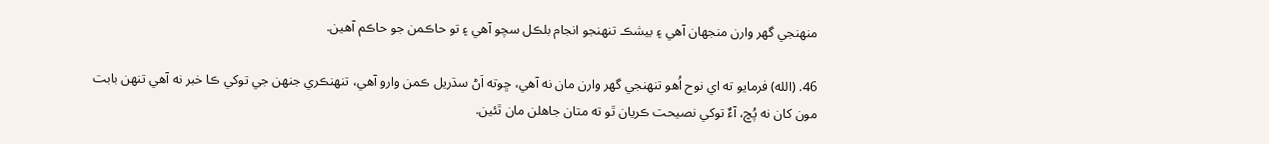منھنجي گھر وارن منجھان آھي ۽ بيشڪ تنھنجو انجام بلڪل سچو آھي ۽ تو حاڪمن جو حاڪم آھين.

46. (الله) فرمايو ته اي نوح اُھو تنھنجي گھر وارن مان نه آھي، ڇوته اَڻ سڌريل ڪمن وارو آھي، تنھنڪري جنھن جي توکي ڪا خبر نه آھي تنھن بابت مون کان نه پُڇ، آءٌ توکي نصيحت ڪريان ٿو ته متان جاھلن مان ٿئين.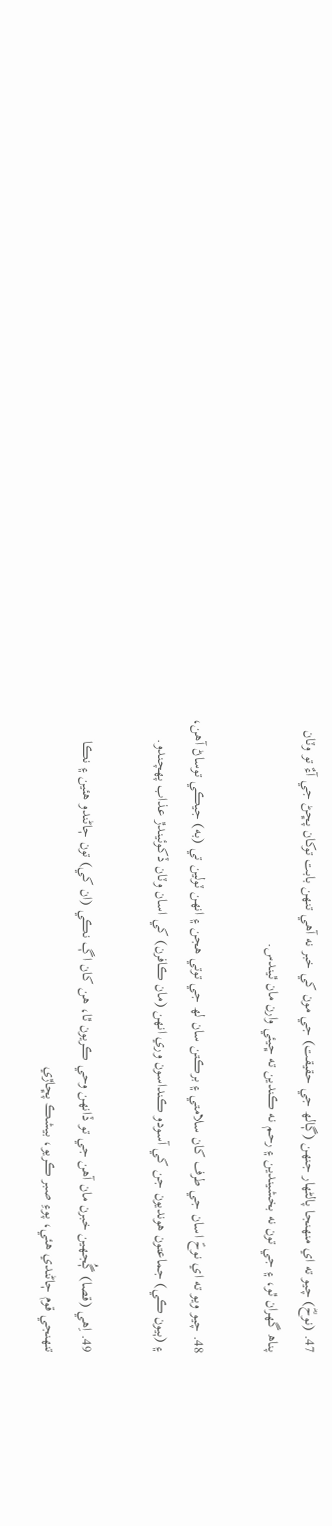47. (نوحؓ) چيو ته اي منھنجا پالڻھار جنھن (ڳالھ جي حقيقت) جي مون کي خبر نه آھي تنھن بابت توکان پڇڻ جي آءٌ تو وٽان پناھ گھران ٿو، ۽ جي تون نه بخشيندين ۽ رحم نه ڪندين ته ڇيئي وارن مان ٿيندس.

48. چيو ويو ته اي نوحؑ اسان جي طرف کان سلامتي ۽ برڪتن سان لھ جي توتي ھجن ۽ انھن ٽولين تي (به) جيڪي توساڻ آھن، ۽ (ٻيون ڪي) جماعتون ھونديون جن کي آسودو ڪنداسون وري انھن (مان ڪافرن) کي اسان وٽان ڏکوئيندڙ عذاب پھچندو.

49. اِھي (قصا) ڳُجھين خبرن مان آھن جي تو ڏانھن وحي ڪريون ٿا، ھن کان اڳ نڪي (ان کي) تون ڄاڻندو ھئين ۽ نڪا تنھنجي قوم ڄاڻندي ھئي، پوءِ صبر ڪريو، بيشڪ پڇاڙي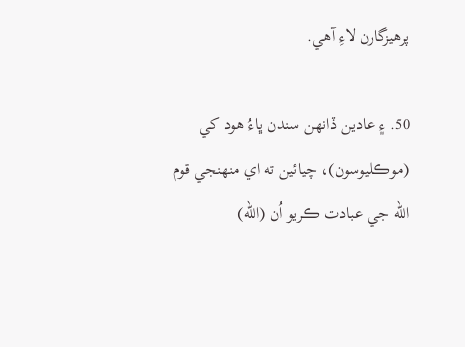پرھيزگارن لاءِ آھي.

50. ۽ عادين ڏانھن سندن ڀاءُ ھود کي (موڪليوسون)، چيائين ته اي منھنجي قوم الله جي عبادت ڪريو اُن (الله)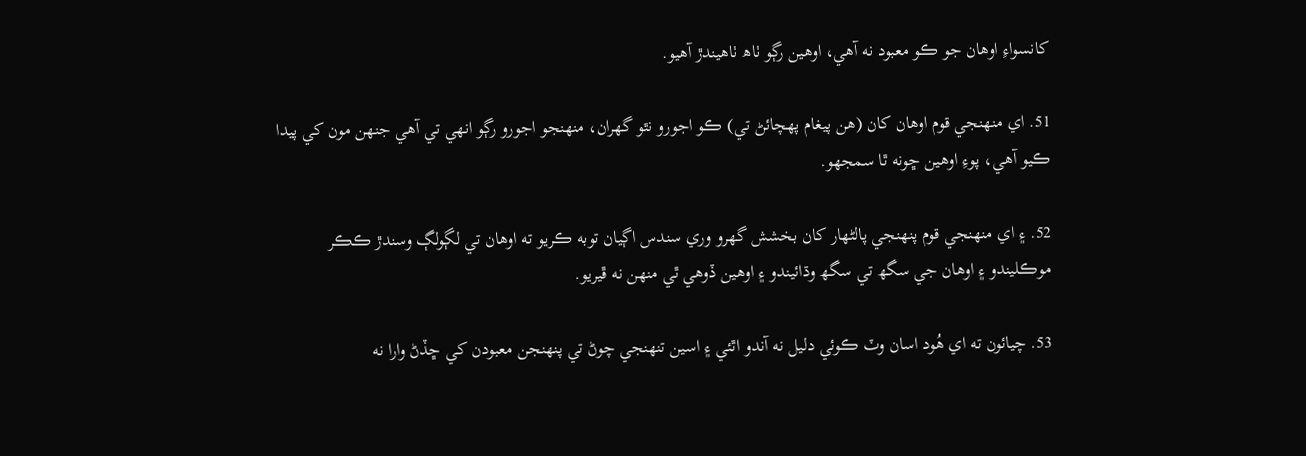کانسواءِ اوھان جو ڪو معبود نه آھي، اوھين رڳو ٺاھ ٺاھيندڙ آھيو.

51. اي منھنجي قوم اوھان کان (ھن پيغام پھچائڻ تي) ڪو اجورو نٿو گھران، منھنجو اجورو رڳو انھي تي آھي جنھن مون کي پيدا ڪيو آھي، پوءِ اوھين ڇونه ٿا سمجھو.

52. ۽ اي منھنجي قوم پنھنجي پالڻھار کان بخشش گھرو وري سندس اڳيان توبه ڪريو ته اوھان تي لڳولڳ وسندڙ ڪڪر موڪليندو ۽ اوھان جي سگھ تي سگھ وڌائيندو ۽ اوھين ڏوھي ٿي منھن نه ڦيريو.

53. چيائون ته اي ھُود اسان وٽ ڪوئي دليل نه آندو اٿئي ۽ اسين تنھنجي چوڻ تي پنھنجن معبودن کي ڇڏڻ وارا نه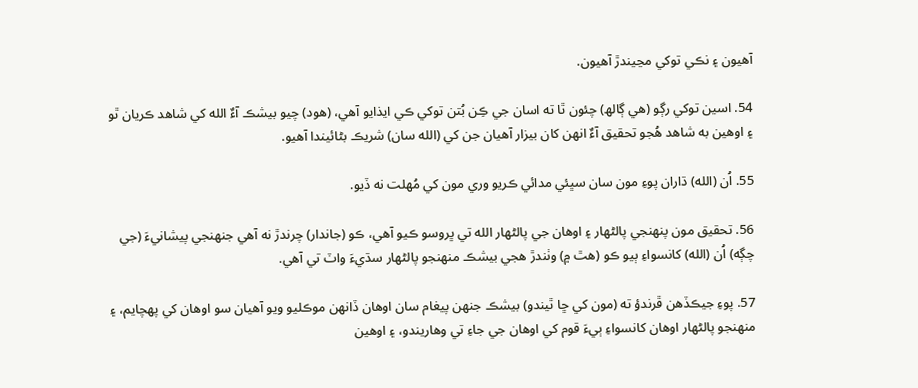آھيون ۽ نڪي توکي مڃيندڙ آھيون.

54. اسين توکي رڳو (ھي ڳالھ) چئون ٿا ته اسان جي ڪِن بُتن توکي ڪي ايذايو آھي، (ھود) چيو بيشڪ آءٌ الله کي شاھد ڪريان ٿو ۽ اوھين به شاھد ھُجو تحقيق آءٌ انھن کان بيزار آھيان جن کي (الله سان) شريڪ بڻائيندا آھيو.

55. اُن (الله) ڌاران پوءِ مون سان سڀئي مدائي ڪريو وري مون کي مُھلت نه ڏيو.

56. تحقيق مون پنھنجي پالڻھار ۽ اوھان جي پالڻھار الله تي ڀروسو ڪيو آھي، ڪو (جاندار) چرندڙ نه آھي جنھنجي پيشانيءَ (جي چڳه) اُن (الله) کانسواءِ ٻيو ڪو (ھٿ ۾) وٺندڙ ھجي بيشڪ منھنجو پالڻھار سڌيءَ واٽ تي آھي.

57. پوءِ جيڪڏھن ڦرندؤ ته (مون کي ڇا ٿيندو) بيشڪ جنھن پيغام سان اوھان ڏانھن موڪليو ويو آھيان سو اوھان کي پھچايم، ۽ منھنجو پالڻھار اوھان کانسواءِ ٻيءَ قوم کي اوھان جي جاءِ تي وھاريندو، ۽ اوھين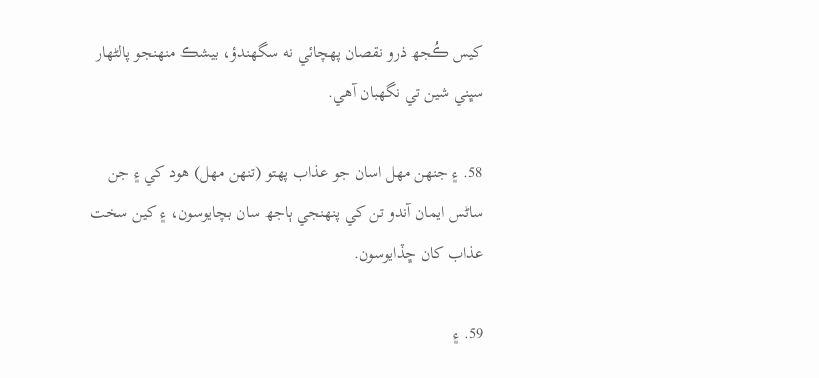کيس ڪُجھ ذرو نقصان پھچائي نه سگھندؤ، بيشڪ منھنجو پالڻھار سڀني شين تي نگھبان آھي.

58. ۽ جنھن مھل اسان جو عذاب پھتو (تنھن مھل) ھود کي ۽ جن ساڻس ايمان آندو تن کي پنھنجي ٻاجھ سان بچايوسون، ۽ کين سخت عذاب کان ڇڏايوسون.

59. ۽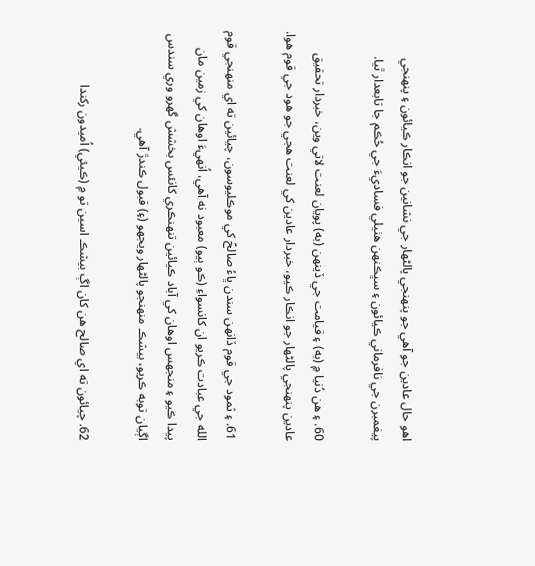اھو حال عادين جو آھي جو پنھنجي پالڻھار جي نشانين جو انڪار ڪيائون ۽ پنھنجي پيغمبرن جي نافرماني ڪيائون ۽ سڀڪنھن ھٺيلي فساديءَ جي حُڪم جا تابعدار ٿيا.

60. ۽ ھن دُنيا ۾ (به) ۽ قيامت جي ڏينھن (به) پويان لعنت لاتي وين، خبردار تحقيق عادين پنھنجي پالڻھار جو انڪار ڪيو، خبردار عادين کي لعنت ھجي جو ھود جي قوم ھوا.

61. ۽ ثمود جي قوم ڏانھن سندن ڀاءُ صالحؑ کي موڪليوسون، چيائين ته اي منھنجي قوم الله جي عبادت ڪريو ان کانسواءِ (ڪو ٻيو) معبود نه آھي، اُنھيءَ اوھان کي زمين مان پيدا ڪيو ۽ منجھس اوھان کي آباد ڪيائين تنھنڪري کانئس بخشش گھرو وري سندس اڳيان توبه ڪريو، بيشڪ منھنجو پالڻھار ويجھو (۽) قبول ڪندڙ آھي.

62. چيائون ته اي صالح ھن کان اڳ بيشڪ اسين تو ۾ (ڪيئي) اُميدون رکندا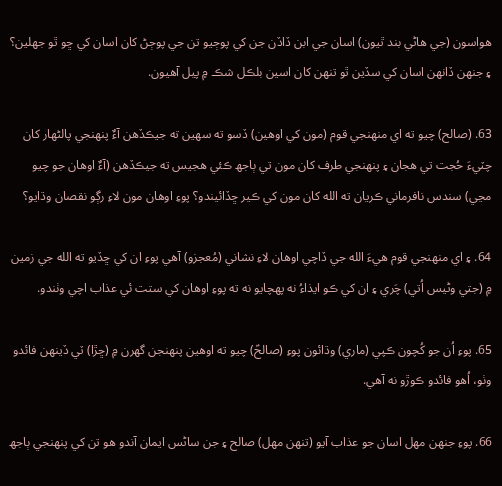ھواسون (جي ھاڻي بند ٿيون) اسان جي ابن ڏاڏن جن کي پوڄيو تن جي پوڄڻ کان اسان کي ڇو ٿو جھلين؟ ۽ جنھن ڏانھن اسان کي سڏين ٿو تنھن کان اسين بلڪل شڪ ۾ پيل آھيون.

63. (صالح) چيو ته اي منھنجي قوم (مون کي اوھين) ڏسو ته سھين ته جيڪڏھن آءٌ پنھنجي پالڻھار کان چٽيءَ حُجت تي ھجان ۽ پنھنجي طرف کان مون تي ٻاجھ ڪئي ھجيس ته جيڪڏھن (آءٌ اوھان جو چيو مڃي) سندس نافرماني ڪريان ته الله کان مون کي ڪير ڇڏائيندو؟ پوءِ اوھان مون لاءِ رڳو نقصان وڌايو؟

64. ۽ اي منھنجي قوم ھيءَ الله جي ڏاچي اوھان لاءِ نشاني (مُعجزو) آھي پوءِ ان کي ڇڏيو ته الله جي زمين ۾ (جتي وڻيس اُتي) چَري ۽ ان کي ڪو ايذاءُ نه پھچايو نه ته پوءِ اوھان کي ستت ئي عذاب اچي وٺندو.

65. پوءِ اُن جو کُچون ڪپي (ماري) وڌائون پوءِ (صالحؑ) چيو ته اوھين پنھنجن گھرن ۾ (ڇڙا) ٽي ڏينھن فائدو وٺو، اُھو فائدو ڪوڙو نه آھي.

66. پوءِ جنھن مھل اسان جو عذاب آيو (تنھن مھل) صالح ۽ جن ساڻس ايمان آندو ھو تن کي پنھنجي ٻاجھ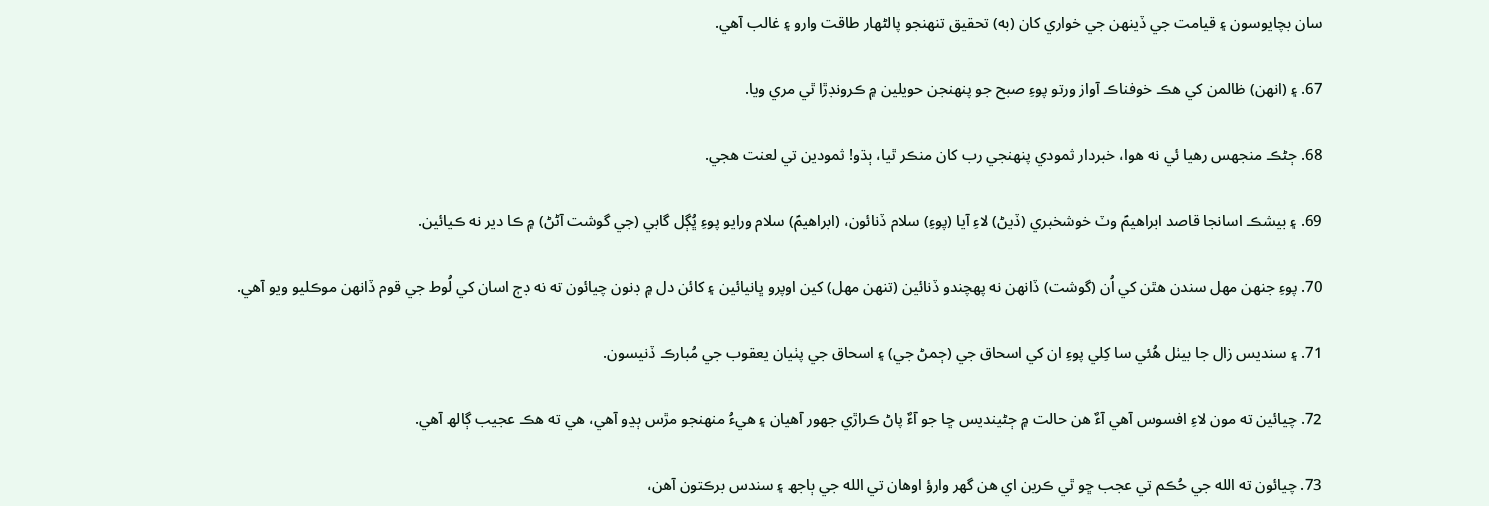سان بچايوسون ۽ قيامت جي ڏينھن جي خواري کان (به) تحقيق تنھنجو پالڻھار طاقت وارو ۽ غالب آھي.

67. ۽ (انھن) ظالمن کي ھڪ خوفناڪ آواز ورتو پوءِ صبح جو پنھنجن حويلين ۾ ڪرونڊڙا ٿي مري ويا.

68. ڄڻڪ منجھس رھيا ئي نه ھوا، خبردار ثمودي پنھنجي رب کان منڪر ٿيا، ٻڌو! ثمودين تي لعنت ھجي.

69. ۽ بيشڪ اسانجا قاصد ابراھيمؑ وٽ خوشخبري (ڏيڻ) لاءِ آيا (پوءِ) سلام ڏنائون، (ابراھيمؑ) سلام ورايو پوءِ ڀُڳل گابي (جي گوشت آڻڻ) ۾ ڪا دير نه ڪيائين.

70. پوءِ جنھن مھل سندن ھٿن کي اُن (گوشت) ڏانھن نه پھچندو ڏنائين (تنھن مھل) کين اوپرو ڀانيائين ۽ کائن دل ۾ ڊنون چيائون ته نه ڊڄ اسان کي لُوط جي قوم ڏانھن موڪليو ويو آھي.

71. ۽ سنديس زال جا بيٺل ھُئي سا کِلي پوءِ ان کي اسحاق جي (ڄمڻ جي) ۽ اسحاق جي پٺيان يعقوب جي مُبارڪ ڏنيسون.

72. چيائين ته مون لاءِ افسوس آھي آءٌ ھن حالت ۾ ڄڻينديس ڇا جو آءٌ پاڻ ڪراڙي جھور آھيان ۽ ھيءُ منھنجو مڙس ٻڍو آھي، ھي ته ھڪ عجيب ڳالھ آھي.

73. چيائون ته الله جي حُڪم تي عجب ڇو ٿي ڪرين اي ھن گھر وارؤ اوھان تي الله جي ٻاجھ ۽ سندس برڪتون آھن،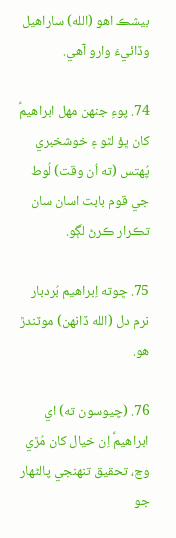بيشڪ اھو (الله) ساراھيل وڏائيءَ وارو آھي.

74. پوءِ جنھن مھل ابراھيمؑ کان ڀؤ لٿو ۽ خوشخبري پُھتس (ته اُن وقت) لُوط جي قوم بابت اسان سان تڪرار ڪرڻ لڳو.

75. ڇوته اِبراھيم بُردبار نرم دل (الله ڏانھن) موٽندڙ ھو.

76. (چيوسون ته) اي ابراھيمؑ اِن خيال کان مُڙي وڃ، تحقيق تنھنجي پالڻھار جو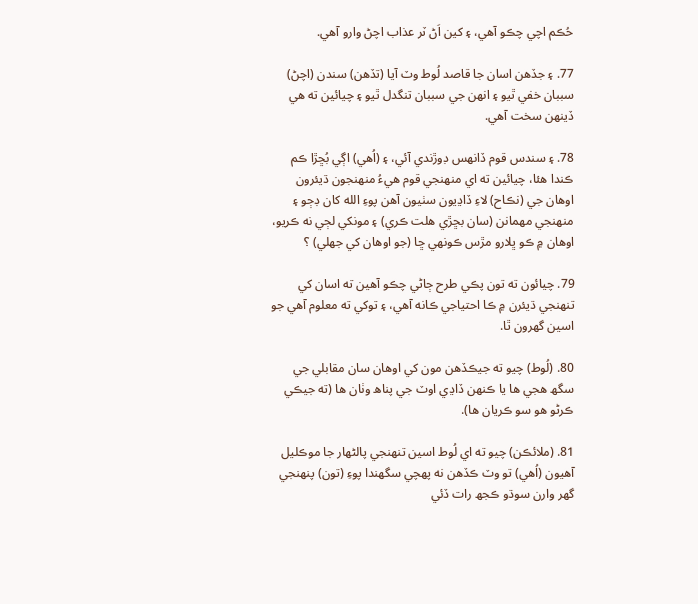حُڪم اچي چڪو آھي، ۽ کين اَڻ ٽر عذاب اچڻ وارو آھي.

77. ۽ جڏھن اسان جا قاصد لُوط وٽ آيا (تڏھن) سندن (اچڻ) سببان خفي ٿيو ۽ انھن جي سببان تنگدل ٿيو ۽ چيائين ته ھي ڏينھن سخت آھي.

78. ۽ سندس قوم ڏانھس ڊوڙندي آئي، ۽ (اُھي) اڳي بُڇڙا ڪم ڪندا ھئا، چيائين ته اي منھنجي قوم ھيءُ منھنجون ڌيئرون اوھان جي (نڪاح) لاءِ ڏاڍيون سٺيون آھن پوءِ الله کان ڊڄو ۽ منھنجي مھمانن (سان بڇڙي ھلت ڪري) ۽ مونکي لڄي نه ڪريو، اوھان ۾ ڪو ڀلارو مڙس ڪونھي ڇا (جو اوھان کي جھلي) ؟

79. چيائون ته تون پڪي طرح ڄاڻي چڪو آھين ته اسان کي تنھنجي ڌيئرن ۾ ڪا احتياجي ڪانه آھي، ۽ توکي ته معلوم آھي جو اسين گھرون ٿا.

80. (لُوط) چيو ته جيڪڏھن مون کي اوھان سان مقابلي جي سگھ ھجي ھا يا ڪنھن ڏاڍي اوٽ جي پناھ وٺان ھا (ته جيڪي ڪرڻو ھو سو ڪريان ھا).

81. (ملائڪن) چيو ته اي لُوط اسين تنھنجي پالڻھار جا موڪليل آھيون (اُھي) تو وٽ ڪڏھن نه پھچي سگھندا پوءِ (تون) پنھنجي گھر وارن سوڌو ڪجھ رات ڏئي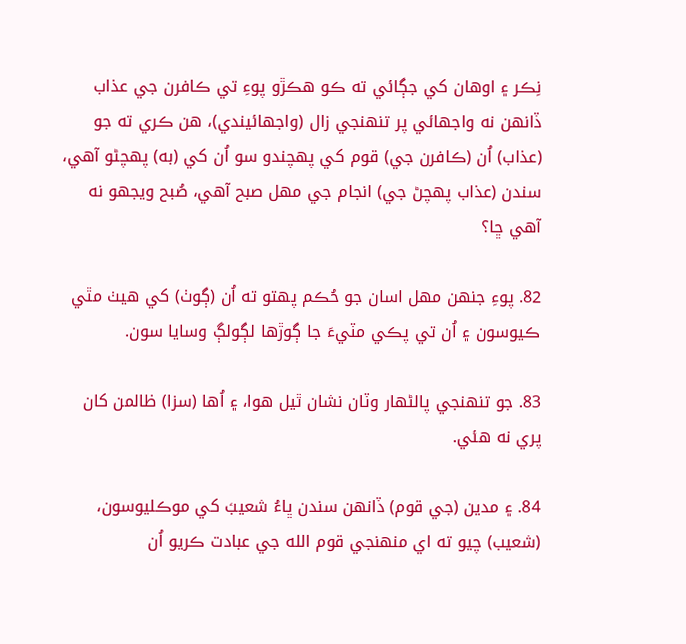نِڪر ۽ اوھان کي جڳائي ته ڪو ھڪڙو پوءِ تي ڪافرن جي عذاب ڏانھن نه واجھائي پر تنھنجي زال (واجھائيندي)، ھن ڪري ته جو (عذاب) اُن (ڪافرن جي) قوم کي پھچندو سو اُن کي (به) پھچڻو آھي، سندن (عذاب پھچڻ جي) انجام جي مھل صبح آھي، صُبح ويجھو نه آھي ڇا؟

82. پوءِ جنھن مھل اسان جو حُڪم پھتو ته اُن (ڳوٺ) کي ھيٺ مٿي ڪيوسون ۽ اُن تي پڪي مٽيءَ جا ڳوڙھا لڳولڳ وسايا سون.

83. جو تنھنجي پالڻھار وٽان نشان ٿيل ھوا، ۽ اُھا (سزا) ظالمن کان پري نه ھئي.

84. ۽ مدين (جي قوم) ڏانھن سندن ڀاءُ شعيبؑ کي موڪليوسون، (شعيب) چيو ته اي منھنجي قوم الله جي عبادت ڪريو اُن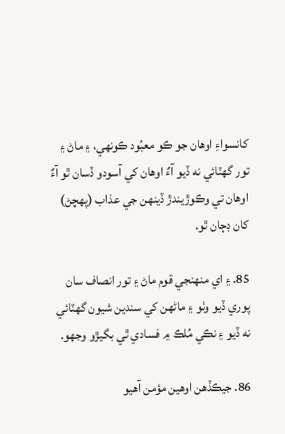کانسواءِ اوھان جو ڪو معبُود ڪونھي، ۽ ماڻ ۽ تور گھٽائي نه ڏيو آءٌ اوھان کي آسودو ڏسان ٿو آءٌ اوھان تي وڪوڙيندڙ ڏينھن جي عذاب (پھچڻ) کان ڊڄان ٿو.

85. ۽ اي منھنجي قوم ماڻ ۽ تور انصاف سان پوري ڏيو وٺو ۽ ماڻھن کي سندين شيون گھٽائي نه ڏيو ۽ نڪي مُلڪ ۾ فسادي ٿي بگيڙو وجھو.

86. جيڪڏھن اوھين مؤمن آھيو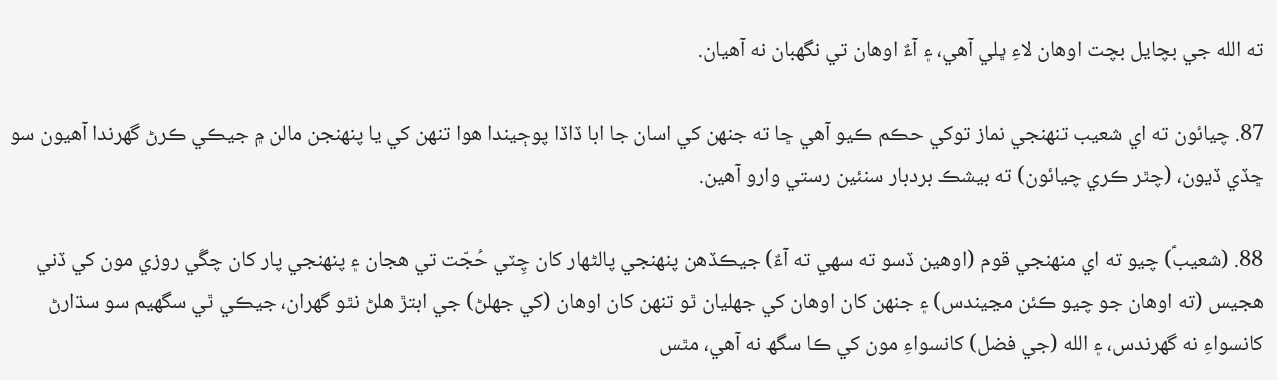ته الله جي بچايل بچت اوھان لاءِ ڀلي آھي، ۽ آءٌ اوھان تي نگھبان نه آھيان.

87. چيائون ته اي شعيب تنھنجي نماز توکي حڪم ڪيو آھي ڇا ته جنھن کي اسان جا ابا ڏاڏا پوڄيندا ھوا تنھن کي يا پنھنجن مالن ۾ جيڪي ڪرڻ گھرندا آھيون سو ڇڏي ڏيون، (چٿر ڪري چيائون) ته بيشڪ بردبار سنئين رستي وارو آھين.

88. (شعيبؑ) چيو ته اي منھنجي قوم (اوھين ڏسو ته سھي ته آءٌ) جيڪڏھن پنھنجي پالڻھار کان چِٽي حُجّت تي ھجان ۽ پنھنجي پار کان چڱي روزي مون کي ڏني ھجيس (ته اوھان جو چيو ڪئن مڃيندس) ۽ جنھن کان اوھان کي جھليان ٿو تنھن کان اوھان (کي جھلڻ) جي ابتڙ ھلڻ نٿو گھران، جيڪي ٿي سگھيم سو سڌارڻ کانسواءِ نه گھرندس، ۽ الله (جي فضل) کانسواءِ مون کي ڪا سگھ نه آھي، مٿس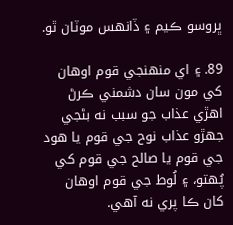ڀروسو ڪيم ۽ ڏانھس موٽان ٿو.

89. ۽ اي منھنجي قوم اوھان کي مون سان دشمني ڪرڻ اھڙي عذاب جو سبب نه بڻجي جھڙو عذاب نوح جي قوم يا ھود جي قوم يا صالح جي قوم کي پُھتو، ۽ لُوط جي قوم اوھان کان ڪا پري نه آھي.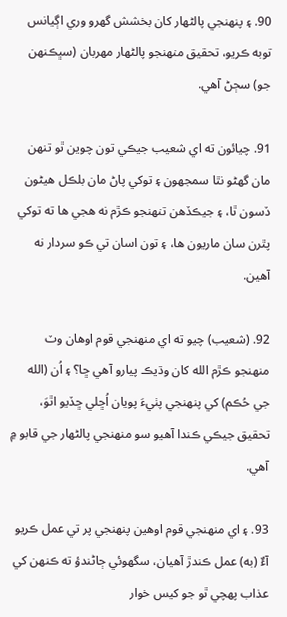90. ۽ پنھنجي پالڻھار کان بخشش گھرو وري اڳيانس توبه ڪريو، تحقيق منھنجو پالڻھار مھربان (سڀڪنھن جو) سڄڻ آھي.

91. چيائون ته اي شعيب جيڪي تون چوين ٿو تنھن مان گھڻو نٿا سمجھون ۽ توکي پاڻ مان بلڪل ھيڻون ڏسون ٿا، ۽ جيڪڏھن تنھنجو ڪڙم نه ھجي ھا ته توکي پٿرن سان ماريون ھا، ۽ تون اسان تي ڪو سردار نه آھين.

92. (شعيب) چيو ته اي منھنجي قوم اوھان وٽ منھنجو ڪڙم الله کان وڌيڪ پيارو آھي ڇا؟ ۽ اُن (الله جي حُڪم) کي پنھنجي پٺيءَ پويان اُڇلي ڇڏيو اٿوَ، تحقيق جيڪي ڪندا آھيو سو منھنجي پالڻھار جي قابو ۾ آھي.

93. ۽ اي منھنجي قوم اوھين پنھنجي پر تي عمل ڪريو آءٌ (به) عمل ڪندڙ آھيان، سگھوئي ڄاڻندؤ ته ڪنھن کي عذاب پھچي ٿو جو کيس خوار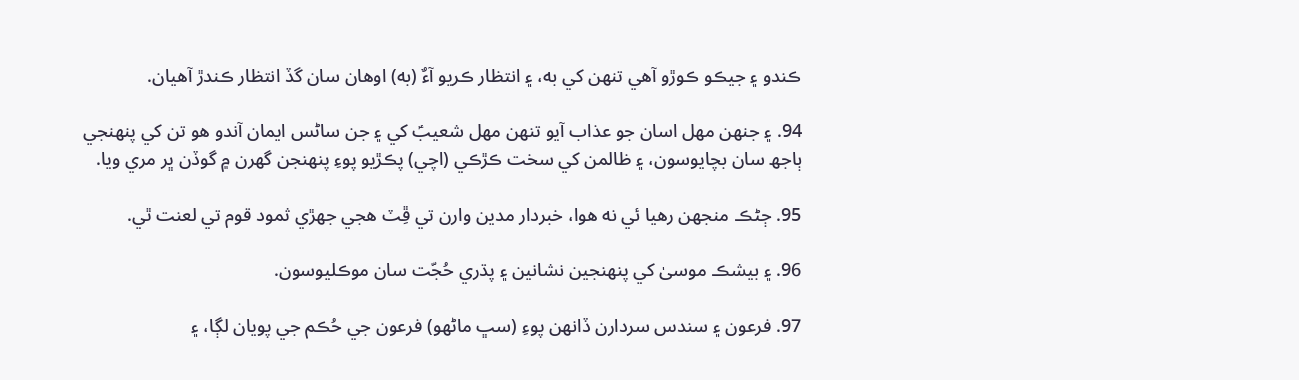ڪندو ۽ جيڪو ڪوڙو آھي تنھن کي به، ۽ انتظار ڪريو آءٌ (به) اوھان سان گڏ انتظار ڪندڙ آھيان.

94. ۽ جنھن مھل اسان جو عذاب آيو تنھن مھل شعيبؑ کي ۽ جن ساڻس ايمان آندو ھو تن کي پنھنجي ٻاجھ سان بچايوسون، ۽ ظالمن کي سخت ڪڙڪي (اچي) پڪڙيو پوءِ پنھنجن گھرن ۾ گوڏن ڀر مري ويا.

95. ڄڻڪ منجھن رھيا ئي نه ھوا، خبردار مدين وارن تي ڦِٽ ھجي جھڙي ثمود قوم تي لعنت ٿي.

96. ۽ بيشڪ موسىٰ کي پنھنجين نشانين ۽ پڌري حُجّت سان موڪليوسون.

97. فرعون ۽ سندس سردارن ڏانھن پوءِ (سڀ ماڻھو) فرعون جي حُڪم جي پويان لڳا، ۽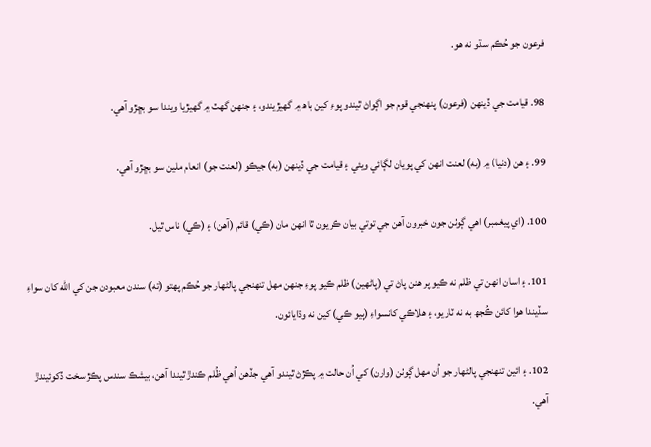فرعون جو حُڪم سڌو نه ھو.

98. قيامت جي ڏينھن (فرعون) پنھنجي قوم جو اڳواڻ ٿيندو پوءِ کين باھ ۾ گھيڙيندو، ۽ جنھن گھٽ ۾ گھيڙيا ويندا سو بڇڙو آھي.

99. ۽ ھن (دنيا) ۾ (به) لعنت انھن کي پويان لڳائي ويئي ۽ قيامت جي ڏينھن (به) جيڪو (لعنت جو) انعام ملين سو بڇڙو آھي.

100. (اي پيغمبر) اھي ڳوٺن جون خبرون آھن جي توتي بيان ڪريون ٿا انھن مان (ڪي) قائم (آھن) ۽ (ڪي) ناس ٿيل.

101. ۽ اسان انھن تي ظلم نه ڪيو پر ھنن پاڻ تي (پاڻھين) ظلم ڪيو پوءِ جنھن مھل تنھنجي پالڻھار جو حُڪم پھتو (ته) سندن معبودن جن کي الله کان سواءِ سڏيندا ھوا کائن ڪُجھ به نه ٽاريو، ۽ ھلاڪي کانسواءِ (ٻيو ڪي) کين نه وڌايائون.

102. ۽ ائين تنھنجي پالڻھار جو اُن مھل ڳوٺن (وارن) کي اُن حالت ۾ پڪڙڻ ٿيندو آھي جڏھن اُھي ظُلم ڪندڙ ٿيندا آھن، بيشڪ سندس پڪڙ سخت ڏکوئيندڙ آھي.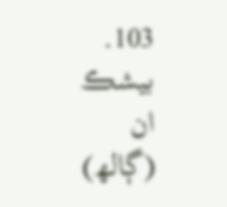103. بيشڪ ان (ڳالھ)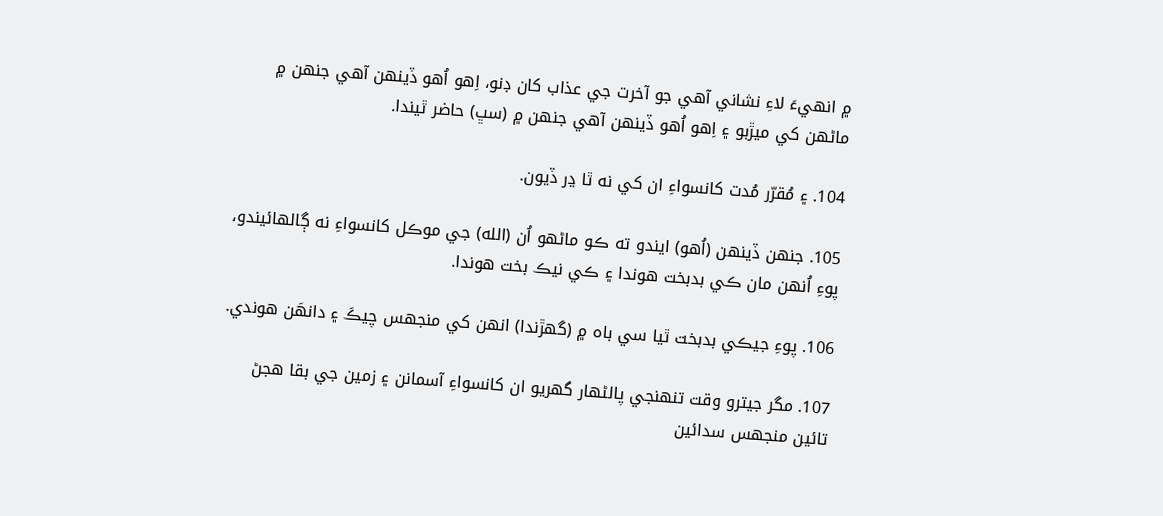۾ انھيءَ لاءِ نشاني آھي جو آخرت جي عذاب کان ڊنو، اِھو اُھو ڏينھن آھي جنھن ۾ ماڻھن کي ميڙبو ۽ اِھو اُھو ڏينھن آھي جنھن ۾ (سڀ) حاضر ٿيندا.

104. ۽ مُقرّر مُدت کانسواءِ ان کي نه ٿا ڍر ڏيون.

105. جنھن ڏينھن (اُھو) ايندو ته ڪو ماڻھو اُن (الله) جي موڪل کانسواءِ نه ڳالھائيندو، پوءِ اُنھن مان ڪي بدبخت ھوندا ۽ ڪي نيڪ بخت ھوندا.

106. پوءِ جيڪي بدبخت ٿيا سي باہ ۾ (گھڙندا) انھن کي منجھس چيڪَ ۽ دانھَن ھوندي.

107. مگر جيترو وقت تنھنجي پالڻھار گھريو ان کانسواءِ آسمانن ۽ زمين جي بقا ھجڻ تائين منجھس سدائين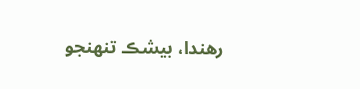رھندا، بيشڪ تنھنجو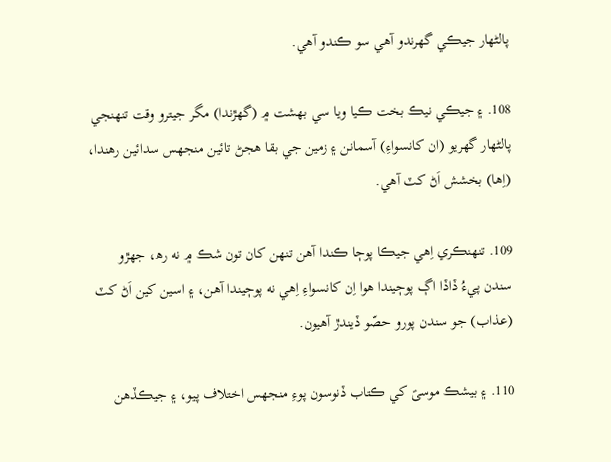پالڻھار جيڪي گھرندو آھي سو ڪندو آھي.

108. ۽ جيڪي نيڪ بخت ڪيا ويا سي بھشت ۾ (گھڙندا) مگر جيترو وقت تنھنجي پالڻھار گھريو (ان کانسواءِ) آسمانن ۽ زمين جي بقا ھجڻ تائين منجھس سدائين رھندا، (اِھا) بخشش اَڻ کٽ آھي.

109. تنھنڪري اِھي جيڪا پوڄا ڪندا آھن تنھن کان تون شڪ ۾ نه رھ، جھڙو سندن پيءُ ڏاڏا اڳ پوڄيندا ھوا اِن کانسواءِ اِھي نه پوڄيندا آھن، ۽ اسين کين اَڻ کٽ (عذاب) جو سندن پورو حصّو ڏيندڙ آھيون.

110. ۽ بيشڪ موسىؑ کي ڪتاب ڏنوسون پوءِ منجھس اختلاف پيو، ۽ جيڪڏھن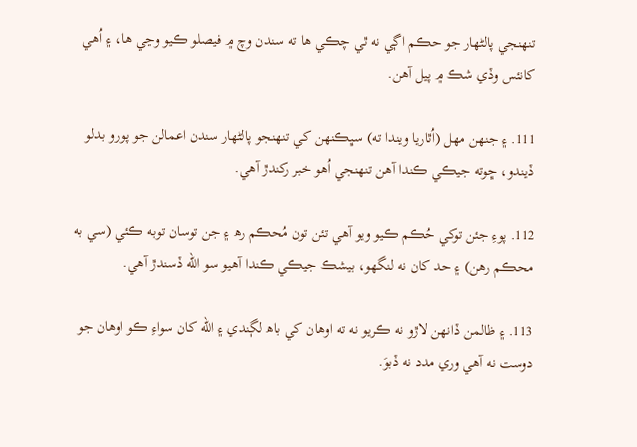تنھنجي پالڻھار جو حڪم اڳي نه ٿي چڪي ھا ته سندن وچ ۾ فيصلو ڪيو وڃي ھا، ۽ اُھي کانئس وڏي شڪ ۾ پيل آھن.

111. ۽ جنھن مھل (اُٿاريا ويندا ته) سڀڪنھن کي تنھنجو پالڻھار سندن اعمالن جو پورو بدلو ڏيندو، ڇوته جيڪي ڪندا آھن تنھنجي اُھو خبر رکندڙ آھي.

112. پوءِ جئن توکي حُڪم ڪيو ويو آھي تئن تون مُحڪم رھ ۽ جن توسان توبه ڪئي (سي به محڪم رھن) ۽ حد کان نه لنگھو، بيشڪ جيڪي ڪندا آھيو سو الله ڏسندڙ آھي.

113. ۽ ظالمن ڏانھن لاڙو نه ڪريو نه ته اوھان کي باھ لڳندي ۽ الله کان سواءِ ڪو اوھان جو دوست نه آھي وري مدد نه ڏبوَ.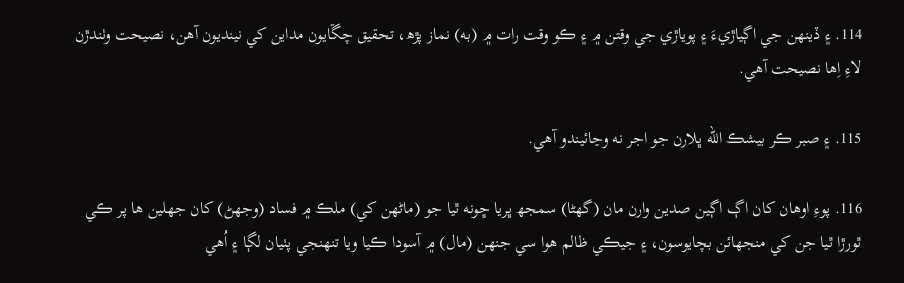114. ۽ ڏينھن جي اڳياڙيءَ ۽ پوياڙي جي وقتن ۾ ۽ ڪو وقت رات ۾ (به) نماز پڙھ، تحقيق چڱايون مداين کي نينديون آھن، نصيحت وٺندڙن لاءِ اِھا نصيحت آھي.

115. ۽ صبر ڪر بيشڪ الله ڀلارن جو اجر نه وڃائيندو آھي.

116. پوءِ اوھان کان اڳ اڳين صدين وارن مان (گھڻا) سمجھ ڀريا ڇونه ٿيا جو (ماڻھن کي) ملڪ ۾ فساد (وجھڻ) کان جھلين ھا پر ڪي ٿورڙا ٿيا جن کي منجھائن بچايوسون، ۽ جيڪي ظالم ھوا سي جنھن (مال) ۾ آسودا ڪيا ويا تنھنجي پٺيان لڳا ۽ اُھي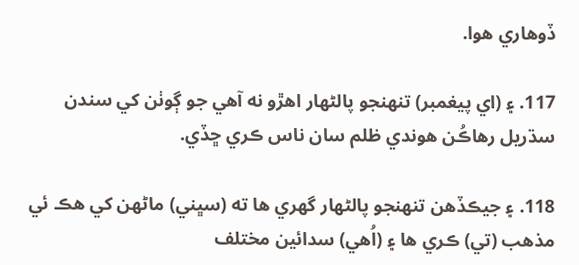ڏوھاري ھوا.

117. ۽ (اي پيغمبر) تنھنجو پالڻھار اھڙو نه آھي جو ڳوٺن کي سندن سڌريل رھاڪُن ھوندي ظلم سان ناس ڪري ڇڏي.

118. ۽ جيڪڏھن تنھنجو پالڻھار گھري ھا ته (سڀني) ماڻھن کي ھڪ ئي مذھب (تي) ڪري ھا ۽ (اُھي) سدائين مختلف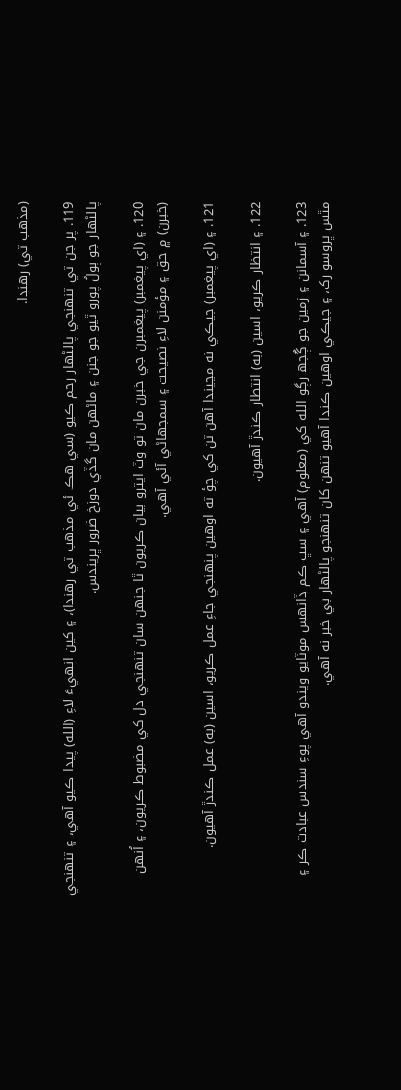(مذھب تي) رھندا.

119. پر جن تي تنھنجي پالڻھار رحم ڪيو (سي ھڪ ئي مذھب تي رھندا)، ۽ کين انھيءَ لاءِ (الله) پيدا ڪيو آھي، ۽ تنھنجي پالڻھار جو ٻولُ پورو ٿيو جو جنن ۽ ماڻھن مان گڏي دوزخ ضرور ڀريندس.

120. ۽ (اي پيغمبر) پيغمبرن جي خبرن مان تو وٽ ايترو بيان ڪريون ٿا جنھن سان تنھنجي دل کي مضبوط ڪريون، ۽ اُنھن (خبرن) ۾ حق ۽ مؤمنن لاءِ نصيحت ۽ سمجھاڻي آئي آھي.

121. ۽ (اي پيغمبر) جيڪي نه مڃيندا آھن تن کي چؤ ته اوھين پنھنجي جاءِ عمل ڪريو، اسين (به) عمل ڪندڙ آھيون.

122. ۽ انتظار ڪريو، اسين (به) انتطار ڪندڙ آھيون.

123. ۽ آسمانن ۽ زمين جو ڳُجھ رڳو الله کي (معلوم) آھي ۽ سڀ ڪم ڏانھس موٽايو ويندو آھي پوءِ سندس عبادت ڪر ۽ مٿس ڀروسو رک، ۽ جيڪي اوھين ڪندا آھيو تنھن کان تنھنجو پالڻھار بي خبر نه آھي.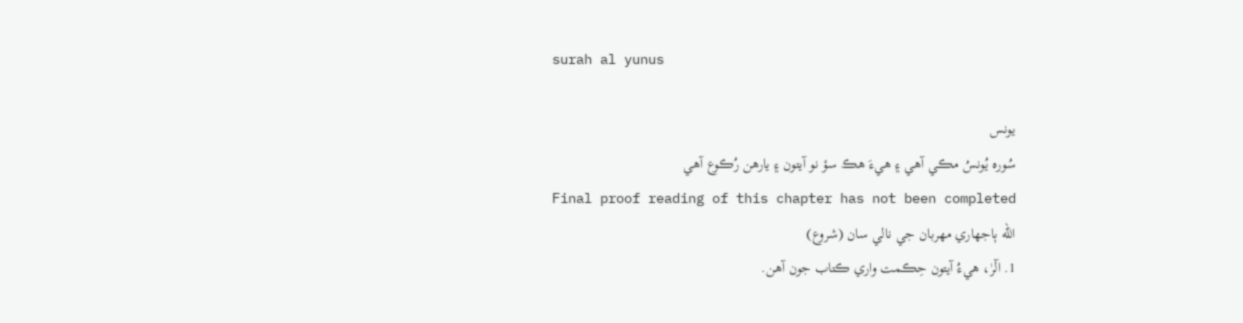surah al yunus

يونس
سُوره يُونسُ مڪي آھي ۽ ھيءَ ھڪ سؤ نو آيتون ۽ يارھن رُڪوع آھي
Final proof reading of this chapter has not been completed
الله ٻاجھاري مھربان جي نالي سان (شروع)
1. الٓرٰ، ھيءُ آيتون حِڪمت واري ڪتاب جون آھن.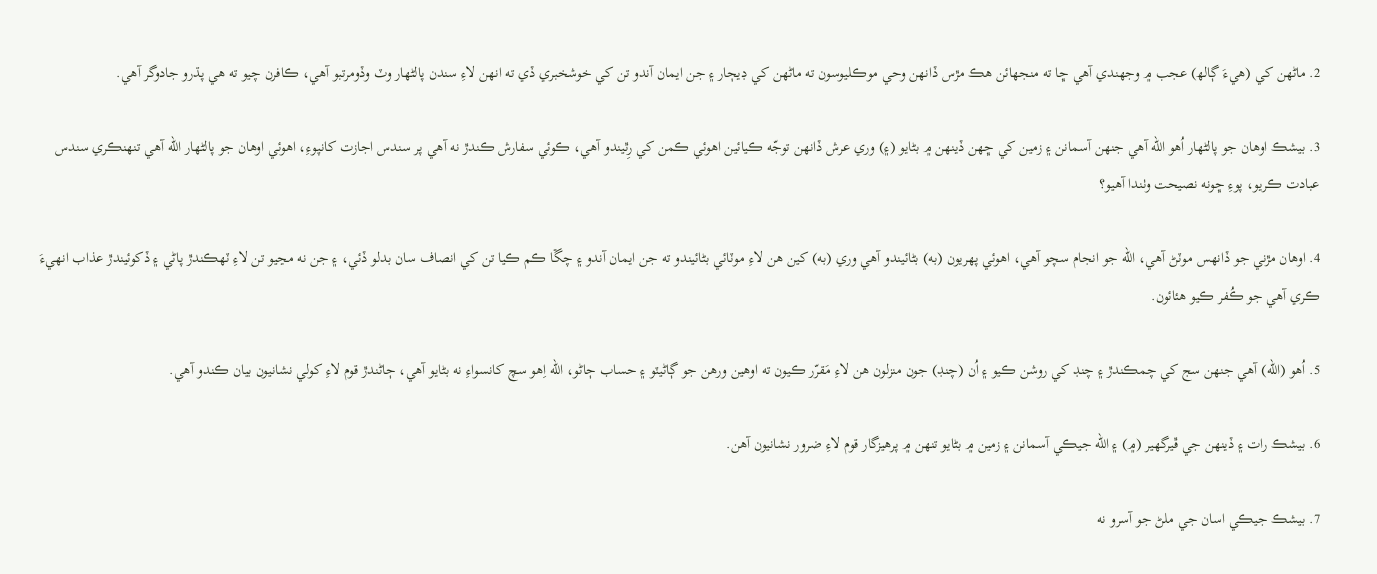2. ماڻھن کي (ھيءَ ڳالھ) عجب ۾ وجھندي آھي ڇا ته منجھائن ھڪ مڙس ڏانھن وحي موڪليوسون ته ماڻھن کي ڊيڄار ۽ جن ايمان آندو تن کي خوشخبري ڏي ته انھن لاءِ سندن پالڻھار وٽ وڏومرتبو آھي، ڪافرن چيو ته ھي پڌرو جادوگر آھي.

3. بيشڪ اوھان جو پالڻھار اُھو الله آھي جنھن آسمانن ۽ زمين کي ڇھن ڏينھن ۾ بڻايو (۽) وري عرش ڏانھن توجّه ڪيائين اھوئي ڪمن کي رِٿيندو آھي، ڪوئي سفارش ڪندڙ نه آھي پر سندس اجازت کانپوءِ، اھوئي اوھان جو پالڻھار الله آھي تنھنڪري سندس عبادت ڪريو، پوءِ ڇونه نصيحت وٺندا آھيو؟

4. اوھان مڙني جو ڏانھس موٽڻ آھي، الله جو انجام سچو آھي، اھوئي پھريون (به) بڻائيندو آھي وري (به) کين ھن لاءِ موٽائي بڻائيندو ته جن ايمان آندو ۽ چڱا ڪم ڪيا تن کي انصاف سان بدلو ڏئي، ۽ جن نه مڃيو تن لاءِ ٽھڪندڙ پاڻي ۽ ڏکوئيندڙ عذاب انھيءَ ڪري آھي جو ڪُفر ڪيو ھئائون.

5. اُھو (الله) آھي جنھن سج کي چمڪندڙ ۽ چنڊ کي روشن ڪيو ۽ اُن (چنڊ) جون منزلون ھن لاءِ مَقرّر ڪيون ته اوھين ورھن جو ڳاڻيٽو ۽ حساب ڄاڻو، الله اِھو سچ کانسواءِ نه بڻايو آھي، ڄاڻندڙ قوم لاءِ کولي نشانيون بيان ڪندو آھي.

6. بيشڪ رات ۽ ڏينھن جي ڦيرگھير (۾) ۽ الله جيڪي آسمانن ۽ زمين ۾ بڻايو تنھن ۾ پرھيزگار قوم لاءِ ضرور نشانيون آھن.

7. بيشڪ جيڪي اسان جي ملڻ جو آسرو نه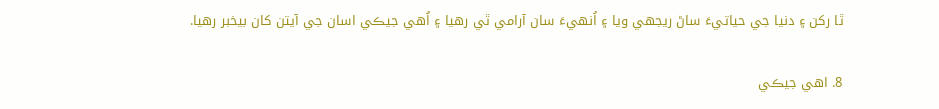ٿا رکن ۽ دنيا جي حياتيءَ ساڻ ريجھي ويا ۽ اُنھيءَ سان آرامي ٿي رھيا ۽ اُھي جيڪي اسان جي آيتن کان بيخبر رھيا.

8. اھي جيڪي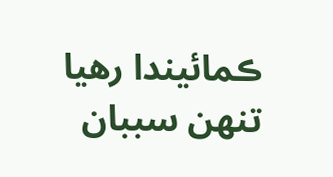ڪمائيندا رھيا تنھن سببان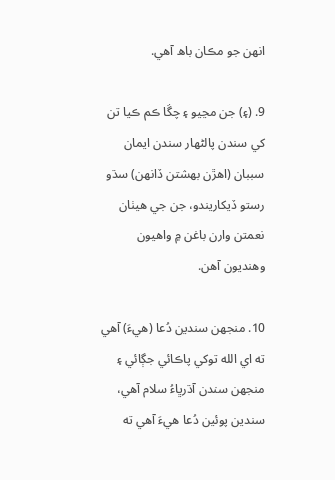انھن جو مڪان باھ آھي.

9. (۽) جن مڃيو ۽ چڱا ڪم ڪيا تن کي سندن پالڻھار سندن ايمان سببان (اھڙن بھشتن ڏانھن) سڌو رستو ڏيکاريندو، جن جي ھيٺان نعمتن وارن باغن ۾ واھيون وھنديون آھن.

10. منجھن سندين دُعا (ھيءَ) آھي ته اي الله توکي پاڪائي جڳائي ۽ منجھن سندن آڌرڀاءُ سلام آھي، سندين پوئين دُعا ھيءَ آھي ته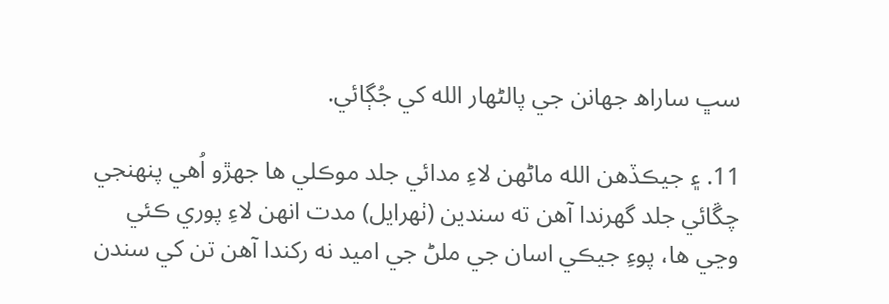سڀ ساراھ جھانن جي پالڻھار الله کي جُڳائي.

11. ۽ جيڪڏھن الله ماڻھن لاءِ مدائي جلد موڪلي ھا جھڙو اُھي پنھنجي چڱائي جلد گھرندا آھن ته سندين (ٺھرايل) مدت انھن لاءِ پوري ڪئي وڃي ھا، پوءِ جيڪي اسان جي ملڻ جي اميد نه رکندا آھن تن کي سندن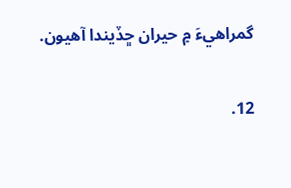گمراھيءَ ۾ حيران ڇڏيندا آھيون.

12.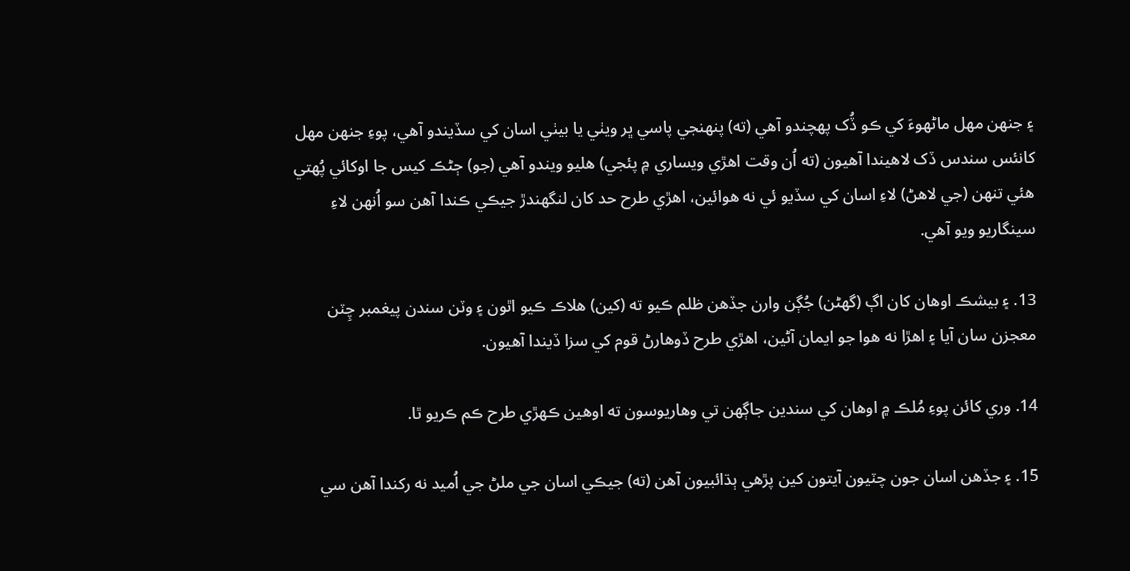۽ جنھن مھل ماڻھوءَ کي ڪو ڏُک پھچندو آھي (ته) پنھنجي پاسي ڀر ويٺي يا بيٺي اسان کي سڏيندو آھي، پوءِ جنھن مھل کانئس سندس ڏک لاھيندا آھيون (ته اُن وقت اھڙي ويساري ۾ پئجي) ھليو ويندو آھي (جو) ڄڻڪ کيس جا اوکائي پُھتي ھئي تنھن (جي لاھڻ) لاءِ اسان کي سڏيو ئي نه ھوائين، اھڙي طرح حد کان لنگھندڙ جيڪي ڪندا آھن سو اُنھن لاءِ سينگاريو ويو آھي.

13. ۽ بيشڪ اوھان کان اڳ (گھڻن) جُڳن وارن جڏھن ظلم ڪيو ته (کين) ھلاڪ ڪيو اٿون ۽ وٽن سندن پيغمبر چِٽن معجزن سان آيا ۽ اھڙا نه ھوا جو ايمان آڻين، اھڙي طرح ڏوھارڻ قوم کي سزا ڏيندا آھيون.

14. وري کائن پوءِ مُلڪ ۾ اوھان کي سندين جاڳھن تي وھاريوسون ته اوھين ڪھڙي طرح ڪم ڪريو ٿا.

15. ۽ جڏھن اسان جون چٽيون آيتون کين پڙھي ٻڌائبيون آھن (ته) جيڪي اسان جي ملڻ جي اُميد نه رکندا آھن سي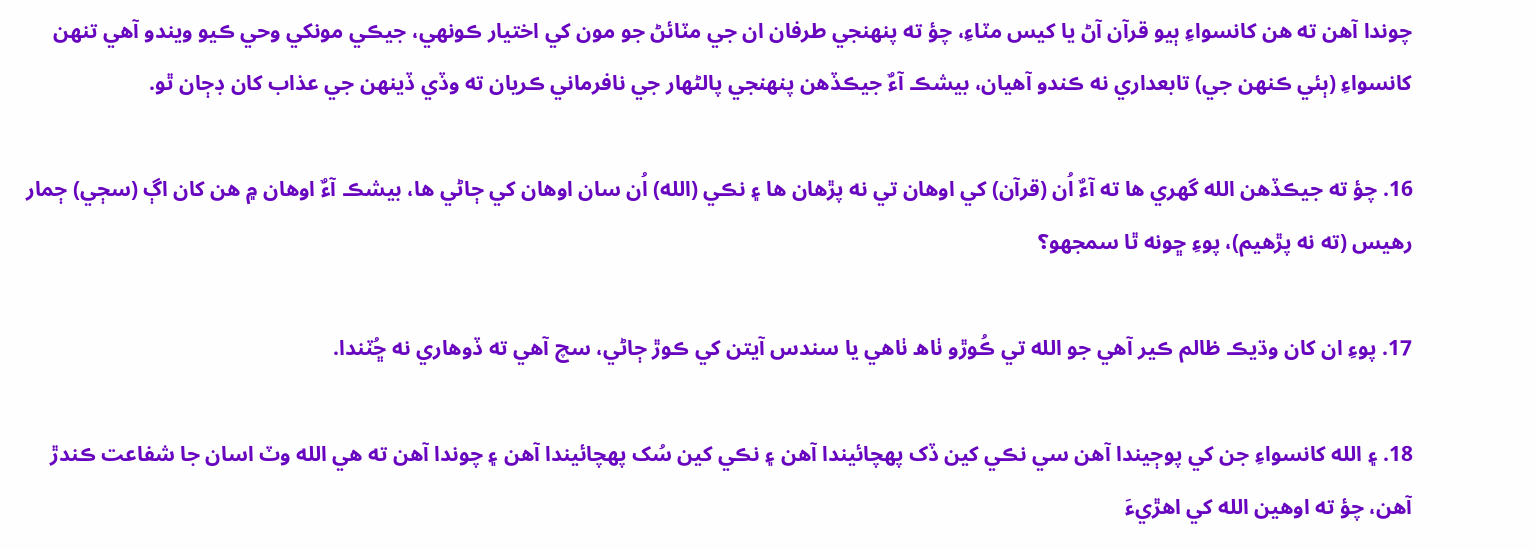چوندا آھن ته ھن کانسواءِ ٻيو قرآن آڻ يا کيس مٽاءِ، چؤ ته پنھنجي طرفان ان جي مٽائڻ جو مون کي اختيار ڪونھي، جيڪي مونکي وحي ڪيو ويندو آھي تنھن کانسواءِ (ٻئي ڪنھن جي) تابعداري نه ڪندو آھيان، بيشڪ آءٌ جيڪڏھن پنھنجي پالڻھار جي نافرماني ڪريان ته وڏي ڏينھن جي عذاب کان ڊڄان ٿو.

16. چؤ ته جيڪڏھن الله گھري ھا ته آءٌ اُن (قرآن) کي اوھان تي نه پڙھان ھا ۽ نڪي (الله) اُن سان اوھان کي ڄاڻي ھا، بيشڪ آءٌ اوھان ۾ ھن کان اڳ (سڄي) ڄمار رھيس (ته نه پڙھيم)، پوءِ ڇونه ٿا سمجھو؟

17. پوءِ ان کان وڌيڪ ظالم ڪير آھي جو الله تي ڪُوڙو ٺاھ ٺاھي يا سندس آيتن کي ڪوڙ ڄاڻي، سچ آھي ته ڏوھاري نه ڇُٽندا.

18. ۽ الله کانسواءِ جن کي پوڄيندا آھن سي نڪي کين ڏک پھچائيندا آھن ۽ نڪي کين سُک پھچائيندا آھن ۽ چوندا آھن ته ھي الله وٽ اسان جا شفاعت ڪندڙ آھن، چؤ ته اوھين الله کي اھڙيءَ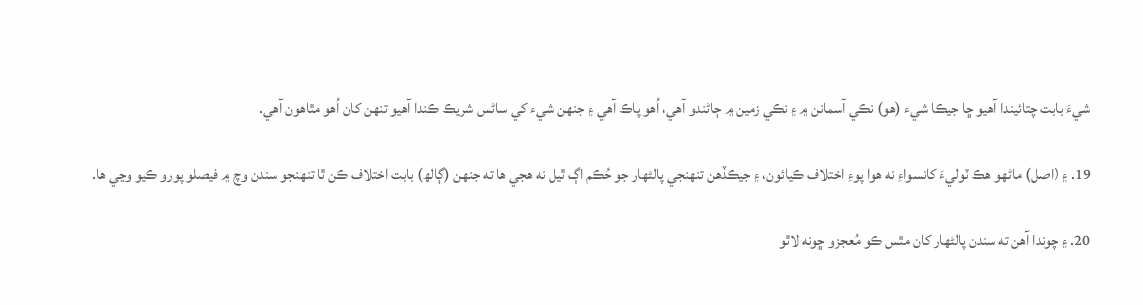شيءَ بابت چتائيندا آھيو ڇا جيڪا شيء (ھو) نڪي آسمانن ۾ ۽ نڪي زمين ۾ ڄاڻندو آھي، اُھو پاڪ آھي ۽ جنھن شيء کي ساڻس شريڪ ڪندا آھيو تنھن کان اُھو مٿاھون آھي.

19. ۽ (اصل) ماڻھو ھڪ ٽوليءَ کانسواءِ نه ھوا پوءِ اختلاف ڪيائون، ۽ جيڪڏھن تنھنجي پالڻھار جو حُڪم اڳ ٿيل نه ھجي ھا ته جنھن (ڳالھ) بابت اختلاف ڪن ٿا تنھنجو سندن وچ ۾ فيصلو پورو ڪيو وڃي ھا.

20. ۽ چوندا آھن ته سندن پالڻھار کان مٿس ڪو مُعجزو ڇونه لاٿو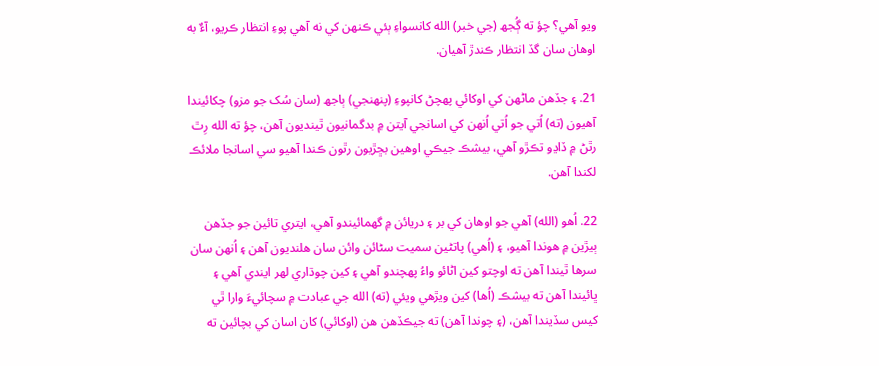ويو آھي؟ چؤ ته ڳُجھ (جي خبر) الله کانسواءِ ٻئي ڪنھن کي نه آھي پوءِ انتظار ڪريو، آءٌ به اوھان سان گڏ انتظار ڪندڙ آھيان.

21. ۽ جڏھن ماڻھن کي اوکائي پھچڻ کانپوءِ (پنھنجي) ٻاجھ (سان سُک جو مزو) چکائيندا آھيون (ته) اُتي جو اُتي اُنھن کي اسانجي آيتن ۾ بدگمانيون ٿينديون آھن، چؤ ته الله رِٿ رٿڻ ۾ ڏاڍو تڪڙو آھي، بيشڪ جيڪي اوھين بڇڙيون رٿون ڪندا آھيو سي اسانجا ملائڪ لکندا آھن.

22. اُھو (الله) آھي جو اوھان کي بر ۽ دريائن ۾ گھمائيندو آھي، ايتري تائين جو جڏھن ٻيڙين ۾ ھوندا آھيو، ۽ (اُھي) پاتڻين سميت سڻائن وائن سان ھلنديون آھن ۽ اُنھن سان سرھا ٿيندا آھن ته اوچتو کين اڻائو واءُ پھچندو آھي ۽ کين چوڌاري لھر ايندي آھي ۽ ڀائيندا آھن ته بيشڪ (اُھا) کين ويڙھي ويئي (ته) الله جي عبادت ۾ سچائيءَ وارا ٿي کيس سڏيندا آھن، (۽ چوندا آھن) ته جيڪڏھن ھن (اوکائي) کان اسان کي بچائين ته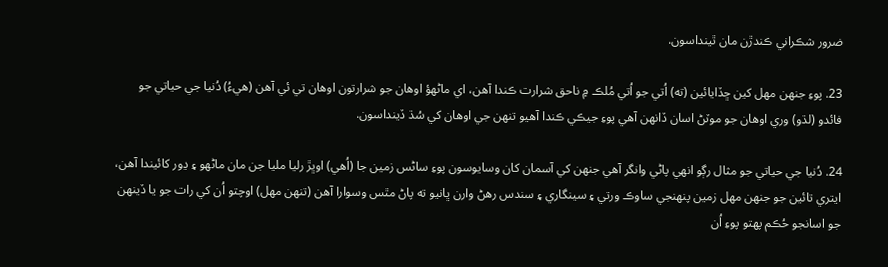ضرور شڪراني ڪندڙن مان ٿينداسون.

23. پوءِ جنھن مھل کين ڇڏايائين (ته) اُتي جو اُتي مُلڪ ۾ ناحق شرارت ڪندا آھن، اي ماڻھؤ اوھان جو شرارتون اوھان تي ئي آھن (ھيءُ) دُنيا جي حياتي جو فائدو (لڌو) وري اوھان جو موٽڻ اسان ڏانھن آھي پوءِ جيڪي ڪندا آھيو تنھن جي اوھان کي سُڌ ڏينداسون.

24. دُنيا جي حياتي جو مثال رڳو انھي پاڻي وانگر آھي جنھن کي آسمان کان وسايوسون پوءِ ساڻس زمين جا (اُھي) اوڀڙ رليا مليا جن مان ماڻھو ۽ ڍور کائيندا آھن، ايتري تائين جو جنھن مھل زمين پنھنجي ساوڪ ورتي ۽ سينگاري ۽ سندس رھڻ وارن ڀانيو ته پاڻ مٿس وسوارا آھن (تنھن مھل) اوچتو اُن کي رات جو يا ڏينھن جو اسانجو حُڪم پھتو پوءِ اُن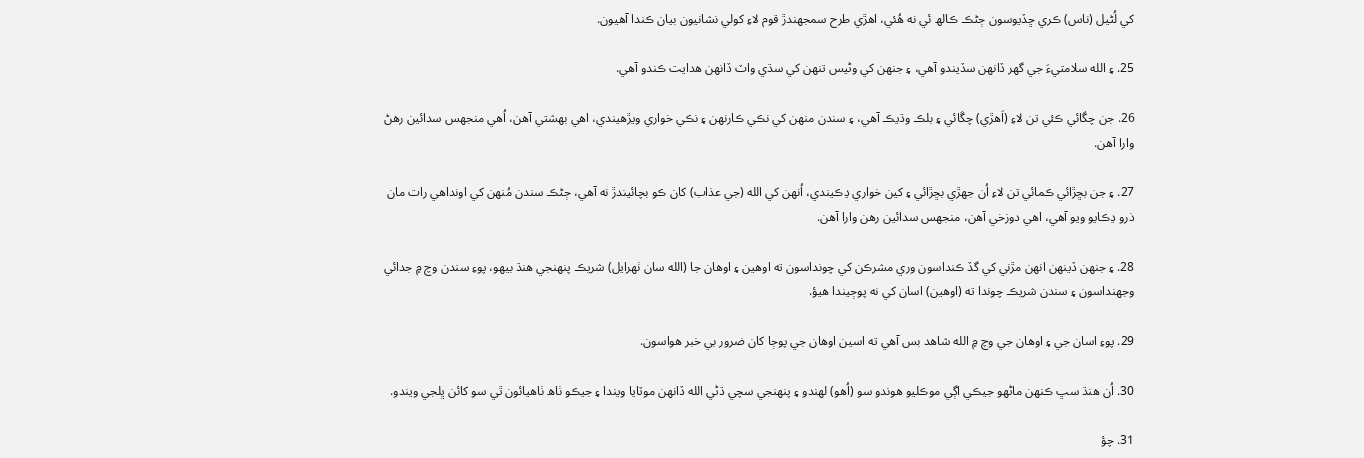کي لُڻيل (ناس) ڪري ڇڏيوسون ڄڻڪ ڪالھ ئي نه ھُئي، اھڙي طرح سمجھندڙ قوم لاءِ کولي نشانيون بيان ڪندا آھيون.

25. ۽ الله سلامتيءَ جي گھر ڏانھن سڏيندو آھي، ۽ جنھن کي وڻيس تنھن کي سڌي واٽ ڏانھن ھدايت ڪندو آھي.

26. جن چڱائي ڪئي تن لاءِ (اَھڙي) چڱائي ۽ بلڪ وڌيڪ آھي، ۽ سندن منھن کي نڪي ڪارنھن ۽ نڪي خواري ويڙھيندي، اھي بھشتي آھن، اُھي منجھس سدائين رھڻ وارا آھن.

27. ۽ جن بڇڙائي ڪمائي تن لاءِ اُن جھڙي بڇڙائي ۽ کين خواري ڍڪيندي، اُنھن کي الله (جي عذاب) کان ڪو بچائيندڙ نه آھي، ڄڻڪ سندن مُنھن کي اونداھي رات مان ذرو ڍڪايو ويو آھي، اھي دوزخي آھن، منجھس سدائين رھن وارا آھن.

28. ۽ جنھن ڏينھن انھن مڙني کي گڏ ڪنداسون وري مشرڪن کي چونداسون ته اوھين ۽ اوھان جا (الله سان ٺھرايل) شريڪ پنھنجي ھنڌ بيھو، پوءِ سندن وچ ۾ جدائي وجھنداسون ۽ سندن شريڪ چوندا ته (اوھين) اسان کي نه پوڄيندا ھيؤ.

29. پوءِ اسان جي ۽ اوھان جي وچ ۾ الله شاھد بس آھي ته اسين اوھان جي پوڄا کان ضرور بي خبر ھواسون.

30. اُن ھنڌ سڀ ڪنھن ماڻھو جيڪي اڳي موڪليو ھوندو سو (اُھو) لھندو ۽ پنھنجي سچي ڌڻي الله ڏانھن موٽايا ويندا ۽ جيڪو ٺاھ ٺاھيائون ٿي سو کائن ڀلجي ويندو.

31. چؤ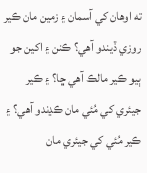ته اوھان کي آسمان ۽ زمين مان ڪير روزي ڏيندو آھي؟ ڪنن ۽ اکين جو ٻيو ڪير مالڪ آھي ڇا؟ ۽ ڪير جيئري کي مُئي مان ڪڍندو آھي؟ ۽ ڪير مُئي کي جيئري مان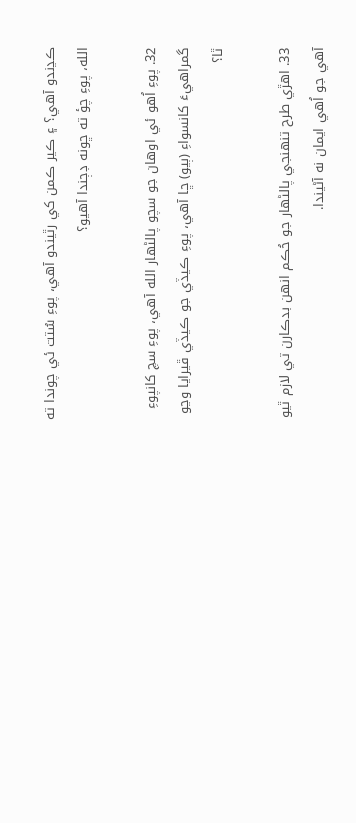ڪڍندو آھي؟ ۽ ڪير ڪمن کي رٿيندو آھي، پوءِ سُتت ئي چوندا ته الله، پوءِ چؤ ته ڇونه ڊڄندا آھيو؟

32. پوءِ اُھو ئي اوھان جو سچو پالڻھار الله آھي، پوءِ سچ کانپوءِ گمراھيءَ کانسواءِ (ٻيو) ڇا آھي، پوءِ ڪيڏي جو ڪيڏي ڦيرايا وڃو ٿا؟

33. اھڙي طرح تنھنجي پالڻھار جو حُڪم انھن بدڪارن تي لازم ٿيو آھي جو اُھي ايمان نه آڻيندا.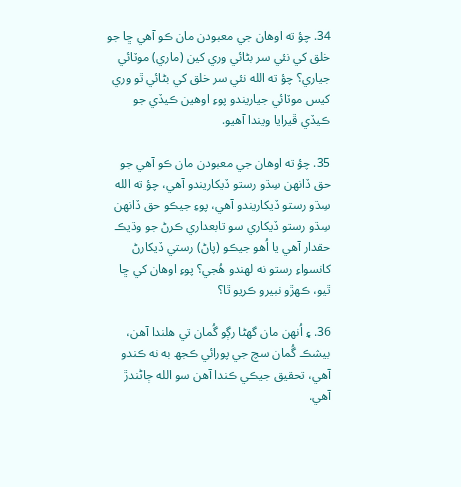34. چؤ ته اوھان جي معبودن مان ڪو آھي ڇا جو خلق کي نئي سر بڻائي وري کين (ماري) موٽائي جياري؟ چؤ ته الله نئي سر خلق کي بڻائي ٿو وري کيس موٽائي جياريندو پوءِ اوھين ڪيڏي جو ڪيڏي ڦيرايا ويندا آھيو.

35. چؤ ته اوھان جي معبودن مان ڪو آھي جو حق ڏانھن سِڌو رستو ڏيکاريندو آھي، چؤ ته الله سِڌو رستو ڏيکاريندو آھي، پوءِ جيڪو حق ڏانھن سِڌو رستو ڏيکاري سو تابعداري ڪرڻ جو وڌيڪ حقدار آھي يا اُھو جيڪو (پاڻ) رستي ڏيکارڻ کانسواءِ رستو نه لھندو ھُجي؟ پوءِ اوھان کي ڇا ٿيو، ڪھڙو نبيرو ڪريو ٿا؟

36. ۽ اُنھن مان گھڻا رڳو گُمان تي ھلندا آھن، بيشڪ گُمان سچ جي پورائي ڪجھ به نه ڪندو آھي، تحقيق جيڪي ڪندا آھن سو الله ڄاڻندڙ آھي.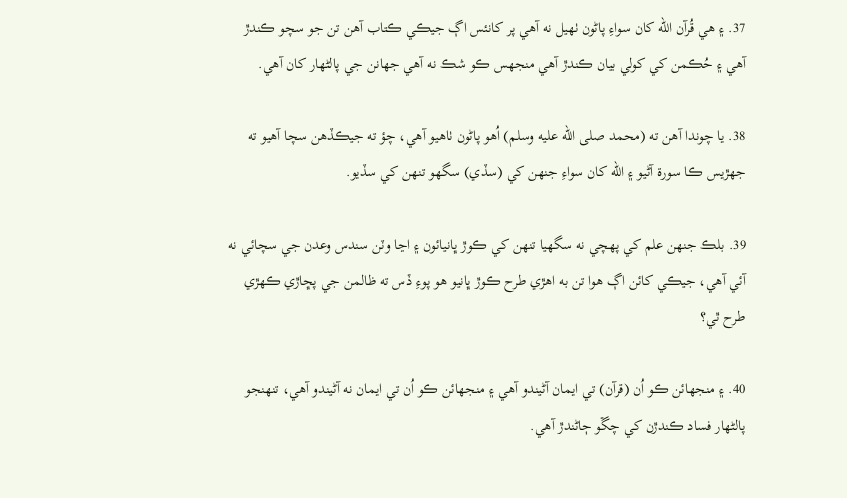37. ۽ ھي قُرآن الله کان سواءِ پاڻون ٺھيل نه آھي پر کانئس اڳ جيڪي ڪتاب آھن تن جو سچو ڪندڙ آھي ۽ حُڪمن کي کولي بيان ڪندڙ آھي منجھس ڪو شڪ نه آھي جھانن جي پالڻھار کان آھي.

38. يا چوندا آھن ته (محمد صلى الله عليه وسلم) اُھو پاڻون ٺاھيو آھي، چؤ ته جيڪڏھن سچا آھيو ته جھڙيس ڪا سورة آڻيو ۽ الله کان سواءِ جنھن کي (سڏي) سگھو تنھن کي سڏيو.

39. بلڪ جنھن علم کي پھچي نه سگھيا تنھن کي ڪوڙ ڀانيائون ۽ اڃا وٽن سندس وعدن جي سچائي نه آئي آھي، جيڪي کائن اڳ ھوا تن به اھڙي طرح ڪوڙ ڀانيو ھو پوءِ ڏس ته ظالمن جي پڇاڙي ڪھڙي طرح ٿي؟

40. ۽ منجھائن ڪو اُن (قرآن) تي ايمان آڻيندو آھي ۽ منجھائن ڪو اُن تي ايمان نه آڻيندو آھي، تنھنجو پالڻھار فساد ڪندڙن کي چڱو ڄاڻندڙ آھي.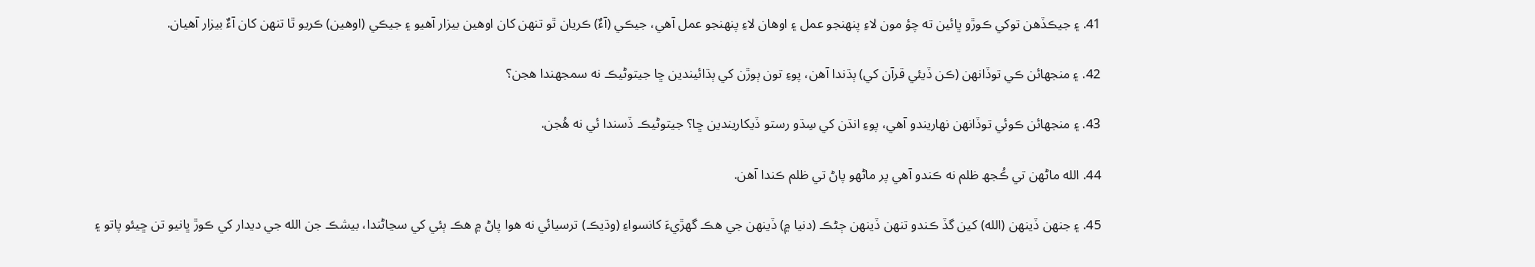41. ۽ جيڪڏھن توکي ڪوڙو ڀائين ته چؤ مون لاءِ پنھنجو عمل ۽ اوھان لاءِ پنھنجو عمل آھي، جيڪي (آءٌ) ڪريان ٿو تنھن کان اوھين بيزار آھيو ۽ جيڪي (اوھين) ڪريو ٿا تنھن کان آءٌ بيزار آھيان.

42. ۽ منجھائن ڪي توڏانھن (ڪن ڏيئي قرآن کي) ٻڌندا آھن، پوءِ تون ٻوڙن کي ٻڌائيندين ڇا جيتوڻيڪ نه سمجھندا ھجن؟

43. ۽ منجھائن ڪوئي توڏانھن نھاريندو آھي، پوءِ انڌن کي سِڌو رستو ڏيکاريندين ڇا؟ جيتوڻيڪ ڏسندا ئي نه ھُجن.

44. الله ماڻھن تي ڪُجھ ظلم نه ڪندو آھي پر ماڻھو پاڻ تي ظلم ڪندا آھن.

45. ۽ جنھن ڏينھن (الله) کين گڏ ڪندو تنھن ڏينھن ڄڻڪ (دنيا ۾) ڏينھن جي ھڪ گھڙيءَ کانسواءِ (وڌيڪ) ترسيائي نه ھوا پاڻ ۾ ھڪ ٻئي کي سڃاڻندا، بيشڪ جن الله جي ديدار کي ڪوڙ ڀانيو تن ڇيئو پاتو ۽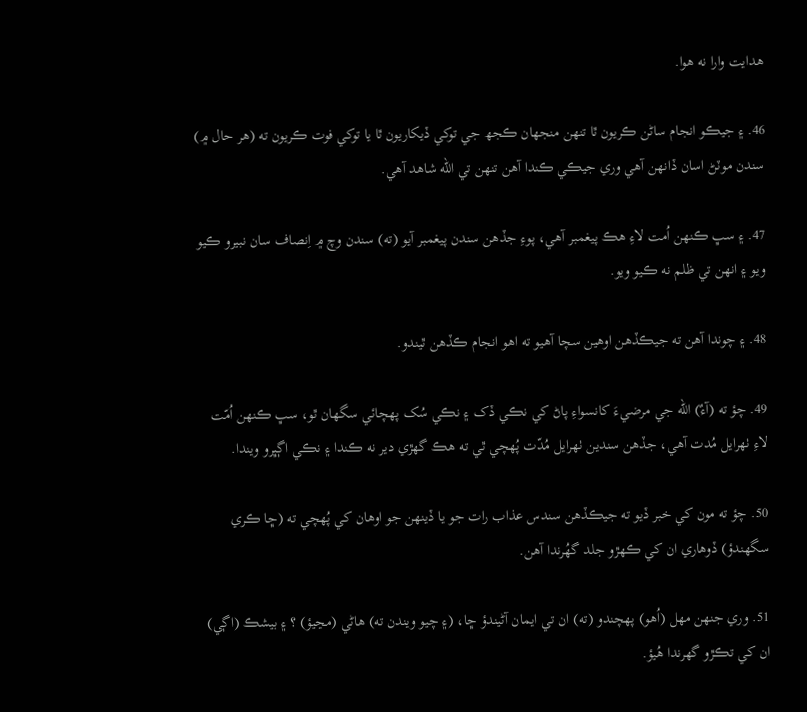ھدايت وارا نه ھوا.

46. ۽ جيڪو انجام ساڻن ڪريون ٿا تنھن منجھان ڪجھ جي توکي ڏيکاريون ٿا يا توکي فوت ڪريون ته (ھر حال ۾) سندن موٽڻ اسان ڏانھن آھي وري جيڪي ڪندا آھن تنھن تي الله شاھد آھي.

47. ۽ سڀ ڪنھن اُمت لاءِ ھڪ پيغمبر آھي، پوءِ جڏھن سندن پيغمبر آيو (ته) سندن وچ ۾ اِنصاف سان نبيرو ڪيو ويو ۽ انھن تي ظلم نه ڪيو ويو.

48. ۽ چوندا آھن ته جيڪڏھن اوھين سچا آھيو ته اھو انجام ڪڏھن ٿيندو.

49. چؤ ته (آءٌ) الله جي مرضيءَ کانسواءِ پاڻ کي نڪي ڏک ۽ نڪي سُک پھچائي سگھان ٿو، سڀ ڪنھن اُمّت لاءِ ٺھرايل مُدت آھي، جڏھن سندين ٺھرايل مُدّت پُھچي ٿي ته ھڪ گھڙي دير نه ڪندا ۽ نڪي اڳڀرو ويندا.

50. چؤ ته مون کي خبر ڏيو ته جيڪڏھن سندس عذاب رات جو يا ڏينھن جو اوھان کي پُھچي ته (ڇا ڪري سگھندؤ) ڏوھاري ان کي ڪھڙو جلد گھُرندا آھن.

51. وري جنھن مھل (اُھو) پھچندو (ته) ان تي ايمان آڻيندؤ ڇا، (۽ چيو ويندن ته) ھاڻي (مڃيؤ) ؟ ۽ بيشڪ (اڳي) ان کي تڪڙو گھرندا ھُيؤ.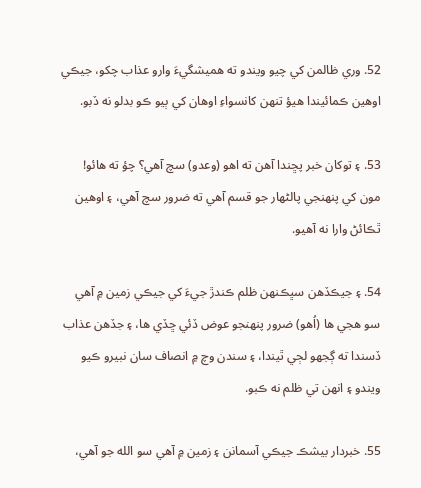52. وري ظالمن کي چيو ويندو ته ھميشگيءَ وارو عذاب چکو، جيڪي اوھين ڪمائيندا ھيؤ تنھن کانسواءِ اوھان کي ٻيو ڪو بدلو نه ڏبو.

53. ۽ توکان خبر پڇندا آھن ته اھو (وعدو) سچ آھي؟ چؤ ته ھائو! مون کي پنھنجي پالڻھار جو قسم آھي ته ضرور سچ آھي، ۽ اوھين ٿڪائڻ وارا نه آھيو.

54. ۽ جيڪڏھن سڀڪنھن ظلم ڪندڙ جيءَ کي جيڪي زمين ۾ آھي سو ھجي ھا (اُھو) ضرور پنھنجو عوض ڏئي ڇڏي ھا، ۽ جڏھن عذاب ڏسندا ته ڳجھو لڄي ٿيندا، ۽ سندن وچ ۾ انصاف سان نبيرو ڪيو ويندو ۽ انھن تي ظلم نه ڪبو.

55. خبردار بيشڪ جيڪي آسمانن ۽ زمين ۾ آھي سو الله جو آھي،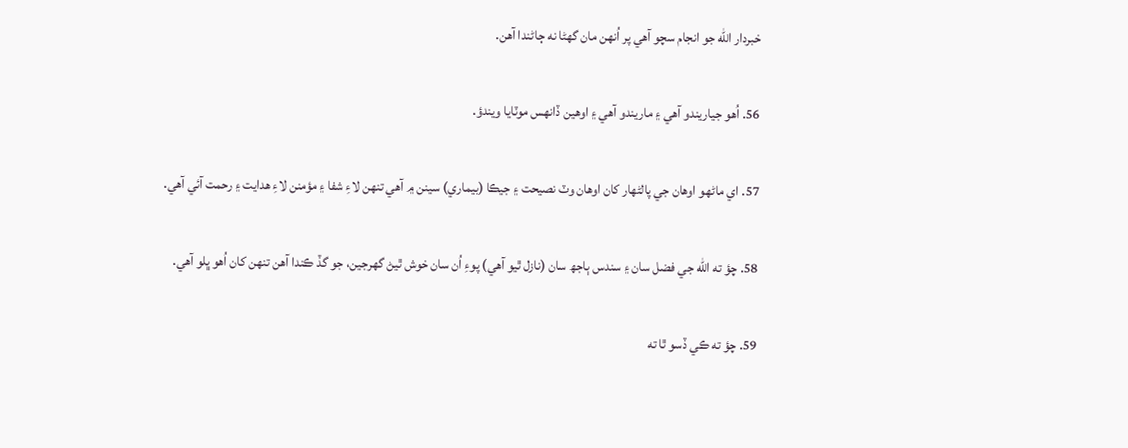خبردار الله جو انجام سچو آھي پر اُنھن مان گھڻا نه ڄاڻندا آھن.

56. اُھو جياريندو آھي ۽ ماريندو آھي ۽ اوھين ڏانھس موٽايا ويندؤ.

57. اي ماڻھو اوھان جي پالڻھار کان اوھان وٽ نصيحت ۽ جيڪا (بيماري) سينن ۾ آھي تنھن لاءِ شفا ۽ مؤمنن لاءِ ھدايت ۽ رحمت آئي آھي.

58. چؤ ته الله جي فضل سان ۽ سندس ٻاجھ سان (نازل ٿيو آھي) پوءِ اُن سان خوش ٿيڻ گھرجين، جو گڏ ڪندا آھن تنھن کان اُھو ڀلو آھي.

59. چؤ ته ڪي ڏسو ٿا ته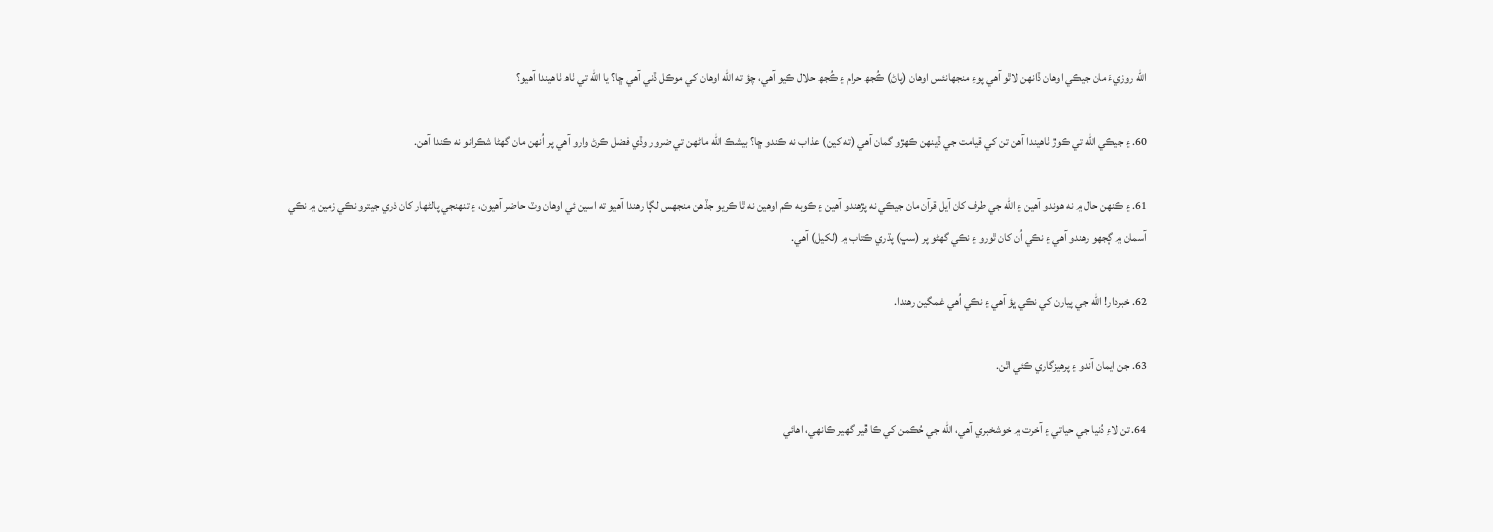الله روزيءَ مان جيڪي اوھان ڏانھن لاٿو آھي پوءِ منجھانئس اوھان (پاڻ) ڪُجھ حرام ۽ ڪُجھ حلال ڪيو آھي، چؤ ته الله اوھان کي موڪل ڏني آھي ڇا؟ يا الله تي ٺاھ ٺاھيندا آھيو؟

60. ۽ جيڪي الله تي ڪوڙ ٺاھيندا آھن تن کي قيامت جي ڏينھن ڪھڙو گمان آھي (ته کين) عذاب نه ڪندو ڇا؟ بيشڪ الله ماڻھن تي ضرور وڏي فضل ڪرڻ وارو آھي پر اُنھن مان گھڻا شڪرانو نه ڪندا آھن.

61. ۽ ڪنھن حال ۾ نه ھوندو آھين ۽ الله جي طرف کان آيل قرآن مان جيڪي نه پڙھندو آھين ۽ ڪوبه ڪم اوھين نه ٿا ڪريو جڏھن منجھس لڳا رھندا آھيو ته اسين ئي اوھان وٽ حاضر آھيون، ۽ تنھنجي پالڻھار کان ذري جيترو نڪي زمين ۾ نڪي آسمان ۾ ڳجھو رھندو آھي ۽ نڪي اُن کان ٿورو ۽ نڪي گھڻو پر (سڀ) پڌري ڪتاب ۾ (لکيل) آھي.

62. خبردار! الله جي پيارن کي نڪي ڀؤ آھي ۽ نڪي اُھي غمگين رھندا.

63. جن ايمان آندو ۽ پرھيزگاري ڪئي اٿن.

64. تن لاءِ دُنيا جي حياتي ۽ آخرت ۾ خوشخبري آھي، الله جي حُڪمن کي ڪا ڦير گھير ڪانھي، اھائي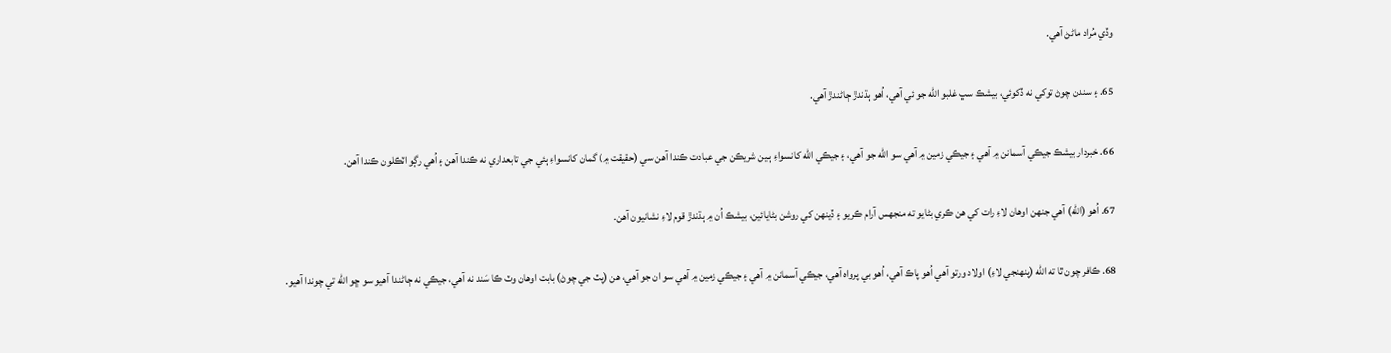وڏي مُراد ماڻڻ آھي.

65. ۽ سندن چوڻ توکي نه ڏکوئي، بيشڪ سڀ غلبو الله جو ئي آھي، اُھو ٻڌندڙ ڄاڻندڙ آھي.

66. خبردار بيشڪ جيڪي آسمانن ۾ آھي ۽ جيڪي زمين ۾ آھي سو الله جو آھي، ۽ جيڪي الله کانسواءِ ٻـين شريڪن جي عبادت ڪندا آھن سي (حقيقت ۾) گمان کانسواءِ ٻئي جي تابعداري نه ڪندا آھن ۽ اُھي رڳو اٽڪلون ڪندا آھن.

67. اُھو (الله) آھي جنھن اوھان لاءِ رات کي ھن ڪري بڻايو ته منجھس آرام ڪريو ۽ ڏينھن کي روشن بڻايائين، بيشڪ اُن ۾ ٻڌندڙ قوم لاءِ نشانيون آھن.

68. ڪافر چون ٿا ته الله (پنھنجي لاءِ) اولاد ورتو آھي اُھو پاڪ آھي، اُھو بي پرواہ آھي، جيڪي آسمانن ۾ آھي ۽ جيڪي زمين ۾ آھي سو ان جو آھي، ھن (پٽ جي چوڻ) بابت اوھان وٽ ڪا سَند نه آھي، جيڪي نه ڄاڻندا آھيو سو ڇو الله تي چوندا آھيو.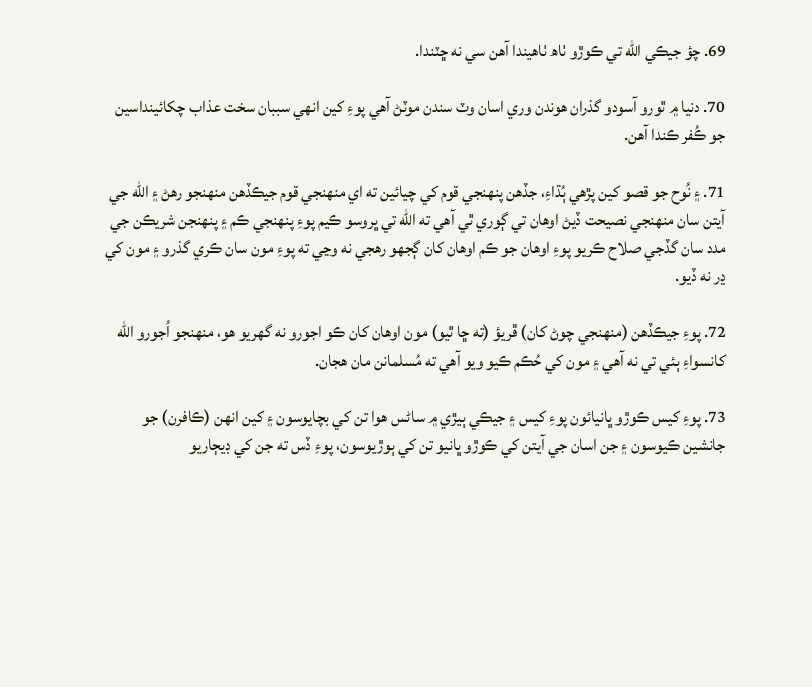69. چؤ جيڪي الله تي ڪوڙو ٺاھ ٺاھيندا آھن سي نه ڇٽندا.

70. دنيا ۾ ٿورو آسودو گذران ھوندن وري اسان وٽ سندن موٽڻ آھي پوءِ کين انھي سببان سخت عذاب چکائينداسين جو ڪُفر ڪندا آھن.

71. ۽ نُوح جو قصو کين پڙھي ٻُڌاءِ، جڏھن پنھنجي قوم کي چيائين ته اي منھنجي قوم جيڪڏھن منھنجو رھڻ ۽ الله جي آيتن سان منھنجي نصيحت ڏيڻ اوھان تي ڳوري ٿي آھي ته الله تي ڀروسو ڪيم پوءِ پنھنجي ڪم ۽ پنھنجن شريڪن جي مدد سان گڏجي صلاح ڪريو پوءِ اوھان جو ڪم اوھان کان ڳجھو رھجي نه وڃي ته پوءِ مون سان ڪري گذرو ۽ مون کي ڍر نه ڏيو.

72. پوءِ جيڪڏھن (منھنجي چوڻ کان) ڦريؤ (ته ڇا ٿيو) مون اوھان کان ڪو اجورو نه گھريو ھو، منھنجو اُجورو الله کانسواءِ ٻئي تي نه آھي ۽ مون کي حُڪم ڪيو ويو آھي ته مُسلمانن مان ھجان.

73. پوءِ کيس ڪوڙو ڀانيائون پوءِ کيس ۽ جيڪي ٻيڙي ۾ ساڻس ھوا تن کي بچايوسون ۽ کين انھن (ڪافرن) جو جانشين ڪيوسون ۽ جن اسان جي آيتن کي ڪوڙو ڀانيو تن کي ٻوڙيوسون، پوءِ ڏس ته جن کي ڊيڄاريو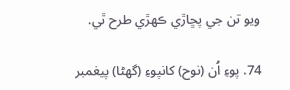ويو تن جي پڇاڙي ڪھڙي طرح ٿي.

74. پوءِ اُن (نوح) کانپوءِ (گھڻا) پيغمبر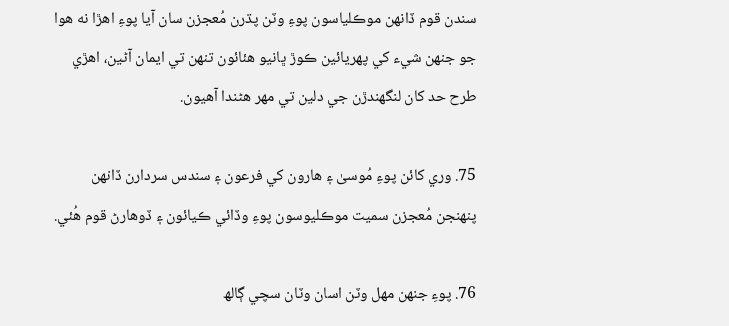سندن قوم ڏانھن موڪلياسون پوءِ وٽن پڌرن مُعجزن سان آيا پوءِ اھڙا نه ھوا جو جنھن شيء کي پھريائين ڪوڙ ڀانيو ھئائون تنھن تي ايمان آڻين، اھڙي طرح حد کان لنگھندڙن جي دلين تي مھر ھڻندا آھيون.

75. وري کائن پوءِ مُوسىٰ ۽ ھارون کي فرعون ۽ سندس سردارن ڏانھن پنھنجن مُعجزن سميت موڪليوسون پوءِ وڏائي ڪيائون ۽ ڏوھارڻ قوم ھُئي.

76. پوءِ جنھن مھل وٽن اسان وٽان سچي ڳالھ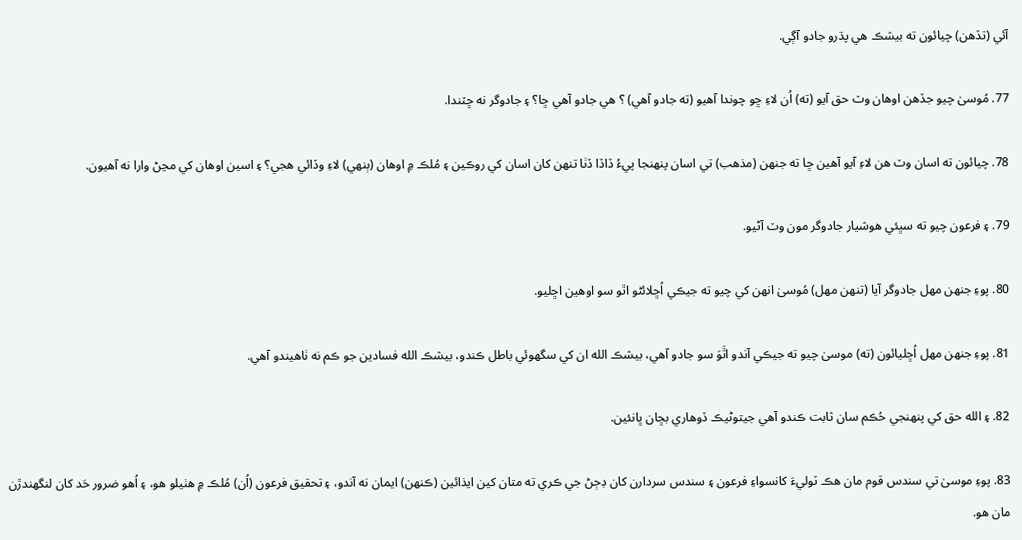آئي (تڏھن) چيائون ته بيشڪ ھي پڌرو جادو آڳي.

77. مُوسىٰ چيو جڏھن اوھان وٽ حق آيو (ته) اُن لاءِ ڇو چوندا آھيو (ته جادو آھي) ؟ ھي جادو آھي ڇا؟ ۽ جادوگر نه ڇٽندا.

78. چيائون ته اسان وٽ ھن لاءِ آيو آھين ڇا ته جنھن (مذھب) تي اسان پنھنجا پيءُ ڏاڏا ڏٺا تنھن کان اسان کي روڪين ۽ مُلڪ ۾ اوھان (ٻنھي) لاءِ وڏائي ھجي؟ ۽ اسين اوھان کي مڃڻ وارا نه آھيون.

79. ۽ فرعون چيو ته سڀئي ھوشيار جادوگر مون وٽ آڻيو.

80. پوءِ جنھن مھل جادوگر آيا (تنھن مھل) مُوسىٰ انھن کي چيو ته جيڪي اُڇلائڻو اٿو سو اوھين اڇليو.

81. پوءِ جنھن مھل اُڇليائون (ته) موسىٰ چيو ته جيڪي آندو اٿَوَ سو جادو آھي، بيشڪ الله ان کي سگھوئي باطل ڪندو، بيشڪ الله فسادين جو ڪم نه ٺاھيندو آھي.

82. ۽ الله حق کي پنھنجي حُڪم سان ثابت ڪندو آھي جيتوڻيڪ ڏوھاري بڇان ڀانئين.

83. پوءِ موسىٰ تي سندس قوم مان ھڪ ٽوليءَ کانسواءِ فرعون ۽ سندس سردارن کان ڊڄڻ جي ڪري ته متان کين ايذائين (ڪنھن) ايمان نه آندو، ۽ تحقيق فرعون (اُن) مُلڪ ۾ ھٺيلو ھو، ۽ اُھو ضرور حَد کان لنگھندڙن مان ھو.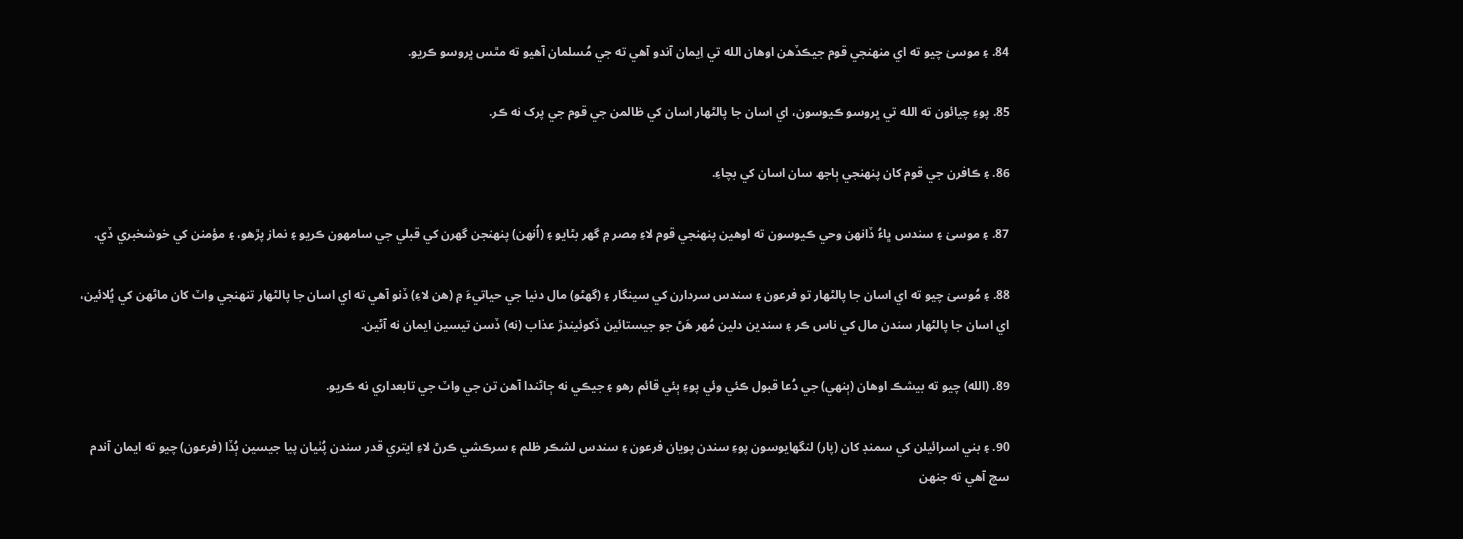84. ۽ موسىٰ چيو ته اي منھنجي قوم جيڪڏھن اوھان الله تي اِيمان آندو آھي ته جي مُسلمان آھيو ته مٿس ڀروسو ڪريو.

85. پوءِ چيائون ته الله تي ڀروسو ڪيوسون، اي اسان جا پالڻھار اسان کي ظالمن جي قوم جي پرک نه ڪر.

86. ۽ ڪافرن جي قوم کان پنھنجي ٻاجھ سان اسان کي بچاءِ.

87. ۽ موسىٰ ۽ سندس ڀاءُ ڏانھن وحي ڪيوسون ته اوھين پنھنجي قوم لاءِ مِصر ۾ گھر بڻايو ۽ (اُنھن) پنھنجن گھرن کي قبلي جي سامھون ڪريو ۽ نماز پڙھو، ۽ مؤمنن کي خوشخبري ڏي.

88. ۽ مُوسىٰ چيو ته اي اسان جا پالڻھار تو فرعون ۽ سندس سردارن کي سينگار ۽ (گھڻو) مال دنيا جي حياتيءَ ۾ (ھن لاءِ) ڏنو آھي ته اي اسان جا پالڻھار تنھنجي واٽ کان ماڻھن کي ڀُلائين، اي اسان جا پالڻھار سندن مال کي ناس ڪر ۽ سندين دلين مُھر ھَڻ جو جيستائين ڏکوئيندڙ عذاب (نه) ڏسن تيسين ايمان نه آڻين.

89. (الله) چيو ته بيشڪ اوھان (ٻنھي) جي دُعا قبول ڪئي وئي پوءِ ٻئي قائم رھو ۽ جيڪي نه ڄاڻندا آھن تن جي واٽ جي تابعداري نه ڪريو.

90. ۽ بني اسرائيلن کي سمنڊ کان (پار) لنگھايوسون پوءِ سندن پويان فرعون ۽ سندس لشڪر ظلم ۽ سرڪشي ڪرڻ لاءِ ايتري قدر سندن پُٺيان پيا جيسين ٻُڏا (فرعون) چيو ته ايمان آندم سچ آھي ته جنھن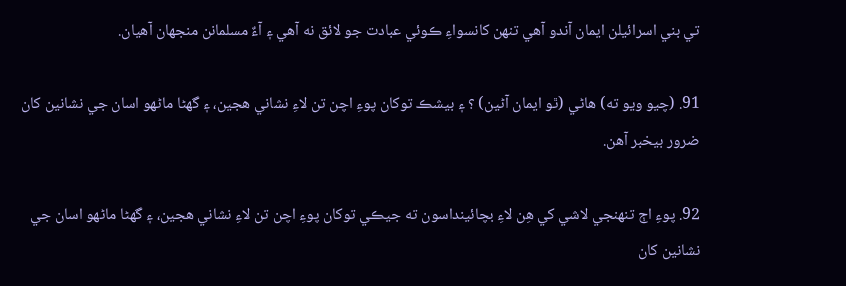تي بني اسرائيلن ايمان آندو آھي تنھن کانسواءِ ڪوئي عبادت جو لائق نه آھي ۽ آءٌ مسلمانن منجھان آھيان.

91. (چيو ويو ته) ھاڻي (ٿو ايمان آڻين) ؟ ۽ بيشڪ توکان پوءِ اچن تن لاءِ نشاني ھجين، ۽ گھڻا ماڻھو اسان جي نشانين کان ضرور بيخبر آھن.

92. پوءِ اڄ تنھنجي لاشي کي ھِن لاءِ بچائينداسون ته جيڪي توکان پوءِ اچن تن لاءِ نشاني ھجين، ۽ گھڻا ماڻھو اسان جي نشانين کان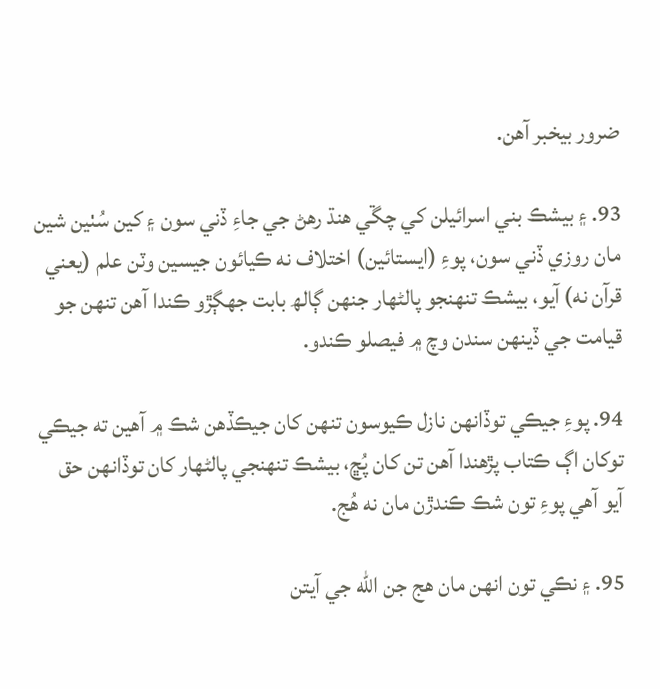ضرور بيخبر آھن.

93. ۽ بيشڪ بني اسرائيلن کي چڱي ھنڌ رھڻ جي جاءِ ڏني سون ۽ کين سُٺين شين مان روزي ڏني سون، پوءِ (ايستائين) اختلاف نه ڪيائون جيسين وٽن علم (يعني قرآن نه) آيو، بيشڪ تنھنجو پالڻھار جنھن ڳالھ بابت جھڳڙو ڪندا آھن تنھن جو قيامت جي ڏينھن سندن وچ ۾ فيصلو ڪندو.

94. پوءِ جيڪي توڏانھن نازل ڪيوسون تنھن کان جيڪڏھن شڪ ۾ آھين ته جيڪي توکان اڳ ڪتاب پڙھندا آھن تن کان پُڇ، بيشڪ تنھنجي پالڻھار کان توڏانھن حق آيو آھي پوءِ تون شڪ ڪندڙن مان نه ھُج.

95. ۽ نڪي تون انھن مان ھج جن الله جي آيتن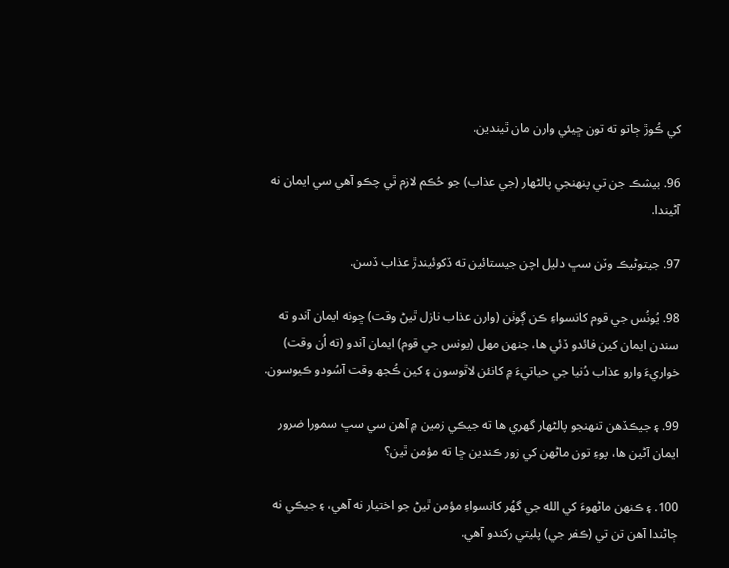کي ڪُوڙ ڄاتو ته تون ڇيئي وارن مان ٿيندين.

96. بيشڪ جن تي پنھنجي پالڻھار (جي عذاب) جو حُڪم لازم ٿي چڪو آھي سي ايمان نه آڻيندا.

97. جيتوڻيڪ وٽن سڀ دليل اچن جيستائين ته ڏکوئيندڙ عذاب ڏسن.

98. يُونُس جي قوم کانسواءِ ڪن ڳوٺن (وارن عذاب نازل ٿيڻ وقت) ڇونه ايمان آندو ته سندن ايمان کين فائدو ڏئي ھا، جنھن مھل (يونس جي قوم) ايمان آندو (ته اُن وقت) خواريءَ وارو عذاب دُنيا جي حياتيءَ ۾ کانئن لاٿوسون ۽ کين ڪُجھ وقت آسُودو ڪيوسون.

99. ۽ جيڪڏھن تنھنجو پالڻھار گھري ھا ته جيڪي زمين ۾ آھن سي سڀ سمورا ضرور ايمان آڻين ھا، پوءِ تون ماڻھن کي زور ڪندين ڇا ته مؤمن ٿين؟

100. ۽ ڪنھن ماڻھوءَ کي الله جي گھُر کانسواءِ مؤمن ٿيڻ جو اختيار نه آھي، ۽ جيڪي نه ڄاڻندا آھن تن تي (ڪفر جي) پليتي رکندو آھي.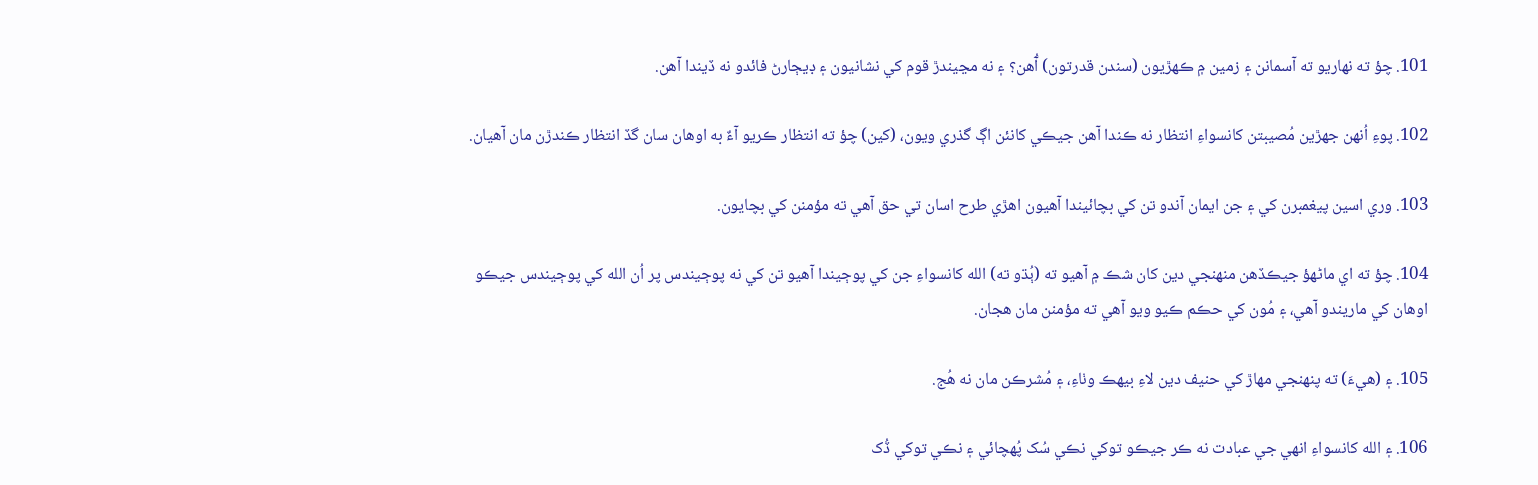101. چؤ ته نھاريو ته آسمانن ۽ زمين ۾ ڪھڙيون (سندن قدرتون) آُھن؟ ۽ نه مڃيندڙ قوم کي نشانيون ۽ ڊيڄارڻ فائدو نه ڏيندا آھن.

102. پوءِ اُنھن جھڙين مُصيبتن کانسواءِ انتظار نه ڪندا آھن جيڪي کانئن اڳ گذري ويون، (کين) چؤ ته انتظار ڪريو آءٌ به اوھان سان گڏ انتظار ڪندڙن مان آھيان.

103. وري اسين پيغمبرن کي ۽ جن ايمان آندو تن کي بچائيندا آھيون اھڙي طرح اسان تي حق آھي ته مؤمنن کي بچايون.

104. چؤ ته اي ماڻھؤ جيڪڏھن منھنجي دين کان شڪ ۾ آھيو ته (ٻُڌو ته) الله کانسواءِ جن کي پوڄيندا آھيو تن کي نه پوڄيندس پر اُن الله کي پوڄيندس جيڪو اوھان کي ماريندو آھي، ۽ مُون کي حڪم ڪيو ويو آھي ته مؤمنن مان ھجان.

105. ۽ (ھيءَ) ته پنھنجي مھاڙ کي حنيف دين لاءِ بيھڪ وٺاءِ، ۽ مُشرڪن مان نه ھُج.

106. ۽ الله کانسواءِ انھي جي عبادت نه ڪر جيڪو توکي نڪي سُک پُھچائي ۽ نڪي توکي ڏُک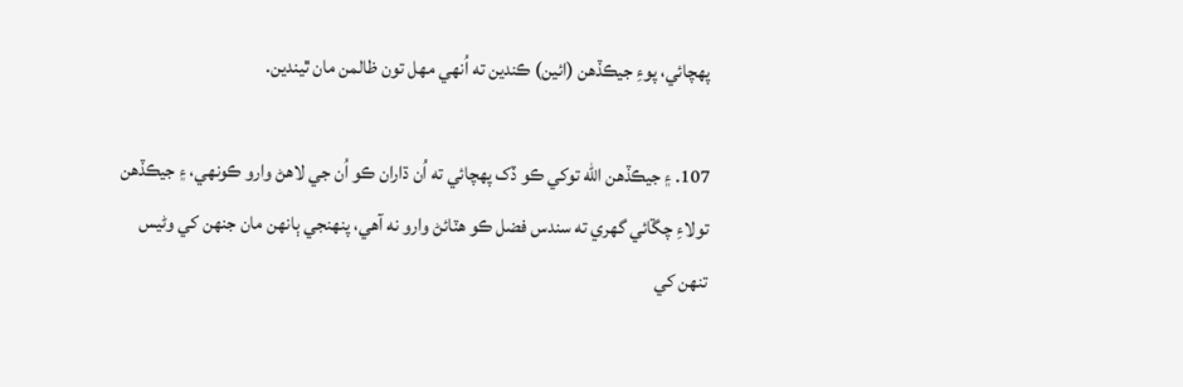پھچائي، پوءِ جيڪڏھن (ائين) ڪندين ته اُنھي مھل تون ظالمن مان ٿيندين.

107. ۽ جيڪڏھن الله توکي ڪو ڏک پھچائي ته اُن ڌاران ڪو اُن جي لاھڻ وارو ڪونھي، ۽ جيڪڏھن تولاءِ چڱائي گھري ته سندس فضل ڪو ھٽائڻ وارو نه آھي، پنھنجي ٻانھن مان جنھن کي وڻيس تنھن کي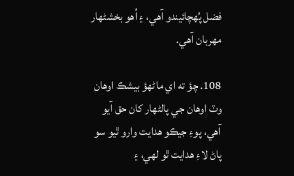فضل پُھچائيندو آھي، ۽ اُھو بخشڻھار مھربان آھي.

108. چؤ ته اي ماڻھؤ بيشڪ اوھان وٽ اوھان جي پالڻھار کان حق آيو آھي، پوءِ جيڪو ھدايت وارو ٿيو سو پاڻ لاءِ ھدايت ٿو لھي، ۽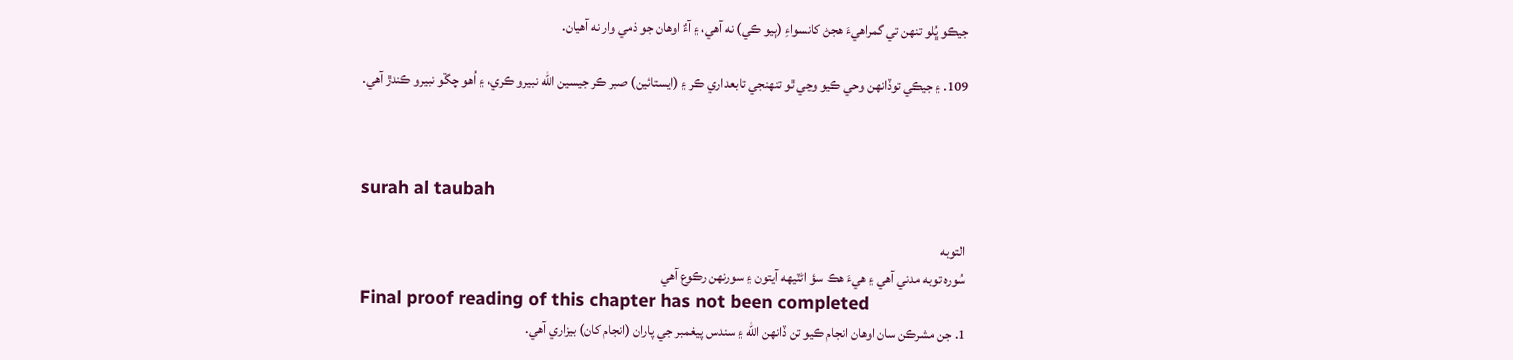جيڪو ڀُلو تنھن تي گمراھيءَ ھجڻ کانسواءِ (ٻيو ڪي) نه آھي، ۽ آءٌ اوھان جو ذمي وار نه آھيان.

109. ۽ جيڪي توڏانھن وحي ڪيو وڃي ٿو تنھنجي تابعداري ڪر ۽ (ايستائين) صبر ڪر جيسين الله نبيرو ڪري، ۽ اُھو چڱو نبيرو ڪندڙ آھي.



surah al taubah

التوبه
سُوره توبه مدني آھي ۽ ھيءَ ھڪ سؤ اڻٽيهه آيتون ۽ سورنھن رڪوع آھي
Final proof reading of this chapter has not been completed
1. جن مشرڪن سان اوھان انجام ڪيو تن ڏانھن الله ۽ سندس پيغمبر جي پاران (انجام کان) بيزاري آھي.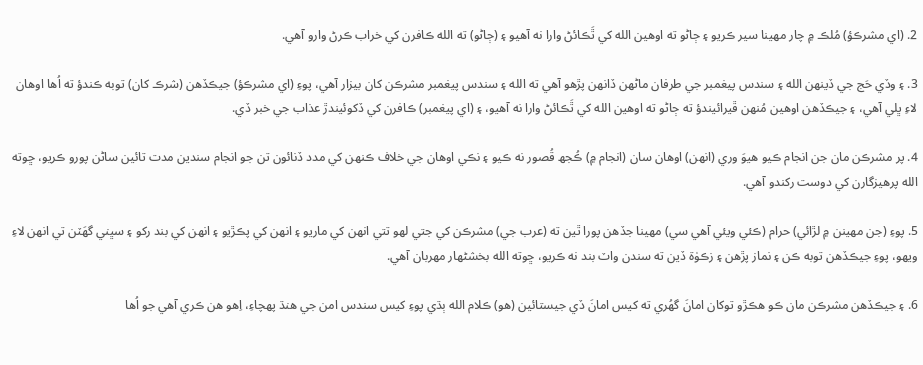2. (اي مشرڪؤ) مُلڪ ۾ چار مھينا سير ڪريو ۽ ڄاڻو ته اوھين الله کي ٿَڪائڻ وارا نه آھيو ۽ (ڄاڻو) ته الله ڪافرن کي خراب ڪرڻ وارو آھي.

3. ۽ وڏي حَج جي ڏينھن الله ۽ سندس پيغمبر جي طرفان ماڻھن ڏانھن پڙھو آھي ته الله ۽ سندس پيغمبر مشرڪن کان بيزار آھي، پوءِ (اي مشرڪؤ) جيڪڏھن (شرڪ کان) توبه ڪندؤ ته اُھا اوھان لاءِ ڀلي آھي، ۽ جيڪڏھن اوھين مُنھن ڦيرائيندؤ ته ڄاڻو ته اوھين الله کي ٿَڪائڻ وارا نه آھيو، ۽ (اي پيغمبر) ڪافرن کي ڏکوئيندڙ عذاب جي خبر ڏي.

4. پر مشرڪن مان جن انجام ڪيو ھيوَ وري (انھن) اوھان سان (انجام ۾) ڪُجھ قُصور نه ڪيو ۽ نڪي اوھان جي خلاف ڪنھن کي مدد ڏنائون تن جو انجام سندين مدت تائين ساڻن پورو ڪريو، ڇوته الله پرھيزگارن کي دوست رکندو آھي.

5. پوءِ (جن مھينن ۾ لڙائي) حرام (ڪئي ويئي آھي سي) مھينا جڏھن پورا ٿين ته (عرب جي) مشرڪن کي جتي لھو تتي انھن کي ماريو ۽ انھن کي پڪڙيو ۽ انھن کي بند رکو ۽ سڀني گھَٽن تي انھن لاءِ ويھو، پوءِ جيڪڏھن توبه ڪن ۽ نماز پڙھن ۽ زڪوٰة ڏين ته سندن واٽ بند نه ڪريو، ڇوته الله بخشڻھار مھربان آھي.

6. ۽ جيڪڏھن مشرڪن مان ڪو ھڪڙو توکان امانَ گھُري ته کيس امانَ ڏي جيستائين (ھو) ڪلام الله ٻڌي پوءِ کيس سندس امن جي ھنڌ پھچاءِ، اِھو ھن ڪري آھي جو اُھا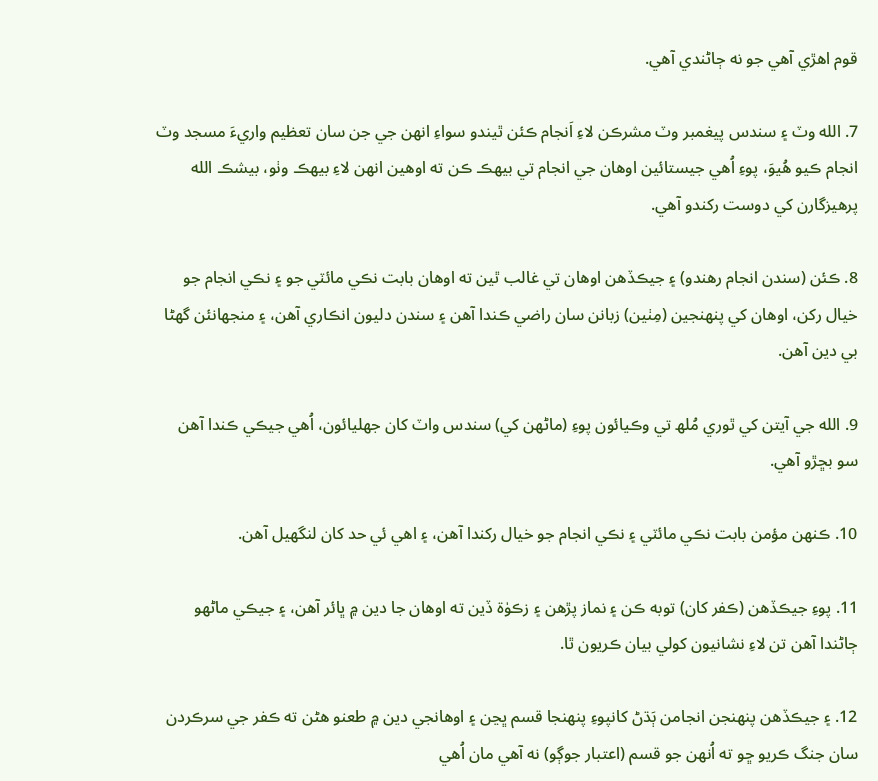قوم اھڙي آھي جو نه ڄاڻندي آھي.

7. الله وٽ ۽ سندس پيغمبر وٽ مشرڪن لاءِ اَنجام ڪئن ٿيندو سواءِ انھن جي جن سان تعظيم واريءَ مسجد وٽ انجام ڪيو ھُيوَ، پوءِ اُھي جيستائين اوھان جي انجام تي بيھڪ ڪن ته اوھين انھن لاءِ بيھڪ وٺو، بيشڪ الله پرھيزگارن کي دوست رکندو آھي.

8. ڪئن (سندن انجام رھندو) ۽ جيڪڏھن اوھان تي غالب ٿين ته اوھان بابت نڪي مائٽي جو ۽ نڪي انجام جو خيال رکن، اوھان کي پنھنجين (مِٺين) زبانن سان راضي ڪندا آھن ۽ سندن دليون انڪاري آھن، ۽ منجھانئن گھڻا بي دين آھن.

9. الله جي آيتن کي ٿوري مُلھ تي وڪيائون پوءِ (ماڻھن کي) سندس واٽ کان جھليائون، اُھي جيڪي ڪندا آھن سو بڇڙو آھي.

10. ڪنھن مؤمن بابت نڪي مائٽي ۽ نڪي انجام جو خيال رکندا آھن، ۽ اھي ئي حد کان لنگھيل آھن.

11. پوءِ جيڪڏھن (ڪفر کان) توبه ڪن ۽ نماز پڙھن ۽ زڪوٰة ڏين ته اوھان جا دين ۾ ڀائر آھن، ۽ جيڪي ماڻھو ڄاڻندا آھن تن لاءِ نشانيون کولي بيان ڪريون ٿا.

12. ۽ جيڪڏھن پنھنجن انجامن ٻَڌڻ کانپوءِ پنھنجا قسم ڀڃن ۽ اوھانجي دين ۾ طعنو ھڻن ته ڪفر جي سرڪردن سان جنگ ڪريو ڇو ته اُنھن جو قسم (اعتبار جوڳو) نه آھي مان اُھي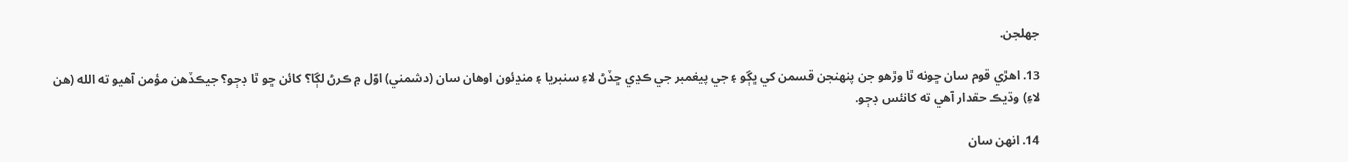جھلجن.

13. اھڙي قوم سان ڇونه ٿا وڙھو جن پنھنجن قسمن کي ڀڳو ۽ جي پيغمبر جي ڪڍي ڇڏڻ لاءِ سنبريا ۽ منڍئون اوھان سان (دشمني) اوّل ۾ ڪرڻ لڳا؟ کائن ڇو ٿا ڊڄو؟ جيڪڏھن مؤمن آھيو ته الله (ھن لاءِ) وڌيڪ حقدار آھي ته کانئس ڊڄو.

14. انھن سان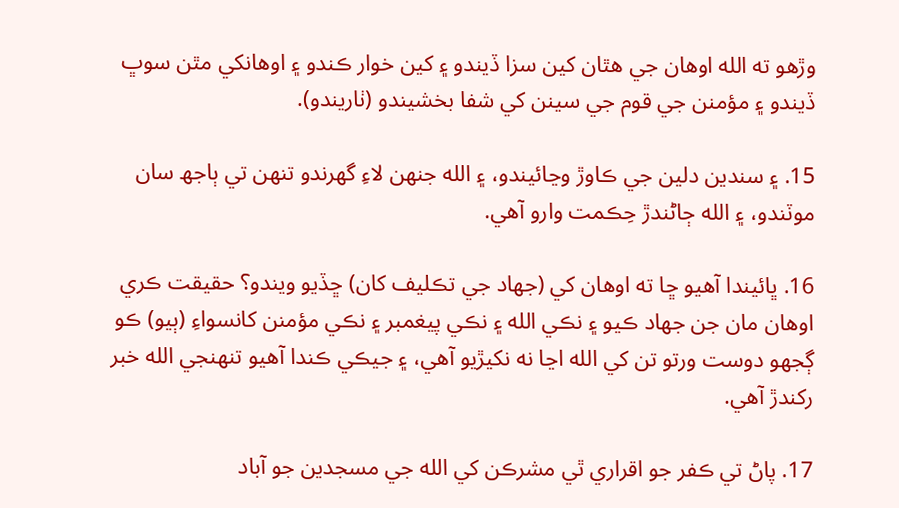وڙھو ته الله اوھان جي ھٿان کين سزا ڏيندو ۽ کين خوار ڪندو ۽ اوھانکي مٿن سوڀ ڏيندو ۽ مؤمنن جي قوم جي سينن کي شفا بخشيندو (ٺاريندو).

15. ۽ سندين دلين جي ڪاوڙ وڃائيندو، ۽ الله جنھن لاءِ گھرندو تنھن تي ٻاجھ سان موٽندو، ۽ الله ڄاڻندڙ حِڪمت وارو آھي.

16. ڀائيندا آھيو ڇا ته اوھان کي (جھاد جي تڪليف کان) ڇڏيو ويندو؟ حقيقت ڪري اوھان مان جن جھاد ڪيو ۽ نڪي الله ۽ نڪي پيغمبر ۽ نڪي مؤمنن کانسواءِ (ٻيو) ڪو ڳجھو دوست ورتو تن کي الله اڃا نه نکيڙيو آھي، ۽ جيڪي ڪندا آھيو تنھنجي الله خبر رکندڙ آھي.

17. پاڻ تي ڪفر جو اقراري ٿي مشرڪن کي الله جي مسجدين جو آباد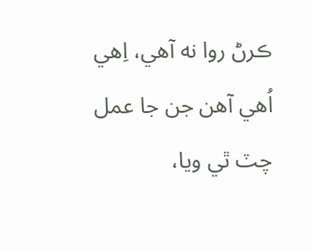ڪرڻ روا نه آھي، اِھي اُھي آھن جن جا عمل چٽ ٿي ويا،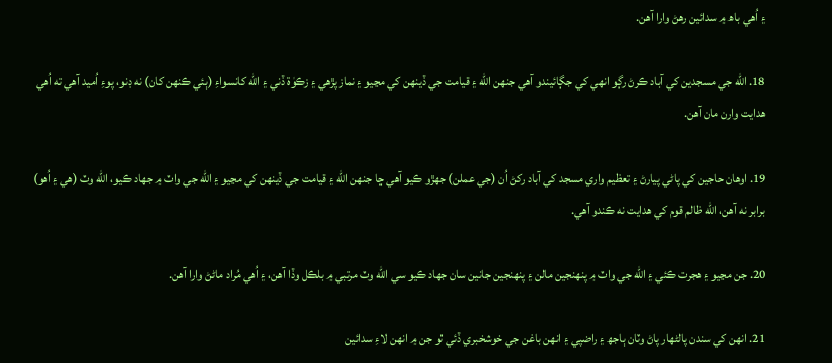۽ اُھي باھ ۾ سدائين رھڻ وارا آھن.

18. الله جي مسجدين کي آباد ڪرڻ رڳو انھي کي جڳائيندو آھي جنھن الله ۽ قيامت جي ڏينھن کي مڃيو ۽ نماز پڙھي ۽ زڪوٰة ڏني ۽ الله کانسواءِ (ٻئي ڪنھن کان) نه ڊنو، پوءِ اُميد آھي ته اُھي ھدايت وارن مان آھن.

19. اوھان حاجين کي پاڻي پيارڻ ۽ تعظيم واري مسجد کي آباد رکڻ اُن (جي عملن) جھڙو ڪيو آھي ڇا جنھن الله ۽ قيامت جي ڏينھن کي مڃيو ۽ الله جي واٽ ۾ جھاد ڪيو، الله وٽ (ھي ۽ اُھو) برابر نه آھن، الله ظالم قوم کي ھدايت نه ڪندو آھي.

20. جن مڃيو ۽ ھجرت ڪئي ۽ الله جي واٽ ۾ پنھنجين مالن ۽ پنھنجين جانين سان جھاد ڪيو سي الله وٽ مرتبي ۾ بلڪل وڏا آھن، ۽ اُھي مُراد ماڻڻ وارا آھن.

21. انھن کي سندن پالڻھار پاڻ وٽان ٻاجھ ۽ راضپي ۽ انھن باغن جي خوشخبري ڏئي ٿو جن ۾ انھن لاءِ سدائين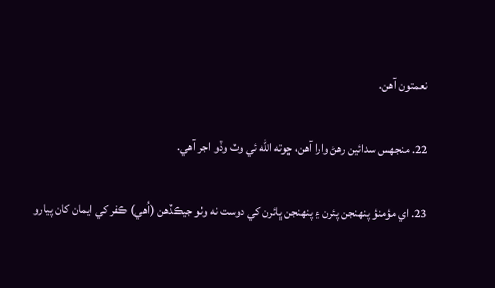نعمتون آھن.

22. منجھس سدائين رھڻ وارا آھن، ڇوته الله ئي وٽ وڏو اجر آھي.

23. اي مؤمنؤ پنھنجن پئرن ۽ پنھنجن ڀائرن کي دوست نه وٺو جيڪڏھن (اُھي) ڪفر کي ايمان کان پيارو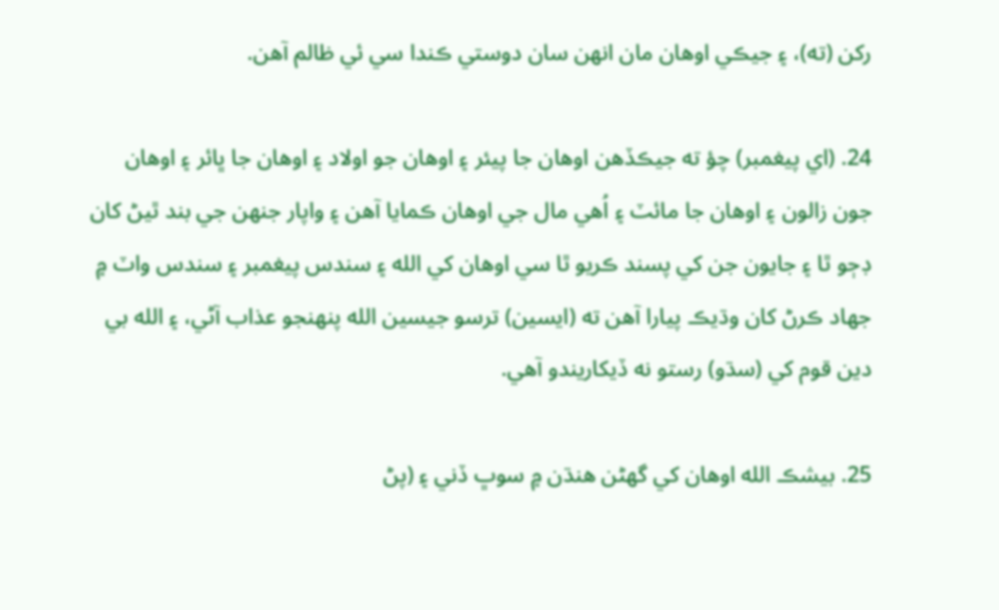رکن (ته)، ۽ جيڪي اوھان مان انھن سان دوستي ڪندا سي ئي ظالم آھن.

24. (اي پيغمبر) چؤ ته جيڪڏھن اوھان جا پيئر ۽ اوھان جو اولاد ۽ اوھان جا ڀائر ۽ اوھان جون زالون ۽ اوھان جا مائٽ ۽ اُھي مال جي اوھان ڪمايا آھن ۽ واپار جنھن جي بند ٿيڻ کان ڊڄو ٿا ۽ جايون جن کي پسند ڪريو ٿا سي اوھان کي الله ۽ سندس پيغمبر ۽ سندس واٽ ۾ جھاد ڪرڻ کان وڌيڪ پيارا آھن ته (ايسين) ترسو جيسين الله پنھنجو عذاب آڻي، ۽ الله بي دين قوم کي (سڌو) رستو نه ڏيکاريندو آھي.

25. بيشڪ الله اوھان کي گھڻن ھنڌن ۾ سوڀ ڏني ۽ (پڻ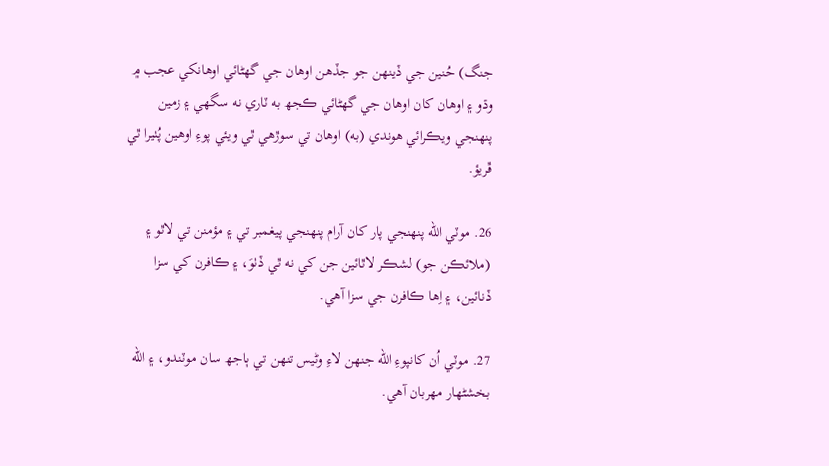جنگ) حُنين جي ڏينھن جو جڏھن اوھان جي گھڻائي اوھانکي عجب ۾ وڌو ۽ اوھان کان اوھان جي گھڻائي ڪجھ به ٽاري نه سگھي ۽ زمين پنھنجي ويڪرائي ھوندي (به) اوھان تي سوڙھي ٿي ويئي پوءِ اوھين پُٺيرا ٿي ڦريؤ.

26. موٽي الله پنھنجي پار کان آرام پنھنجي پيغمبر تي ۽ مؤمنن تي لاٿو ۽ (ملائڪن جو) لشڪر لاٿائين جن کي نه ٿي ڏٺوَ، ۽ ڪافرن کي سزا ڏنائين، ۽ اِھا ڪافرن جي سزا آھي.

27. موٽي اُن کانپوءِ الله جنھن لاءِ وڻيس تنھن تي ٻاجھ سان موٽندو، ۽ الله بخشڻھار مھربان آھي.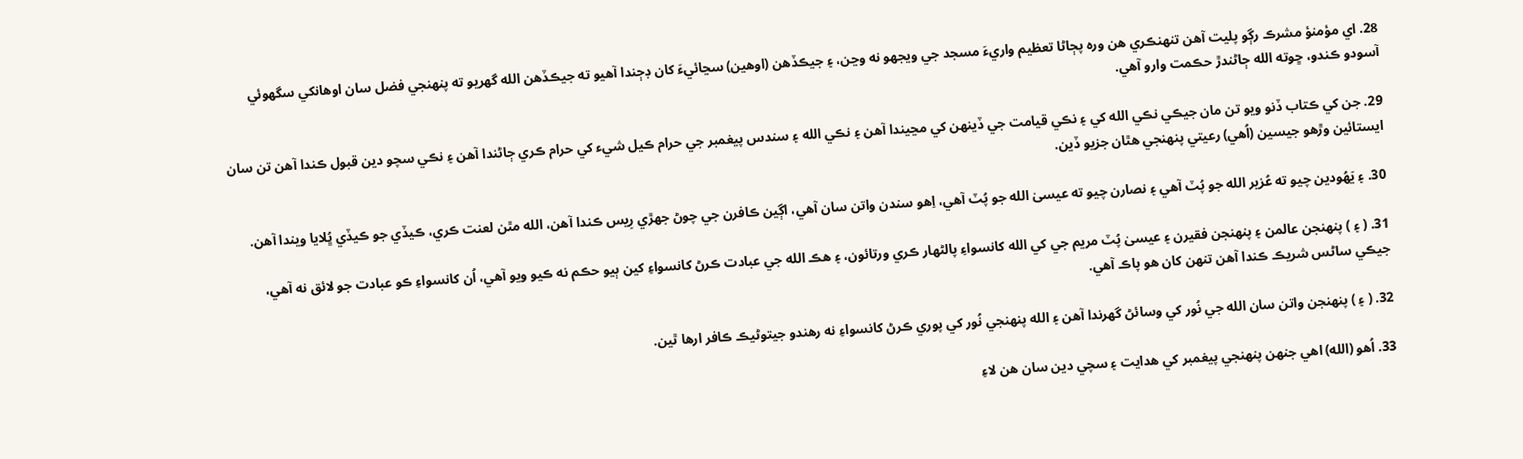28. اي مؤمنؤ مشرڪ رڳو پليت آھن تنھنڪري ھن ورہ پڄاڻا تعظيم واريءَ مسجد جي ويجھو نه وڃن، ۽ جيڪڏھن (اوھين) سڃائيءَ کان ڊڄندا آھيو ته جيڪڏھن الله گھريو ته پنھنجي فضل سان اوھانکي سگھوئي آسودو ڪندو، ڇوته الله ڄاڻندڙ حڪمت وارو آھي.

29. جن کي ڪتاب ڏنو ويو تن مان جيڪي نڪي الله کي ۽ نڪي قيامت جي ڏينھن کي مڃيندا آھن ۽ نڪي الله ۽ سندس پيغمبر جي حرام ڪيل شيء کي حرام ڪري ڄاڻندا آھن ۽ نڪي سچو دين قبول ڪندا آھن تن سان ايستائين وڙھو جيسين (اُھي) رعيتي پنھنجي ھٿان جزيو ڏين.

30. ۽ يَھُودين چيو ته عُزير الله جو پُٽ آھي ۽ نصارن چيو ته عيسىٰ الله جو پُٽ آھي، اِھو سندن واتن سان آھي، اڳين ڪافرن جي چوڻ جھڙي رِيس ڪندا آھن، الله مٿن لعنت ڪري، ڪيڏي جو ڪيڏي ڀُلايا ويندا آھن.

31. ( ۽ ) پنھنجن عالمن ۽ پنھنجن فقيرن ۽ عيسىٰ پُٽ مريم جي کي الله کانسواءِ پالڻھار ڪري ورتائون، ۽ ھڪ الله جي عبادت ڪرڻ کانسواءِ کين ٻيو حڪم نه ڪيو ويو آھي، اُن کانسواءِ ڪو عبادت جو لائق نه آھي، جيڪي ساڻس شريڪ ڪندا آھن تنھن کان ھو پاڪ آھي.

32. ( ۽ ) پنھنجن واتن سان الله جي نُور کي وسائڻ گھرندا آھن ۽ الله پنھنجي نُور کي پوري ڪرڻ کانسواءِ نه رھندو جيتوڻيڪ ڪافر ارھا ٿين.

33. اُھو (الله) اھي جنھن پنھنجي پيغمبر کي ھدايت ۽ سچي دين سان ھن لاءِ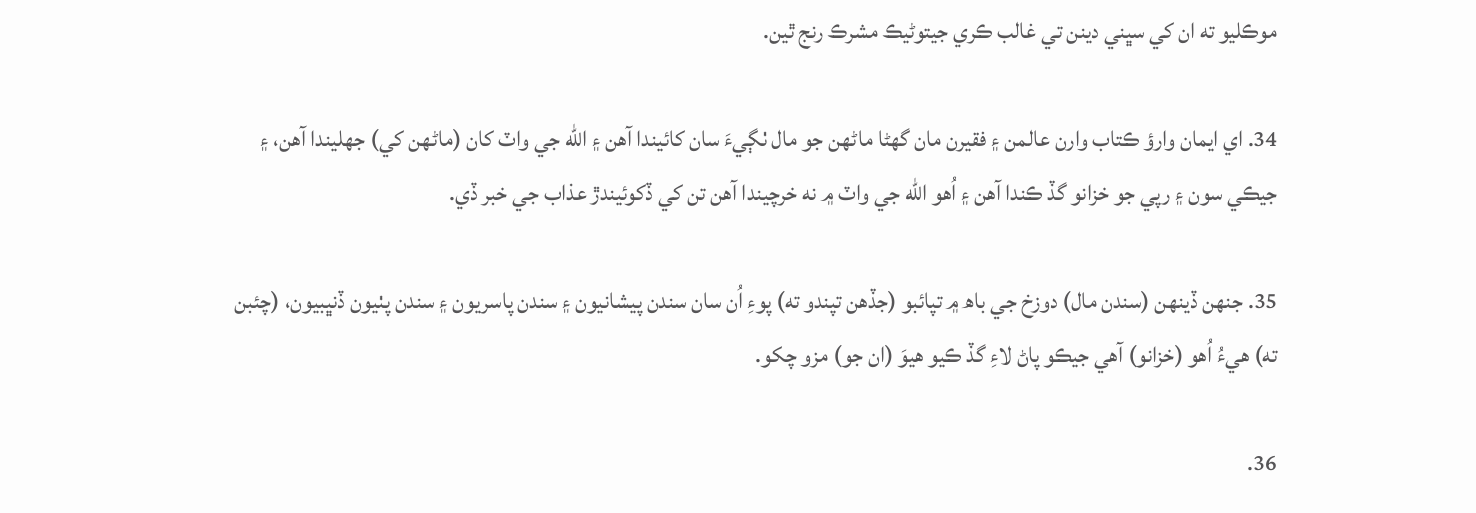موڪليو ته ان کي سڀني دينن تي غالب ڪري جيتوڻيڪ مشرڪ رنج ٿين.

34. اي ايمان وارؤ ڪتاب وارن عالمن ۽ فقيرن مان گھڻا ماڻھن جو مال ٺڳيءَ سان کائيندا آھن ۽ الله جي واٽ کان (ماڻھن کي) جھليندا آھن، ۽ جيڪي سون ۽ رپي جو خزانو گڏ ڪندا آھن ۽ اُھو الله جي واٽ ۾ نه خرچيندا آھن تن کي ڏکوئيندڙ عذاب جي خبر ڏي.

35. جنھن ڏينھن (سندن مال) دوزخ جي باھ ۾ تپائبو (جڏھن تپندو ته) پوءِ اُن سان سندن پيشانيون ۽ سندن پاسريون ۽ سندن پٺيون ڏنڀبيون، (چئبن ته) ھيءُ اُھو (خزانو) آھي جيڪو پاڻ لاءِ گڏ ڪيو ھيوَ (ان جو) مزو چکو.

36.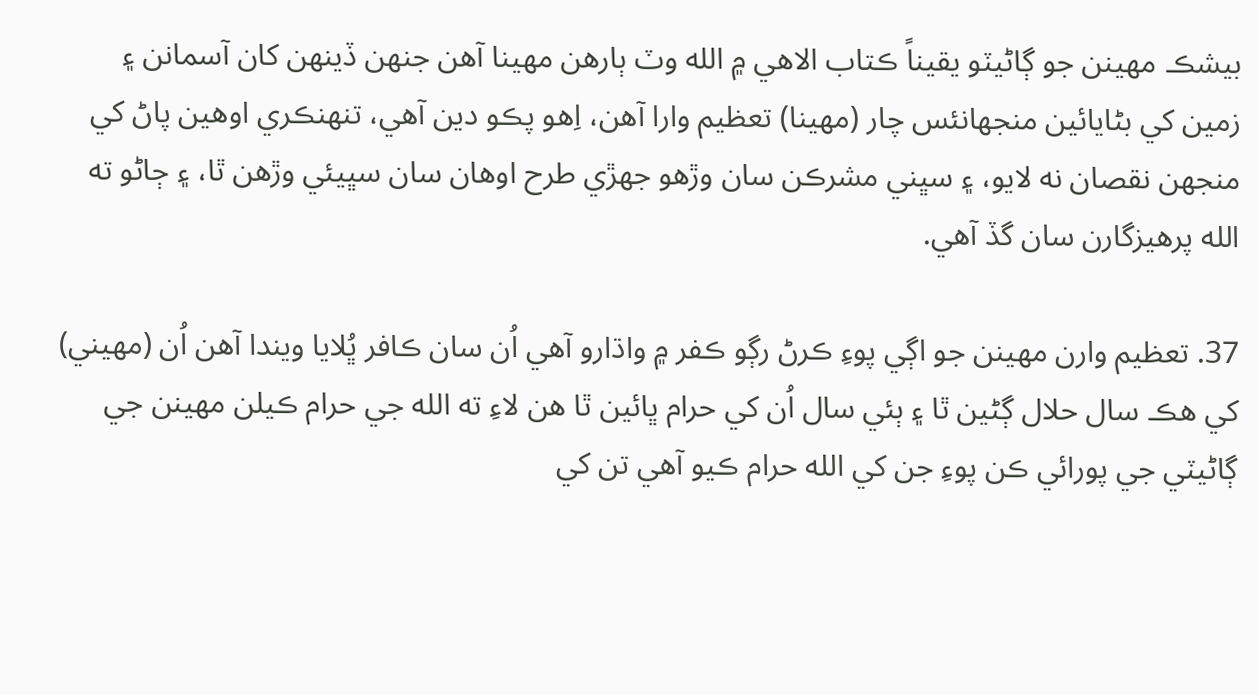بيشڪ مھينن جو ڳاڻيٽو يقيناً ڪتاب الاھي ۾ الله وٽ ٻارھن مھينا آھن جنھن ڏينھن کان آسمانن ۽ زمين کي بڻايائين منجھانئس چار (مھينا) تعظيم وارا آھن، اِھو پڪو دين آھي، تنھنڪري اوھين پاڻ کي منجھن نقصان نه لايو، ۽ سڀني مشرڪن سان وڙھو جھڙي طرح اوھان سان سڀيئي وڙھن ٿا، ۽ ڄاڻو ته الله پرھيزگارن سان گڏ آھي.

37. تعظيم وارن مھينن جو اڳي پوءِ ڪرڻ رڳو ڪفر ۾ واڌارو آھي اُن سان ڪافر ڀُلايا ويندا آھن اُن (مھيني) کي ھڪ سال حلال ڳڻين ٿا ۽ ٻئي سال اُن کي حرام ڀائين ٿا ھن لاءِ ته الله جي حرام ڪيلن مھينن جي ڳاڻيٽي جي پورائي ڪن پوءِ جن کي الله حرام ڪيو آھي تن کي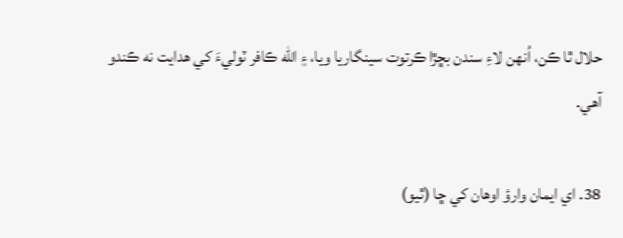حلال ٿا ڪن، اُنھن لاءِ سندن بڇڙا ڪرتوت سينگاريا ويا، ۽ الله ڪافر ٽوليءَ کي ھدايت نه ڪندو آھي.

38. اي ايمان وارؤ اوھان کي ڇا (ٿيو)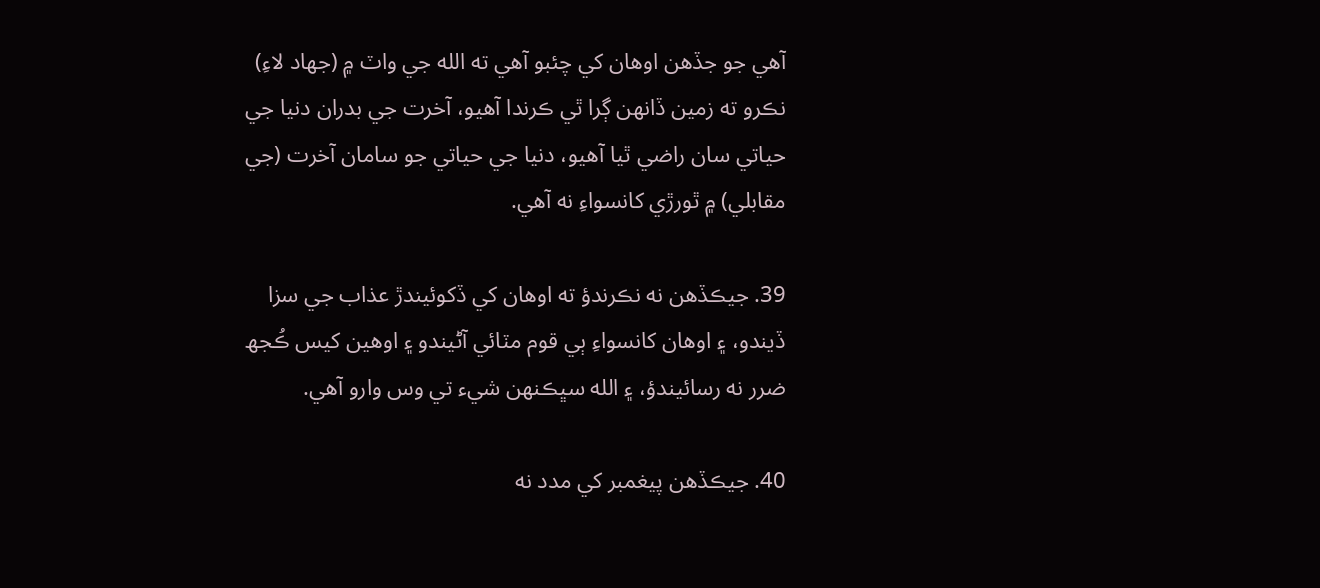آھي جو جڏھن اوھان کي چئبو آھي ته الله جي واٽ ۾ (جھاد لاءِ) نڪرو ته زمين ڏانھن ڳرا ٿي ڪرندا آھيو، آخرت جي بدران دنيا جي حياتي سان راضي ٿيا آھيو، دنيا جي حياتي جو سامان آخرت (جي مقابلي) ۾ ٿورڙي کانسواءِ نه آھي.

39. جيڪڏھن نه نڪرندؤ ته اوھان کي ڏکوئيندڙ عذاب جي سزا ڏيندو، ۽ اوھان کانسواءِ ٻي قوم مٽائي آڻيندو ۽ اوھين کيس ڪُجھ ضرر نه رسائيندؤ، ۽ الله سڀڪنھن شيء تي وس وارو آھي.

40. جيڪڏھن پيغمبر کي مدد نه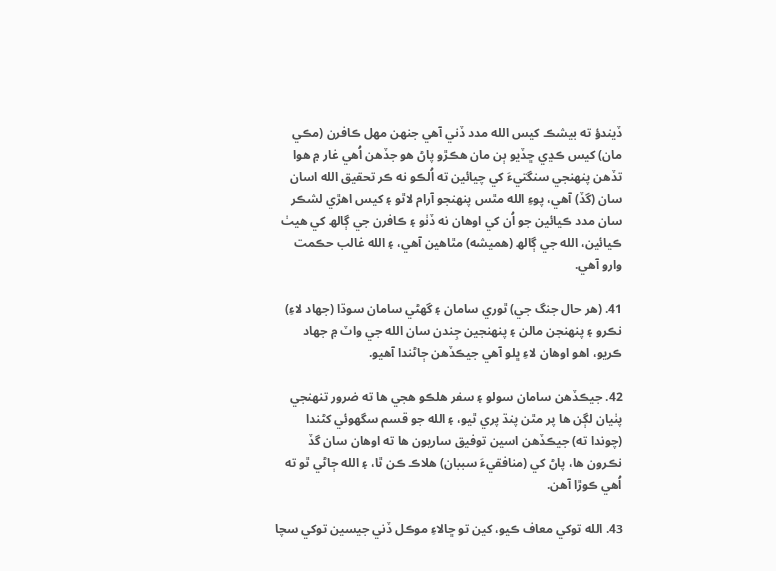ڏيندؤ ته بيشڪ کيس الله مدد ڏني آھي جنھن مھل ڪافرن (مڪي مان) کيس ڪڍي ڇڏيو ٻن مان ھڪڙو پاڻ ھو جڏھن اُھي غار ۾ ھوا تڏھن پنھنجي سنگتيءَ کي چيائين ته اُلڪو نه ڪر تحقيق الله اسان سان (گڏ) آھي، پوءِ الله مٿس پنھنجو آرام لاٿو ۽ کيس اھڙي لشڪر سان مدد ڪيائين جو اُن کي اوھان نه ڏٺو ۽ ڪافرن جي ڳالھ کي ھيٺ ڪيائين، الله جي ڳالھ (ھميشه) مٿاھين آھي، ۽ الله غالب حڪمت وارو آھي.

41. (ھر حال جنگ جي) ٿوري سامان ۽ گھڻي سامان سوڌا (جھاد لاءِ) نڪرو ۽ پنھنجن مالن ۽ پنھنجين جِندن سان الله جي واٽ ۾ جھاد ڪريو، اھو اوھان لاءِ ڀلو آھي جيڪڏھن ڄاڻندا آھيو.

42. جيڪڏھن سامان سولو ۽ سفر ھلڪو ھجي ھا ته ضرور تنھنجي پٺيان لڳن ھا پر مٿن پنڌ پري ٿيو، ۽ الله جو قسم سگھوئي کڻندا (چوندا ته) جيڪڏھن اسين توفيق ساريون ھا ته اوھان سان گڏ نڪرون ھا، پاڻ کي (منافقيءَ سببان) ھلاڪ ڪن ٿا، ۽ الله ڄاڻي ٿو ته اُھي ڪوڙا آھن.

43. الله توکي معاف ڪيو، کين تو ڇالاءِ موڪل ڏني جيسين توکي سچا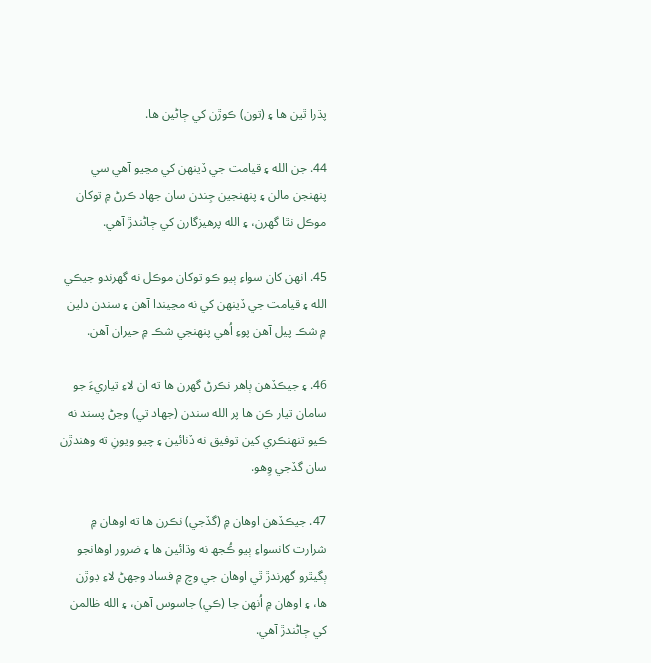پڌرا ٿين ھا ۽ (تون) ڪوڙن کي ڄاڻين ھا.

44. جن الله ۽ قيامت جي ڏينھن کي مڃيو آھي سي پنھنجن مالن ۽ پنھنجين جِندن سان جھاد ڪرڻ ۾ توکان موڪل نٿا گھرن، ۽ الله پرھيزگارن کي ڄاڻندڙ آھي.

45. انھن کان سواءِ ٻيو ڪو توکان موڪل نه گھرندو جيڪي الله ۽ قيامت جي ڏينھن کي نه مڃيندا آھن ۽ سندن دلين ۾ شڪ پيل آھن پوءِ اُھي پنھنجي شڪ ۾ حيران آھن.

46. ۽ جيڪڏھن ٻاھر نڪرڻ گھرن ھا ته ان لاءِ تياريءَ جو سامان تيار ڪن ھا پر الله سندن (جھاد تي) وڃڻ پسند نه ڪيو تنھنڪري کين توفيق نه ڏنائين ۽ چيو ويونِ ته وھندڙن سان گڏجي وِھو.

47. جيڪڏھن اوھان ۾ (گڏجي) نڪرن ھا ته اوھان ۾ شرارت کانسواءِ ٻيو ڪُجھ نه وڌائين ھا ۽ ضرور اوھانجو ٻگيٿرو گھرندڙ ٿي اوھان جي وچ ۾ فساد وجھڻ لاءِ ڊوڙن ھا، ۽ اوھان ۾ اُنھن جا (ڪي) جاسوس آھن، ۽ الله ظالمن کي ڄاڻندڙ آھي.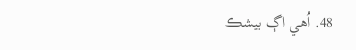48. اُھي اڳ بيشڪ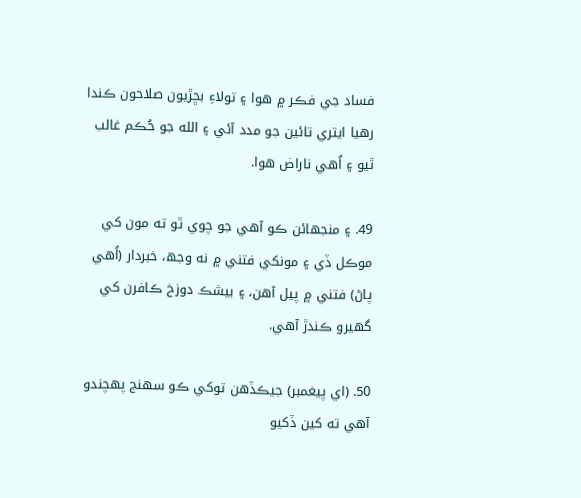فساد جي فڪر ۾ ھوا ۽ تولاءِ بڇڙيون صلاحون ڪندا رھيا ايتري تائين جو مدد آئي ۽ الله جو حُڪم غالب ٿيو ۽ اُھي ناراض ھوا.

49. ۽ منجھائن ڪو آھي جو چوي ٿو ته مون کي موڪل ڏي ۽ مونکي فتني ۾ نه وجھ، خبردار (اُھي پاڻ) فتني ۾ پيل آھن، ۽ بيشڪ دوزخ ڪافرن کي گھيرو ڪندڙ آھي.

50. (اي پيغمبر) جيڪڏھن توکي ڪو سھنج پھچندو آھي ته کين ڏکيو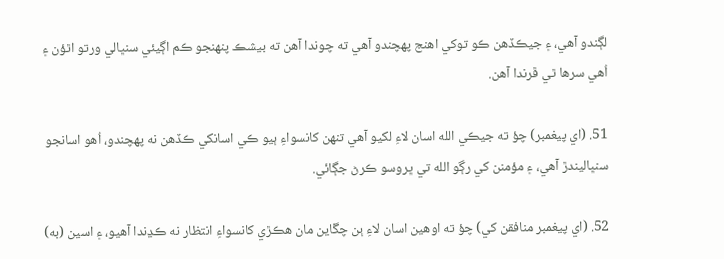لڳندو آھي، ۽ جيڪڏھن ڪو توکي اھنج پھچندو آھي ته چوندا آھن ته بيشڪ پنھنجو ڪم اڳيئي سنڀالي ورتو اٿؤن ۽ اُھي سرھا ٿي ڦرندا آھن.

51. (اي پيغمبر) چؤ ته جيڪي الله اسان لاءِ لکيو آھي تنھن کانسواءِ ٻيو ڪي اسانکي ڪڏھن نه پھچندو، اُھو اسانجو سنڀاليندڙ آھي، ۽ مؤمنن کي رڳو الله تي ڀروسو ڪرڻ جڳائي.

52. (اي پيغمبر منافقن کي) چؤ ته اوھين اسان لاءِ ٻن چڱاين مان ھڪڙي کانسواءِ انتظار نه ڪڍندا آھيو، ۽ اسين (به)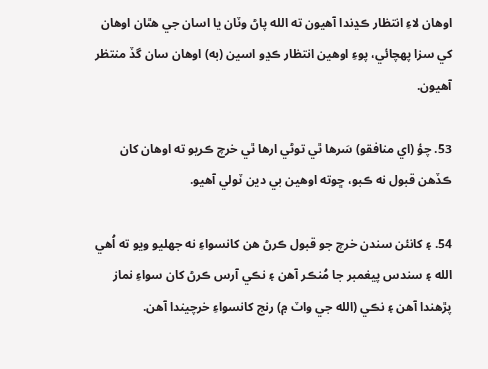اوھان لاءِ انتظار ڪڍندا آھيون ته الله پاڻ وٽان يا اسان جي ھٿان اوھان کي سزا پھچائي، پوءِ اوھين انتظار ڪڍو اسين (به) اوھان سان گڏ منتظر آھيون.

53. چؤ (اي منافقو) سَرھا ٿي توڻي ارھا ٿي خرچ ڪريو ته اوھان کان ڪڏھن قبول نه ڪبو، ڇوته اوھين بي دين ٽولي آھيو.

54. ۽ کانئن سندن خرچ جو قبول ڪرڻ ھن کانسواءِ نه جھليو ويو ته اُھي الله ۽ سندس پيغمبر جا مُنڪر آھن ۽ نڪي آرس ڪرڻ کان سواءِ نماز پڙھندا آھن ۽ نڪي (الله جي واٽ ۾) رنج کانسواءِ خرچيندا آھن.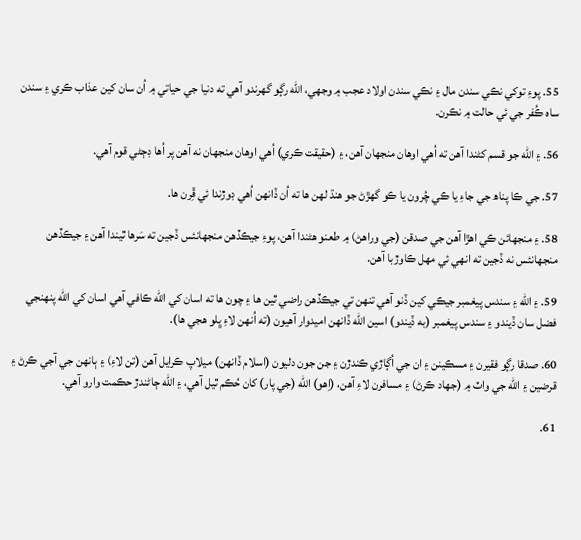55. پوءِ توکي نڪي سندن مال ۽ نڪي سندن اولاد عجب ۾ وجھي، الله رڳو گھرندو آھي ته دنيا جي حياتي ۾ اُن سان کين عذاب ڪري ۽ سندن ساہ ڪُفر جي ئي حالت ۾ نڪرن.

56. ۽ الله جو قسم کڻندا آھن ته اُھي اوھان منجھان آھن، ۽ (حقيقت ڪري) اُھي اوھان منجھان نه آھن پر اُھا ڊڄڻي قوم آھي.

57. جي ڪا پناھ جي جاءِ يا ڪي چُرون يا ڪو گھڙڻ جو ھنڌ لھن ھا ته اُن ڏانھن اُھي ڊوڙندا ئي ڦِرن ھا.

58. ۽ منجھائن ڪي اھڙا آھن جي صدقن (جي وراھڻ) ۾ طعنو ھڻندا آھن، پوءِ جيڪڏھن منجھانئس ڏجين ته سَرھا ٿيندا آھن ۽ جيڪڏھن منجھانئس نه ڏجين ته انھي ئي مھل ڪاوڙبا آھن.

59. ۽ الله ۽ سندس پيغمبر جيڪي کين ڏنو آھي تنھن تي جيڪڏھن راضي ٿين ھا ۽ چون ھا ته اسان کي الله ڪافي آھي اسان کي الله پنھنجي فضل سان ڏيندو ۽ سندس پيغمبر (به ڏيندو) اسين الله ڏانھن اميدوار آھيون (ته اُنھن لاءِ ڀلو ھجي ھا).

60. صدقا رڳو فقيرن ۽ مسڪينن ۽ ان جي اُڳاڙي ڪندڙن ۽ جن جون دليون (اسلام ڏانھن) ميلاپ ڪرايل آھن (تن لاءِ) ۽ ٻانھن جي آجي ڪرڻ ۽ قرضين ۽ الله جي واٽ ۾ (جھاد ڪرڻ) ۽ مسافرن لاءِ آھن، (اِھو) الله (جي پار) کان حُڪم ٿيل آھي، ۽ الله ڄاڻندڙ حڪمت وارو آھي.

61.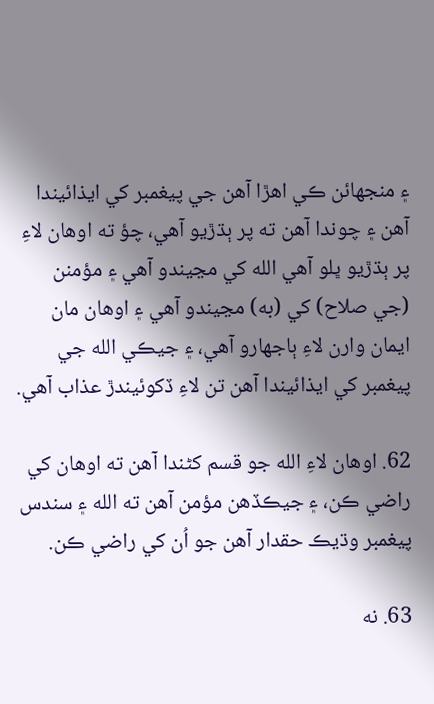۽ منجھائن ڪي اھڙا آھن جي پيغمبر کي ايذائيندا آھن ۽ چوندا آھن ته پر ٻڌڙيو آھي، چؤ ته اوھان لاءِ پر ٻڌڙيو ڀلو آھي الله کي مڃيندو آھي ۽ مؤمنن (جي صلاح) کي (به) مڃيندو آھي ۽ اوھان مان ايمان وارن لاءِ ٻاجھارو آھي، ۽ جيڪي الله جي پيغمبر کي ايذائيندا آھن تن لاءِ ڏکوئيندڙ عذاب آھي.

62. اوھان لاءِ الله جو قسم کڻندا آھن ته اوھان کي راضي ڪن، ۽ جيڪڏھن مؤمن آھن ته الله ۽ سندس پيغمبر وڌيڪ حقدار آھن جو اُن کي راضي ڪن.

63. نه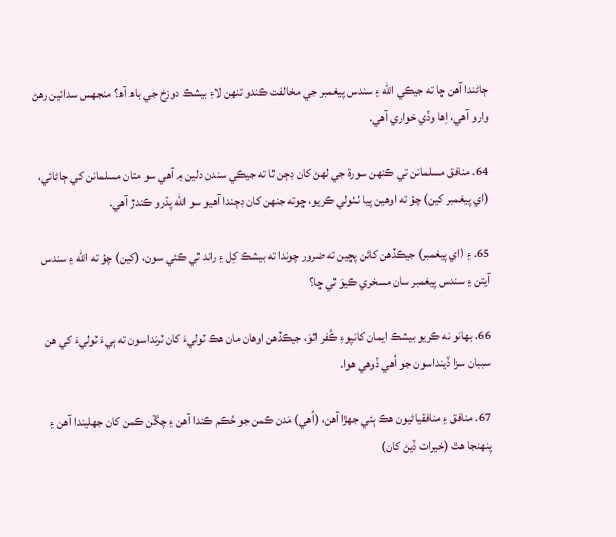ڄاڻندا آھن ڇا ته جيڪي الله ۽ سندس پيغمبر جي مخالفت ڪندو تنھن لاءِ بيشڪ دوزخ جي باھ آھ؟ منجھس سدائين رھڻ وارو آھي، اِھا وڏي خواري آھي.

64. منافق مسلمانن تي ڪنھن سورة جي لھڻ کان ڊڄن ٿا ته جيڪي سندن دلين ۾ آھي سو متان مسلمانن کي ڄاڻائي، (اي پيغمبر کين) چؤ ته اوھين پيا ٺـٺولي ڪريو، ڇوته جنھن کان ڊڄندا آھيو سو الله پڌرو ڪندڙ آھي.

65. ۽ (اي پيغمبر) جيڪڏھن کائن پڇين ته ضرور چوندا ته بيشڪ کِل ۽ راند ٿي ڪئي سون، (کين) چؤ ته الله ۽ سندس آيتن ۽ سندس پيغمبر سان مسخري ڪيوَ ٿي ڇا؟

66. بھانو نه ڪريو بيشڪ ايمان کانپوءِ ڪُفر اٿوَ، جيڪڏھن اوھان مان ھڪ ٽوليءَ کان ٽرنداسون ته ٻيءَ ٽوليءَ کي ھن سببان سزا ڏينداسون جو اُھي ڏوھي ھوا.

67. منافق ۽ منافقياڻيون ھڪ ٻئي جھڙا آھن، (اُھي) مَدن ڪمن جو حُڪم ڪندا آھن ۽ چڱن ڪمن کان جھليندا آھن ۽ پنھنجا ھٿ (خيرات ڏيڻ کان)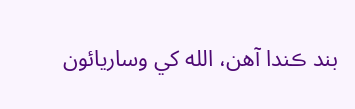بند ڪندا آھن، الله کي وساريائون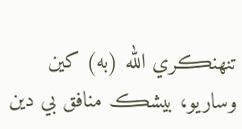تنھنڪري الله (به) کين وساريو، بيشڪ منافق بي دين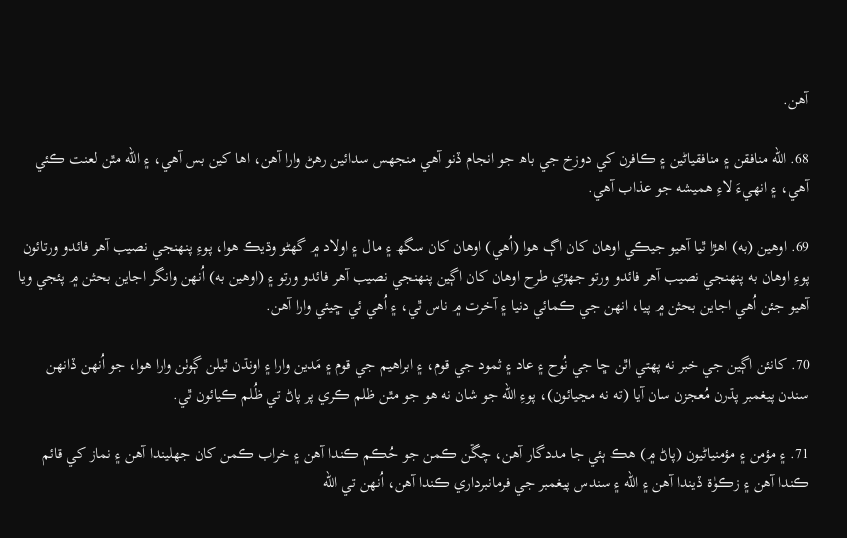آھن.

68. الله منافقن ۽ منافقياڻين ۽ ڪافرن کي دوزخ جي باھ جو انجام ڏنو آھي منجھس سدائين رھڻ وارا آھن، اھا کين بس آھي، ۽ الله مٿن لعنت ڪئي آھي، ۽ انھيءَ لاءِ ھميشه جو عذاب آھي.

69. اوھين (به) اھڙا ٿيا آھيو جيڪي اوھان کان اڳ ھوا (اُھي) اوھان کان سگھ ۽ مال ۽ اولاد ۾ گھڻو وڌيڪ ھوا، پوءِ پنھنجي نصيب آھر فائدو ورتائون پوءِ اوھان به پنھنجي نصيب آھر فائدو ورتو جھڙي طرح اوھان کان اڳين پنھنجي نصيب آھر فائدو ورتو ۽ (اوھين به) اُنھن وانگر اجاين بحثن ۾ پئجي ويا آھيو جئن اُھي اجاين بحثن ۾ پيا، انھن جي ڪمائي دنيا ۽ آخرت ۾ ناس ٿي، ۽ اُھي ئي ڇيئي وارا آھن.

70. کانئن اڳين جي خبر نه پھتي اٿن ڇا جي نُوح ۽ عاد ۽ ثمود جي قوم، ۽ ابراھيم جي قوم ۽ مَدين وارا ۽ اونڌن ٿيلن ڳوٺن وارا ھوا، جو اُنھن ڏانھن سندن پيغمبر پڌرن مُعجزن سان آيا (ته نه مڃيائون)، پوءِ الله جو شان نه ھو جو مٿن ظلم ڪري پر پاڻ تي ظُلم ڪيائون ٿي.

71. ۽ مؤمن ۽ مؤمنياڻيون (پاڻ ۾) ھڪ ٻئي جا مددگار آھن، چڱن ڪمن جو حُڪم ڪندا آھن ۽ خراب ڪمن کان جھليندا آھن ۽ نماز کي قائم ڪندا آھن ۽ زڪوٰة ڏيندا آھن ۽ الله ۽ سندس پيغمبر جي فرمانبرداري ڪندا آھن، اُنھن تي الله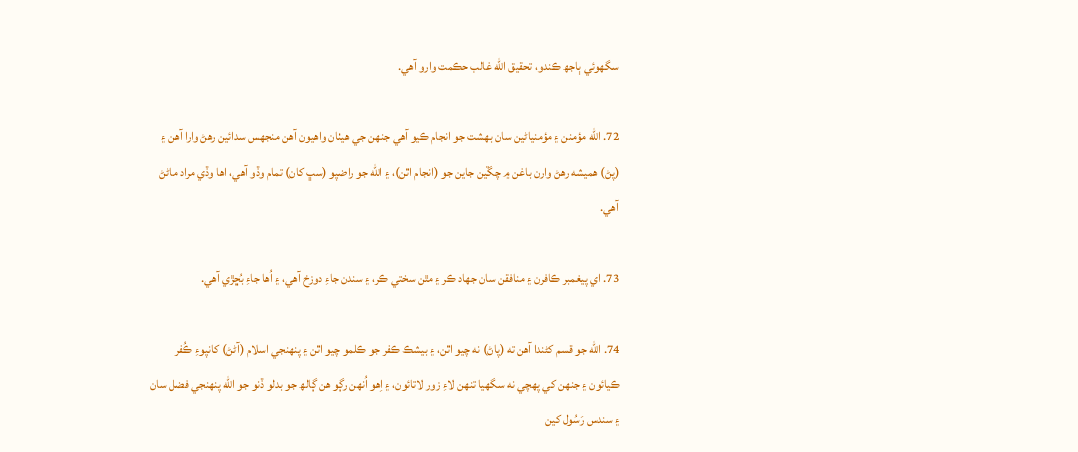سگھوئي ٻاجھ ڪندو، تحقيق الله غالب حڪمت وارو آھي.

72. الله مؤمنن ۽ مؤمنياڻين سان بھشت جو انجام ڪيو آھي جنھن جي ھيٺان واھيون آھن منجھس سدائين رھڻ وارا آھن ۽ (پڻ) ھميشه رھڻ وارن باغن ۾ چڱين جاين جو (انجام اٿن)، ۽ الله جو راضپو (سڀ کان) تمام وڏو آھي، اھا وڏي مراد ماڻڻ آھي.

73. اي پيغمبر ڪافرن ۽ منافقن سان جھاد ڪر ۽ مٿن سختي ڪر، ۽ سندن جاءِ دوزخ آھي، ۽ اُھا جاءِ بُڇڙي آھي.

74. الله جو قسم کڻندا آھن ته (پاڻ) نه چيو اٿن، ۽ بيشڪ ڪفر جو ڪلمو چيو اٿن ۽ پنھنجي اسلام (آڻڻ) کانپوءِ ڪُفر ڪيائون ۽ جنھن کي پھچي نه سگھيا تنھن لاءِ زور لاتائون، ۽ اِھو اُنھن رڳو ھن ڳالھ جو بدلو ڏنو جو الله پنھنجي فضل سان ۽ سندس رَسُول کين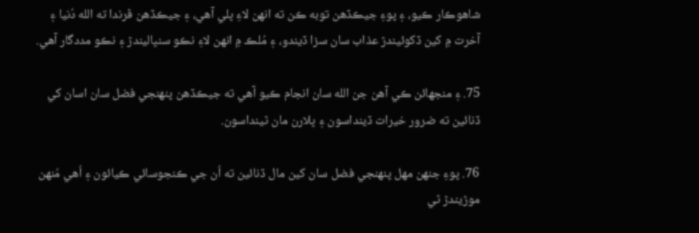شاھوڪار ڪيو، ۽ پوءِ جيڪڏھن توبه ڪن ته انھن لاءِ ڀلي آھي، ۽ جيڪڏھن ڦرندا ته الله دُنيا ۽ آخرت ۾ کين ڏکوئيندڙ عذاب سان سزا ڏيندو، ۽ مُلڪ ۾ انھن لاءِ نڪو سنڀاليندڙ ۽ نڪو مددگار آھي.

75. ۽ منجھائن ڪي آھن جن الله سان انجام ڪيو آھي ته جيڪڏھن پنھنجي فضل سان اسان کي ڏنائين ته ضرور خيرات ڏينداسون ۽ ڀلارن مان ٿينداسون.

76. پوءِ جنھن مھل پنھنجي فضل سان کين مال ڏنائين ته اُن جي ڪنجوسائي ڪيائون ۽ اُھي مُنھن موڙيندڙ ٿي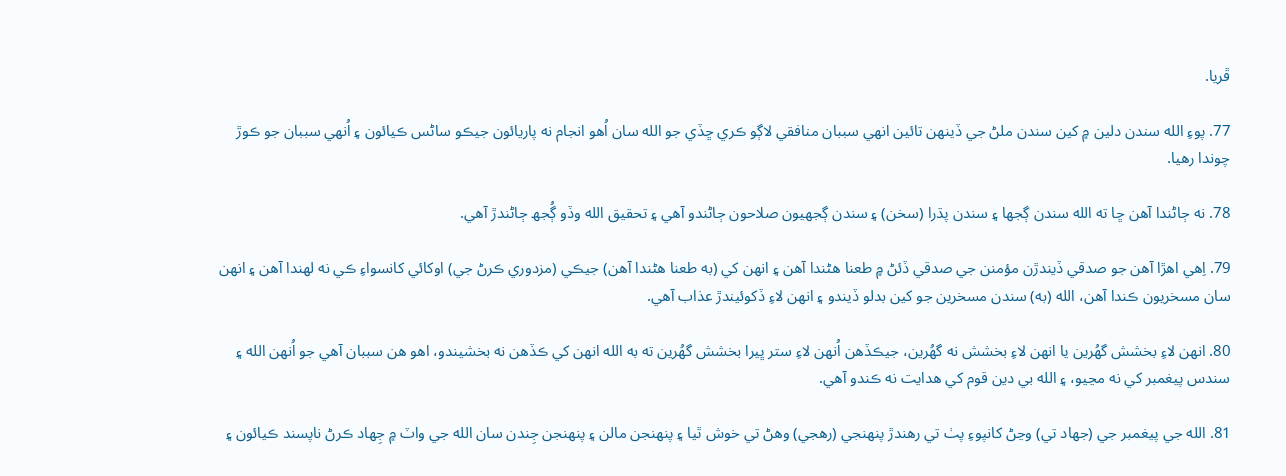ڦريا.

77. پوءِ الله سندن دلين ۾ کين سندن ملڻ جي ڏينھن تائين انھي سببان منافقي لاڳو ڪري ڇڏي جو الله سان اُھو انجام نه پاريائون جيڪو ساڻس ڪيائون ۽ اُنھي سببان جو ڪوڙ چوندا رھيا.

78. نه ڄاڻندا آھن ڇا ته الله سندن ڳجھا ۽ سندن پڌرا (سخن) ۽ سندن ڳجھيون صلاحون ڄاڻندو آھي ۽ تحقيق الله وڏو ڳُجھ ڄاڻندڙ آھي.

79. اِھي اھڙا آھن جو صدقي ڏيندڙن مؤمنن جي صدقي ڏئڻ ۾ طعنا ھڻندا آھن ۽ انھن کي (به طعنا ھڻندا آھن) جيڪي (مزدوري ڪرڻ جي) اوکائي کانسواءِ ڪي نه لھندا آھن ۽ انھن سان مسخريون ڪندا آھن، الله (به) سندن مسخرين جو کين بدلو ڏيندو ۽ انھن لاءِ ڏکوئيندڙ عذاب آھي.

80. انھن لاءِ بخشش گھُرين يا انھن لاءِ بخشش نه گھُرين، جيڪڏھن اُنھن لاءِ ستر ڀيرا بخشش گھُرين ته به الله انھن کي ڪڏھن نه بخشيندو، اھو ھن سببان آھي جو اُنھن الله ۽ سندس پيغمبر کي نه مڃيو، ۽ الله بي دين قوم کي ھدايت نه ڪندو آھي.

81. الله جي پيغمبر جي (جھاد تي) وڃڻ کانپوءِ پٺ تي رھندڙ پنھنجي (رھجي) وھڻ تي خوش ٿيا ۽ پنھنجن مالن ۽ پنھنجن جِندن سان الله جي واٽ ۾ جِھاد ڪرڻ ناپسند ڪيائون ۽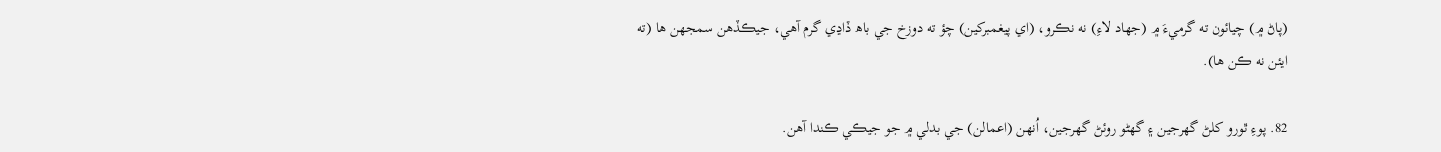(پاڻ ۾) چيائون ته گرميءَ ۾ (جھاد لاءِ) نه نڪرو، (اي پيغمبرکين) چؤ ته دوزخ جي باھ ڏاڍي گرم آھي، جيڪڏھن سمجھن ھا (ته ايئن نه ڪن ھا).

82. پوءِ ٿورو کلڻ گھرجين ۽ گھڻو روئڻ گھرجين، اُنھن (اعمالن) جي بدلي ۾ جو جيڪي ڪندا آھن.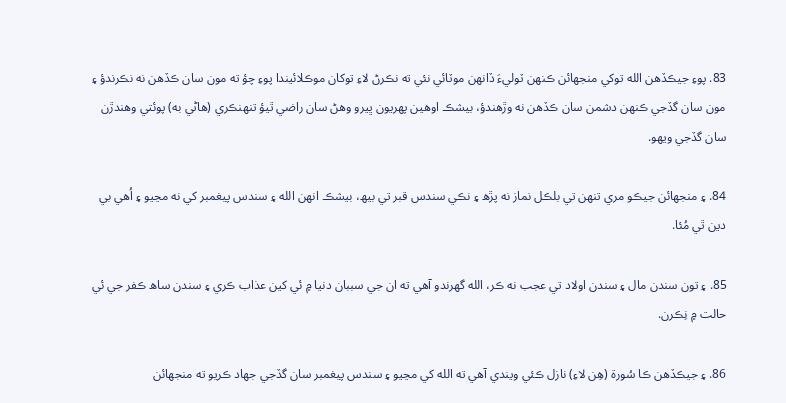83. پوءِ جيڪڏھن الله توکي منجھائن ڪنھن ٽوليءَ ڏانھن موٽائي نئي ته نڪرڻ لاءِ توکان موڪلائيندا پوءِ چؤ ته مون سان ڪڏھن نه نڪرندؤ ۽ مون سان گڏجي ڪنھن دشمن سان ڪڏھن نه وڙھندؤ، بيشڪ اوھين پھريون ڀيرو وھڻ سان راضي ٿيؤ تنھنڪري (ھاڻي به) پوئتي وھندڙن سان گڏجي ويھو.

84. ۽ منجھائن جيڪو مري تنھن تي بلڪل نماز نه پڙھ ۽ نڪي سندس قبر تي بيھ، بيشڪ انھن الله ۽ سندس پيغمبر کي نه مڃيو ۽ اُھي بي دين ٿي مُئا.

85. ۽ تون سندن مال ۽ سندن اولاد تي عجب نه ڪر، الله گھرندو آھي ته ان جي سببان دنيا ۾ ئي کين عذاب ڪري ۽ سندن ساھ ڪفر جي ئي حالت ۾ نِڪرن.

86. ۽ جيڪڏھن ڪا سُورة (ھِن لاءِ) نازل ڪئي ويندي آھي ته الله کي مڃيو ۽ سندس پيغمبر سان گڏجي جھاد ڪريو ته منجھائن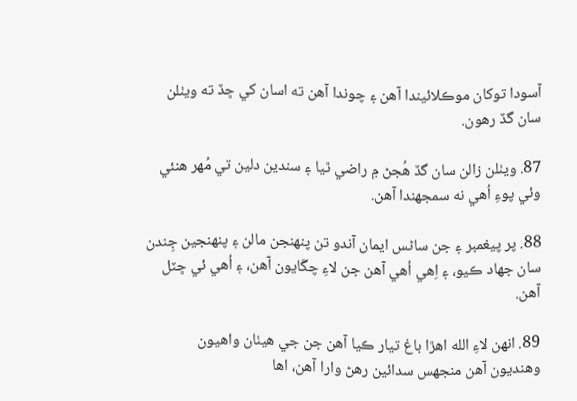آسودا توکان موڪلائيندا آھن ۽ چوندا آھن ته اسان کي ڇڏ ته ويٺلن سان گڏ رھون.

87. ويٺلن زالن سان گڏ ھُجڻ ۾ راضي ٿيا ۽ سندين دلين تي مُھر ھنئي وئي پوءِ اُھي نه سمجھندا آھن.

88. پر پيغمبر ۽ جن ساڻس ايمان آندو تن پنھنجن مالن ۽ پنھنجين جِندن سان جھاد ڪيو، ۽ اِھي اُھي آھن جن لاءِ چڱايون آھن، ۽ اُھي ئي ڇٽل آھن.

89. انھن لاءِ الله اھڙا باغ تيار ڪيا آھن جن جي ھيٺان واھيون وھنديون آھن منجھس سدائين رھڻ وارا آھن، اھا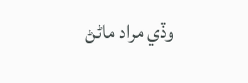وڏي مراد ماڻڻ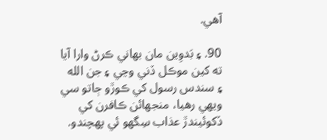آھي.

90. ۽ بَدوِين مان بھاني ڪرڻ وارا آيا ته کين موڪل ڏني وڃي ۽ جن الله ۽ سندس رسول کي ڪوڙو ڄاتو سي ويھي رھيا، منجھائن ڪافرن کي ڏکوئيندڙ عذاب سِگھو ئي پھچندو.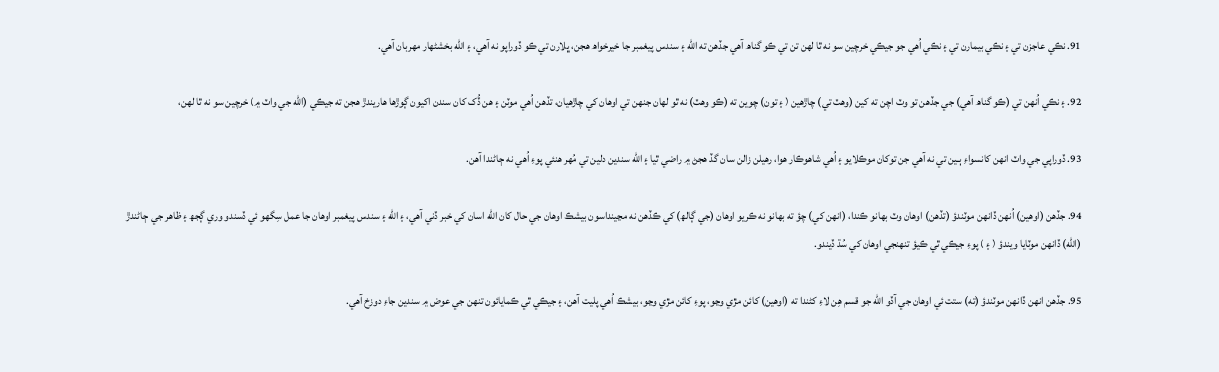91. نڪي عاجزن تي ۽ نڪي بيمارن تي ۽ نڪي اُھي جو جيڪي خرچين سو نه ٿا لھن تن تي ڪو گناھ آھي جڏھن ته الله ۽ سندس پيغمبر جا خيرخواھ ھجن، ڀلارن تي ڪو ڏوراپو نه آھي، ۽ الله بخشڻھار مھربان آھي.

92. ۽ نڪي اُنھن تي (ڪو گناھ آھي) جي جڏھن تو وٽ اچن ته کين (وھٽ تي) چاڙھين ( ۽ تون) چوين ته (ڪو وھٽ) نه ٿو لھان جنھن تي اوھان کي چاڙھيان، تڏھن اُھي موٽن ۽ ھن ڏُک کان سندن اکيون ڳوڙھا ھاريندڙ ھجن ته جيڪي (الله جي واٽ ۾) خرچين سو نه ٿا لھن،

93. ڏوراپي جي واٽ انھن کانسواءِ ٻـين تي نه آھي جن توکان موڪلايو ۽ اُھي شاھوڪار ھوا، رھيلن زالن سان گڏ ھجڻ ۾ راضي ٿيا ۽ الله سندين دلين تي مُھر ھنئي پوءِ اُھي نه ڄاڻندا آھن.

94. جڏھن (اوھين) اُنھن ڏانھن موٽندؤ (تڏھن) اوھان وٽ بھانو ڪندا، (انھن کي) چؤ ته بھانو نه ڪريو اوھان (جي ڳالھ) کي ڪڏھن نه مڃينداسون بيشڪ اوھان جي حال کان الله اسان کي خبر ڏني آھي، ۽ الله ۽ سندس پيغمبر اوھان جا عمل سِگھو ئي ڏسندو وري ڳجھ ۽ ظاھر جي ڄاڻندڙ (الله) ڏانھن موٽايا ويندؤ ( ۽ ) پوءِ جيڪي ٿي ڪيؤ تنھنجي اوھان کي سُڌ ڏيندو.

95. جڏھن انھن ڏانھن موٽندؤ (ته) ستت ئي اوھان جي آڏو الله جو قسم ھِن لاءِ کڻندا ته (اوھين) کائن مڙي وڃو، پوءِ کائن مڙي وڃو، بيشڪ اُھي پليت آھن، ۽ جيڪي ٿي ڪمايائون تنھن جي عوض ۾ سندين جاءِ دوزخ آھي.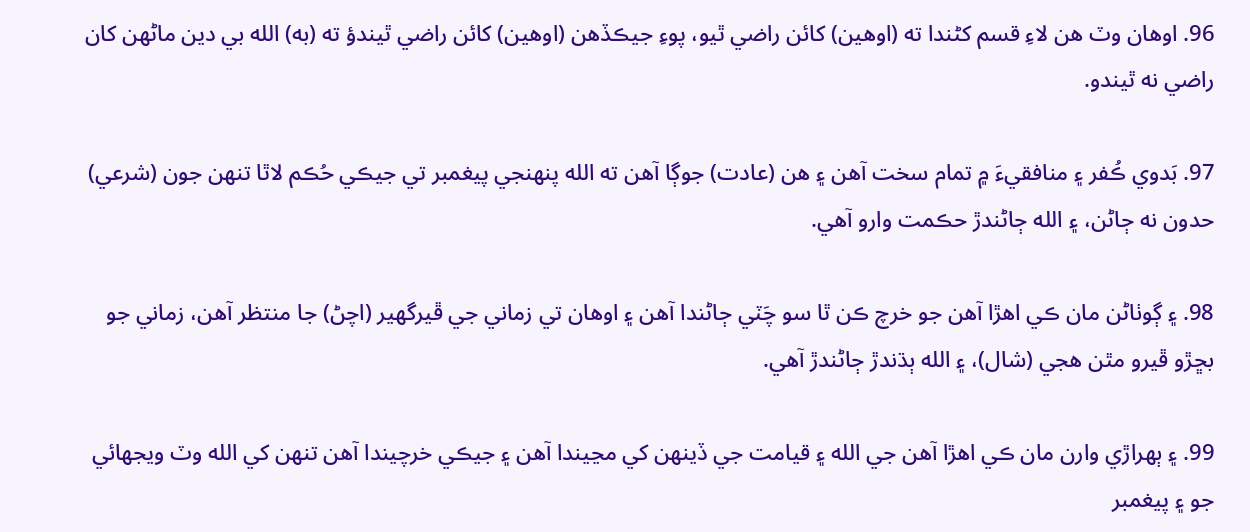96. اوھان وٽ ھن لاءِ قسم کڻندا ته (اوھين) کائن راضي ٿيو، پوءِ جيڪڏھن (اوھين) کائن راضي ٿيندؤ ته (به) الله بي دين ماڻھن کان راضي نه ٿيندو.

97. بَدوي ڪُفر ۽ منافقيءَ ۾ تمام سخت آھن ۽ ھن (عادت) جوڳا آھن ته الله پنھنجي پيغمبر تي جيڪي حُڪم لاٿا تنھن جون (شرعي) حدون نه ڄاڻن، ۽ الله ڄاڻندڙ حڪمت وارو آھي.

98. ۽ ڳوٺاڻن مان ڪي اھڙا آھن جو خرچ ڪن ٿا سو چَٽي ڄاڻندا آھن ۽ اوھان تي زماني جي ڦيرگھير (اچڻ) جا منتظر آھن، زماني جو بڇڙو ڦيرو مٿن ھجي (شال)، ۽ الله ٻڌندڙ ڄاڻندڙ آھي.

99. ۽ ٻھراڙي وارن مان ڪي اھڙا آھن جي الله ۽ قيامت جي ڏينھن کي مڃيندا آھن ۽ جيڪي خرچيندا آھن تنھن کي الله وٽ ويجھائي جو ۽ پيغمبر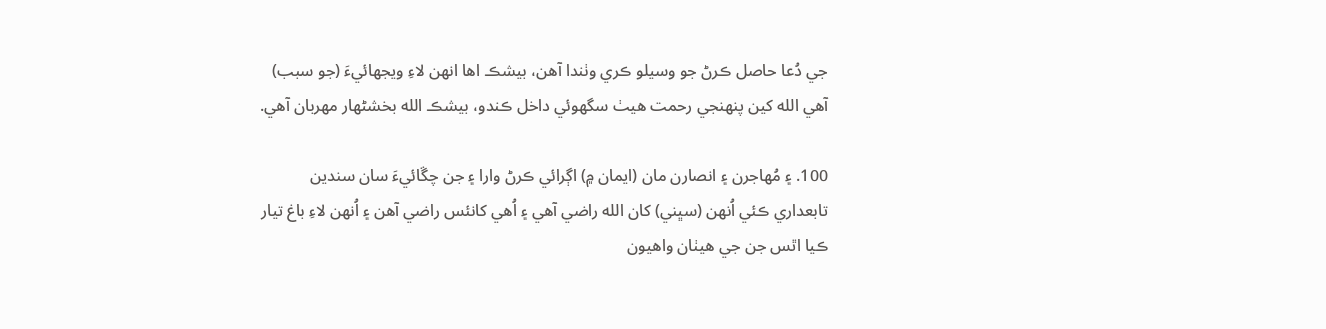جي دُعا حاصل ڪرڻ جو وسيلو ڪري وٺندا آھن، بيشڪ اھا انھن لاءِ ويجھائيءَ (جو سبب) آھي الله کين پنھنجي رحمت ھيٺ سگھوئي داخل ڪندو، بيشڪ الله بخشڻھار مھربان آھي.

100. ۽ مُھاجرن ۽ انصارن مان (ايمان ۾) اڳرائي ڪرڻ وارا ۽ جن چڱائيءَ سان سندين تابعداري ڪئي اُنھن (سڀني) کان الله راضي آھي ۽ اُھي کانئس راضي آھن ۽ اُنھن لاءِ باغ تيار ڪيا اٿس جن جي ھيٺان واھيون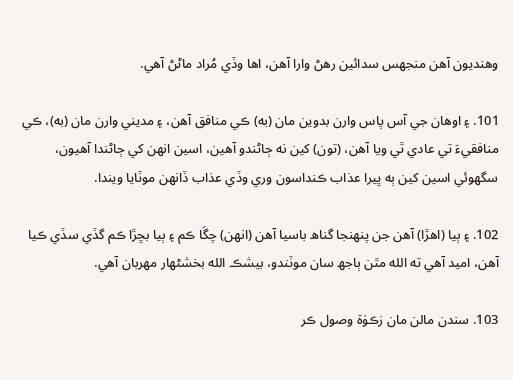وھنديون آھن منجھس سدائين رھڻ وارا آھن، اھا وڏي مُراد ماڻڻ آھي.

101. ۽ اوھان جي آس پاس وارن بدوين مان (به) ڪي منافق آھن، ۽ مديني وارن مان (به)، ڪي منافقيءَ تي عادي ٿي ويا آھن، (تون) کين نه ڄاڻندو آھين، اسين انھن کي ڄاڻندا آھيون، سگھوئي اسين کين ٻه ڀيرا عذاب ڪنداسون وري وڏي عذاب ڏانھن موٽايا ويندا.

102. ۽ ٻيا (اھڙا) آھن جن پنھنجا گناھ باسيا آھن (انھن) چڱا ڪم ۽ ٻيا بڇڙا ڪم گڏي سڏي ڪيا آھن، اميد آھي ته الله مٿن ٻاجھ سان موٽندو، بيشڪ الله بخشڻھار مھربان آھي.

103. سندن مالن مان زڪوٰة وصول ڪر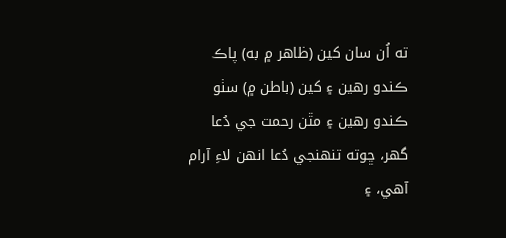ته اُن سان کين (ظاھر ۾ به) پاڪ ڪندو رھين ۽ کين (باطن ۾) سٺو ڪندو رھين ۽ مٿن رحمت جي دُعا گھر، ڇوته تنھنجي دُعا انھن لاءِ آرام آھي، ۽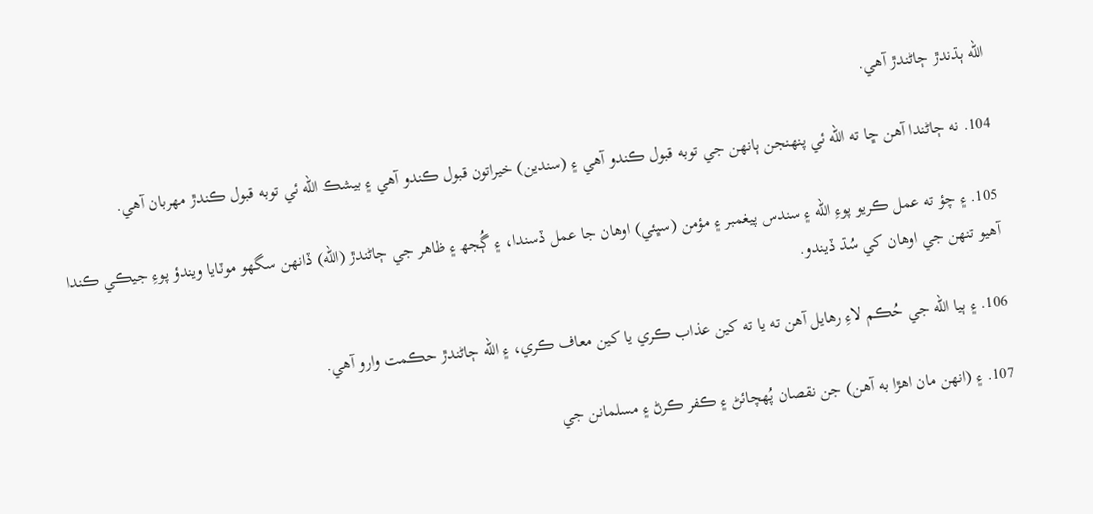الله ٻڌندڙ ڄاڻندڙ آھي.

104. نه ڄاڻندا آھن ڇا ته الله ئي پنھنجن ٻانھن جي توبه قبول ڪندو آھي ۽ (سندين) خيراتون قبول ڪندو آھي ۽ بيشڪ الله ئي توبه قبول ڪندڙ مھربان آھي.

105. ۽ چؤ ته عمل ڪريو پوءِ الله ۽ سندس پيغمبر ۽ مؤمن (سڀئي) اوھان جا عمل ڏسندا، ۽ ڳُجھ ۽ ظاھر جي ڄاڻندڙ (الله) ڏانھن سگھو موٽايا ويندؤ پوءِ جيڪي ڪندا آھيو تنھن جي اوھان کي سُڌ ڏيندو.

106. ۽ ٻيا الله جي حُڪم لاءِ رھايل آھن ته يا ته کين عذاب ڪري يا کين معاف ڪري، ۽ الله ڄاڻندڙ حڪمت وارو آھي.

107. ۽ (انھن مان اھڙا به آھن) جن نقصان پُھچائڻ ۽ ڪفر ڪرڻ ۽ مسلمانن جي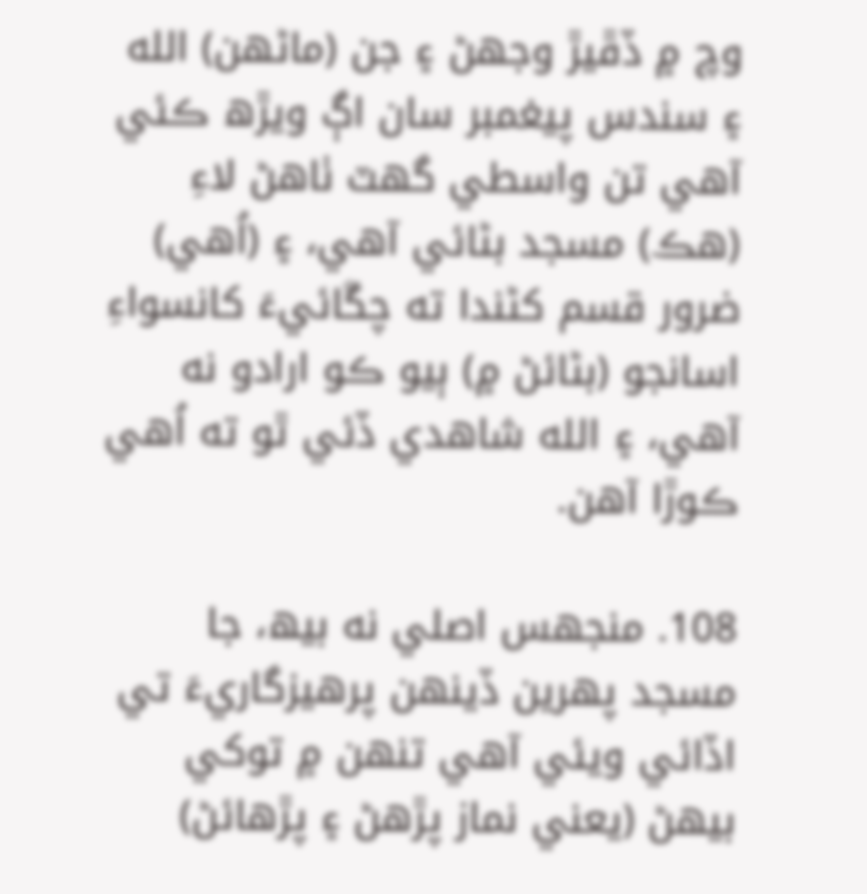وچ ۾ ڏڦيڙ وجھڻ ۽ جن (ماڻھن) الله ۽ سندس پيغمبر سان اڳ ويڙھ ڪئي آھي تن واسطي گھٽ ٺاھڻ لاءِ (ھڪ) مسجد بڻائي آھي، ۽ (اُھي) ضرور قسم کڻندا ته چڱائيءَ کانسواءِ اسانجو (بڻائڻ ۾) ٻيو ڪو ارادو نه آھي، ۽ الله شاھدي ڏئي ٿو ته اُھي ڪوڙا آھن.

108. منجھس اصلي نه بيھ، جا مسجد پھرين ڏينھن پرھيزگاريءَ تي اڏائي ويئي آھي تنھن ۾ توکي بيھڻ (يعني نماز پڙھڻ ۽ پڙھائڻ)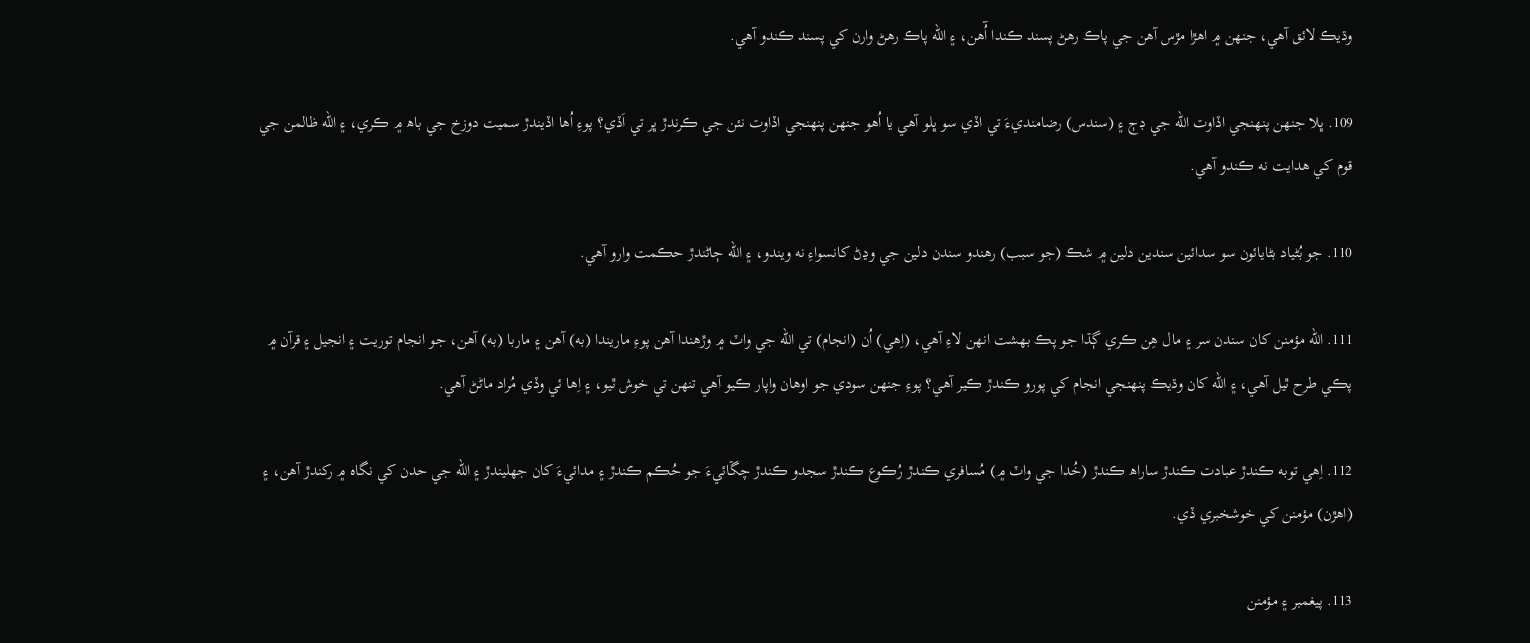وڌيڪ لائق آھي، جنھن ۾ اھڙا مڙس آھن جي پاڪ رھڻ پسند ڪندا آُھن، ۽ الله پاڪ رھڻ وارن کي پسند ڪندو آھي.

109. ڀلا جنھن پنھنجي اڏاوت الله جي ڊڄ ۽ (سندس) رضامنديءَ تي اڏي سو ڀلو آھي يا اُھو جنھن پنھنجي اڏاوت نئن جي ڪرندڙ ڀر تي اَڏي؟ پوءِ اُھا اڏيندڙ سميت دوزخ جي باھ ۾ ڪري، ۽ الله ظالمن جي قوم کي ھدايت نه ڪندو آھي.

110. جو بُڻياد بڻايائون سو سدائين سندين دلين ۾ شڪ (جو سبب) رھندو سندن دلين جي وڍڻ کانسواءِ نه ويندو، ۽ الله ڄاڻندڙ حڪمت وارو آھي.

111. الله مؤمنن کان سندن سر ۽ مال ھِن ڪري ڳڌا جو پڪ بھشت انھن لاءِ آھي، (اِھي) اُن (انجام) تي الله جي واٽ ۾ وڙھندا آھن پوءِ ماريندا (به) آھن ۽ ماربا (به) آھن، جو انجام توريت ۽ انجيل ۽ قرآن ۾ پڪي طرح ٿيل آھي، ۽ الله کان وڌيڪ پنھنجي انجام کي پورو ڪندڙ ڪير آھي؟ پوءِ جنھن سودي جو اوھان واپار ڪيو آھي تنھن تي خوش ٿيو، ۽ اِھا ئي وڏي مُراد ماڻڻ آھي.

112. اِھي توبه ڪندڙ عبادت ڪندڙ ساراھ ڪندڙ (خُدا جي واٽ ۾) مُسافري ڪندڙ رُڪوع ڪندڙ سجدو ڪندڙ چڱائيءَ جو حُڪم ڪندڙ ۽ مدائيءَ کان جھليندڙ ۽ الله جي حدن کي نگاہ ۾ رکندڙ آھن، ۽ (اھڙن) مؤمنن کي خوشخبري ڏي.

113. پيغمبر ۽ مؤمنن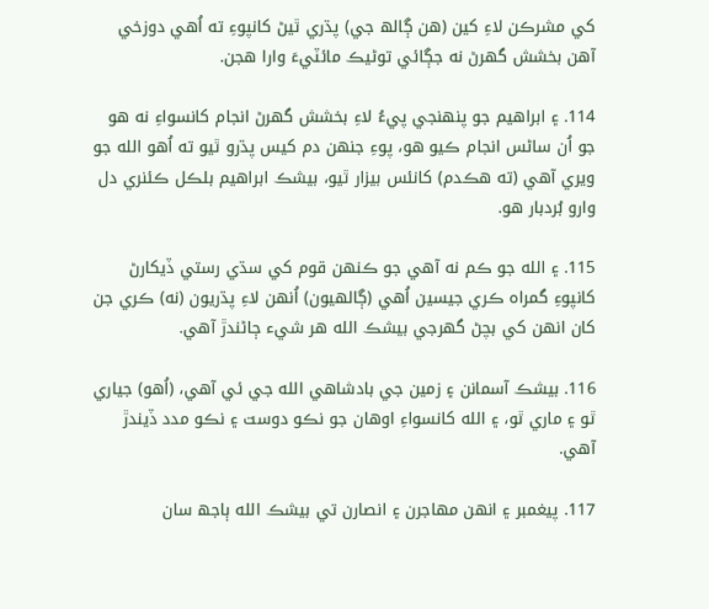کي مشرڪن لاءِ کين (ھن ڳالھ جي) پڌري ٿيڻ کانپوءِ ته اُھي دوزخي آھن بخشش گھرڻ نه جڳائي توڻيڪ مائٽيءَ وارا ھجن.

114. ۽ ابراھيم جو پنھنجي پيءُ لاءِ بخشش گھرڻ انجام کانسواءِ نه ھو جو اُن ساڻس انجام ڪيو ھو، پوءِ جنھن دم کيس پڌرو ٿيو ته اُھو الله جو ويري آھي (ته ھڪدم) کانئس بيزار ٿيو، بيشڪ ابراھيم بلڪل ڪئنري دل وارو بُردبار ھو.

115. ۽ الله جو ڪم نه آھي جو ڪنھن قوم کي سڌي رستي ڏيکارڻ کانپوءِ گمراہ ڪري جيسين اُھي (ڳالھيون) اُنھن لاءِ پڌريون (نه) ڪري جن کان انھن کي بچڻ گھرجي بيشڪ الله ھر شيء ڄاڻندڙ آھي.

116. بيشڪ آسمانن ۽ زمين جي بادشاھي الله جي ئي آھي، (اُھو) جياري ٿو ۽ ماري ٿو، ۽ الله کانسواءِ اوھان جو نڪو دوست ۽ نڪو مدد ڏيندڙ آھي.

117. پيغمبر ۽ انھن مھاجرن ۽ انصارن تي بيشڪ الله ٻاجھ سان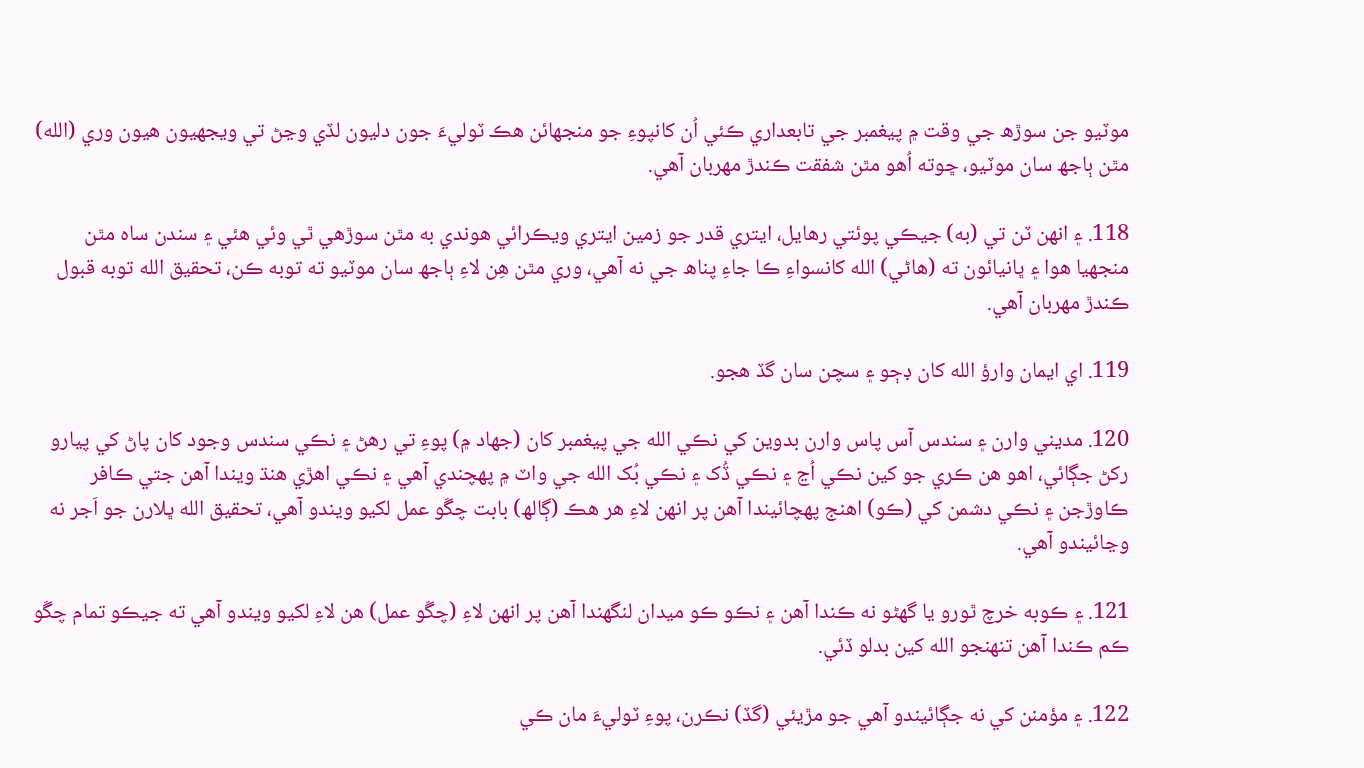موٽيو جن سوڙھ جي وقت ۾ پيغمبر جي تابعداري ڪئي اُن کانپوءِ جو منجھائن ھڪ ٽوليءَ جون دليون لڏي وڃڻ تي ويجھيون ھيون وري (الله) مٿن ٻاجھ سان موٽيو، ڇوته اُھو مٿن شفقت ڪندڙ مھربان آھي.

118. ۽ انھن ٽن تي (به) جيڪي پوئتي رھايل، ايتري قدر جو زمين ايتري ويڪرائي ھوندي به مٿن سوڙھي ٿي وئي ھئي ۽ سندن ساہ مٿن منجھيا ھوا ۽ ڀانيائون ته (ھاڻي) الله کانسواءِ ڪا جاءِ پناھ جي نه آھي، وري مٿن ھِن لاءِ ٻاجھ سان موٽيو ته توبه ڪن، تحقيق الله توبه قبول ڪندڙ مھربان آھي.

119. اي ايمان وارؤ الله کان ڊڄو ۽ سچن سان گڏ ھجو.

120. مديني وارن ۽ سندس آس پاس وارن بدوين کي نڪي الله جي پيغمبر کان (جھاد ۾) پوءِ تي رھڻ ۽ نڪي سندس وجود کان پاڻ کي پيارو رکڻ جڳائي، اھو ھن ڪري جو کين نڪي اُڃ ۽ نڪي ڏُک ۽ نڪي بُک الله جي واٽ ۾ پھچندي آھي ۽ نڪي اھڙي ھنڌ ويندا آھن جتي ڪافر ڪاوڙجن ۽ نڪي دشمن کي (ڪو) اھنج پھچائيندا آھن پر انھن لاءِ ھر ھڪ (ڳالھ) بابت چڱو عمل لکيو ويندو آھي، تحقيق الله ڀلارن جو اَجر نه وڃائيندو آھي.

121. ۽ ڪوبه خرچ ٿورو يا گھڻو نه ڪندا آھن ۽ نڪو ڪو ميدان لنگھندا آھن پر انھن لاءِ (چڱو عمل) ھن لاءِ لکيو ويندو آھي ته جيڪو تمام چڱو ڪم ڪندا آھن تنھنجو الله کين بدلو ڏئي.

122. ۽ مؤمنن کي نه جڳائيندو آھي جو مڙيئي (گڏ) نڪرن، پوءِ ٽوليءَ مان ڪي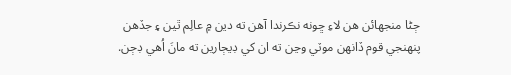ڄڻا منجھائن ھن لاءِ ڇونه نڪرندا آھن ته دين ۾ عالِم ٿين ۽ جڏھن پنھنجي قوم ڏانھن موٽي وڃن ته ان کي ڊيڄارين ته مانَ اُھي ڊڄن.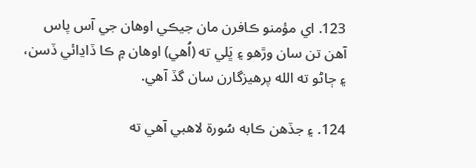123. اي مؤمنو ڪافرن مان جيڪي اوھان جي آس پاس آھن تن سان وڙھو ۽ ڀَلي ته (اُھي) اوھان ۾ ڪا ڏاڍائي ڏسن، ۽ ڄاڻو ته الله پرھيزگارن سان گڏ آھي.

124. ۽ جڏھن ڪابه سُورة لاھبي آھي ته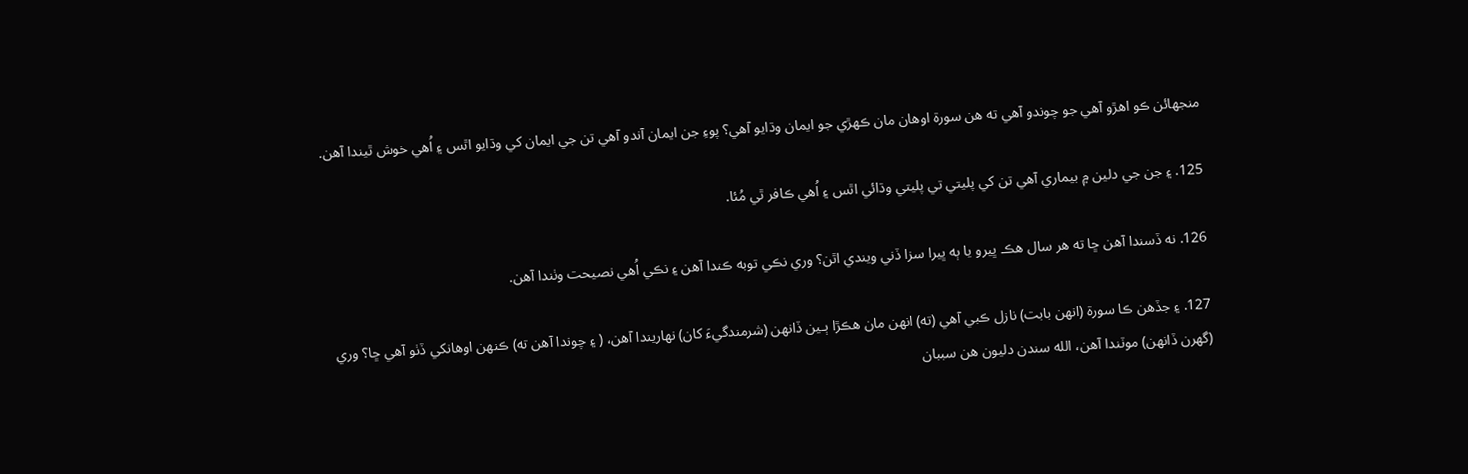منجھائن ڪو اھڙو آھي جو چوندو آھي ته ھن سورة اوھان مان ڪھڙي جو ايمان وڌايو آھي؟ پوءِ جن ايمان آندو آھي تن جي ايمان کي وڌايو اٿس ۽ اُھي خوش ٿيندا آھن.

125. ۽ جن جي دلين ۾ بيماري آھي تن کي پليتي تي پليتي وڌائي اٿس ۽ اُھي ڪافر ٿي مُئا.

126. نه ڏسندا آھن ڇا ته ھر سال ھڪ ڀيرو يا ٻه ڀيرا سزا ڏني ويندي اٿن؟ وري نڪي توبه ڪندا آھن ۽ نڪي اُھي نصيحت وٺندا آھن.

127. ۽ جڏھن ڪا سورة (انھن بابت) نازل ڪبي آھي (ته) انھن مان ھڪڙا ٻـين ڏانھن (شرمندگيءَ کان) نھاريندا آھن، ( ۽ چوندا آھن ته) ڪنھن اوھانکي ڏٺو آھي ڇا؟ وري (گھرن ڏانھن) موٽندا آھن، الله سندن دليون ھن سببان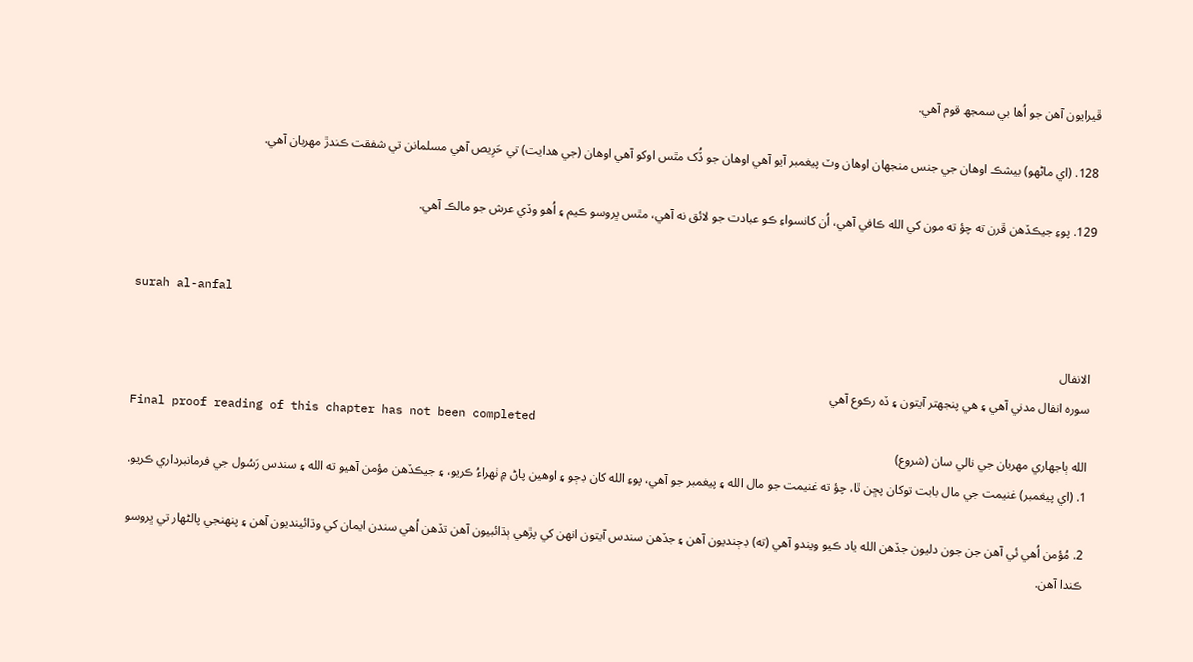ڦيرايون آھن جو اُھا بي سمجھ قوم آھي.

128. (اي ماڻھو) بيشڪ اوھان جي جنس منجھان اوھان وٽ پيغمبر آيو آھي اوھان جو ڏُک مٿس اوکو آھي اوھان (جي ھدايت) تي حَرِيص آھي مسلمانن تي شفقت ڪندڙ مھربان آھي.

129. پوءِ جيڪڏھن ڦرن ته چؤ ته مون کي الله ڪافي آھي، اُن کانسواءِ ڪو عبادت جو لائق نه آھي، مٿس ڀروسو ڪيم ۽ اُھو وڏي عرش جو مالڪ آھي.


surah al-anfal

الانفال
سوره انفال مدني آهي ۽ هي پنجهتر آيتون ۽ ڏه رڪوع آهي
Final proof reading of this chapter has not been completed
الله ٻاجھاري مھربان جي نالي سان (شروع)
1. (اي پيغمبر) غنيمت جي مال بابت توکان پڇن ٿا، چؤ ته غنيمت جو مال الله ۽ پيغمبر جو آھي، پوءِ الله کان ڊڄو ۽ اوھين پاڻ ۾ ٺھراءُ ڪريو، ۽ جيڪڏھن مؤمن آھيو ته الله ۽ سندس رَسُول جي فرمانبرداري ڪريو.

2. مُؤمن اُھي ئي آھن جن جون دليون جڏھن الله ياد ڪيو ويندو آھي (ته) ڊڄنديون آھن ۽ جڏھن سندس آيتون انھن کي پڙھي ٻڌائبيون آھن تڏھن اُھي سندن ايمان کي وڌائينديون آھن ۽ پنھنجي پالڻھار تي ڀروسو ڪندا آھن.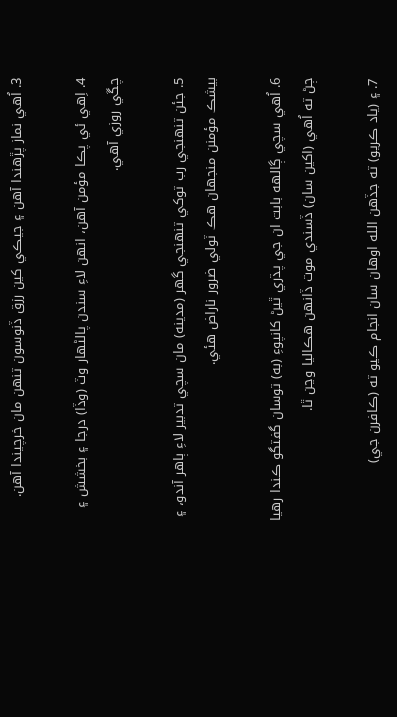3. اُھي نماز پڙھندا آھن ۽ جيڪي کين رزق ڏنوسون تنھن مان خرچيندا آھن.

4. اِھي ئي پڪا مؤمن آھن، انھن لاءِ سندن پالڻھار وٽ (وڏا) درجا ۽ بخشش ۽ چڱي روزي آھي.

5. جئن تنھنجي رب توکي تنھنجي گھر (مدينه) مان سچي تدبير لاءِ ٻاھر آندو، ۽ بيشڪ مؤمنن منجھان ھڪ ٽولي ضرور ناراض ھئي.

6. اُھي سچي ڳالھه بابت ان جي پڌري ٿيڻ کانپوءِ (به) توسان گفتگو ڪندا رھيا ڄڻ ته اُھي (اکين سان) ڏسندي موت ڏانھن ھڪاليا وڃن ٿا.

7. ۽ (ياد ڪريو) ته جڏھن الله اوھان سان انجام ڪيو ته (ڪافرن جي)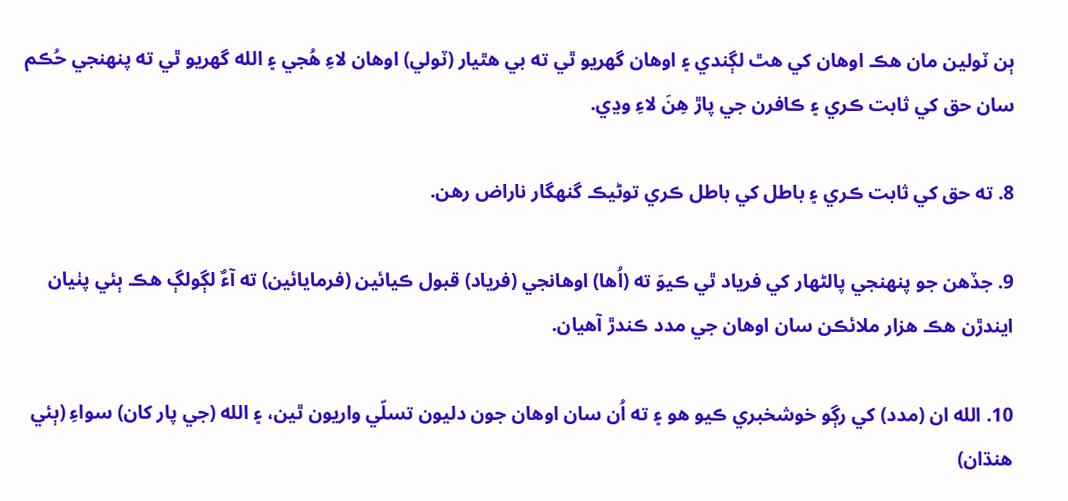ٻن ٽولين مان ھڪ اوھان کي ھٿ لڳندي ۽ اوھان گھريو ٿي ته بي ھٿيار (ٽولي) اوھان لاءِ ھُجي ۽ الله گھريو ٿي ته پنھنجي حُڪم سان حق کي ثابت ڪري ۽ ڪافرن جي پاڙ ھِنَ لاءِ وڍي.

8. ته حق کي ثابت ڪري ۽ باطل کي باطل ڪري توڻيڪ گنھگار ناراض رھن.

9. جڏھن جو پنھنجي پالڻھار کي فرياد ٿي ڪيوَ ته (اُھا) اوھانجي (فرياد) قبول ڪيائين (فرمايائين) ته آءٌ لڳولڳ ھڪ ٻئي پٺيان ايندڙن ھڪ ھزار ملائڪن سان اوھان جي مدد ڪندڙ آھيان.

10. الله ان (مدد) کي رڳو خوشخبري ڪيو ھو ۽ ته اُن سان اوھان جون دليون تسلّي واريون ٿين، ۽ الله (جي پار کان) سواءِ (ٻئي ھنڌان)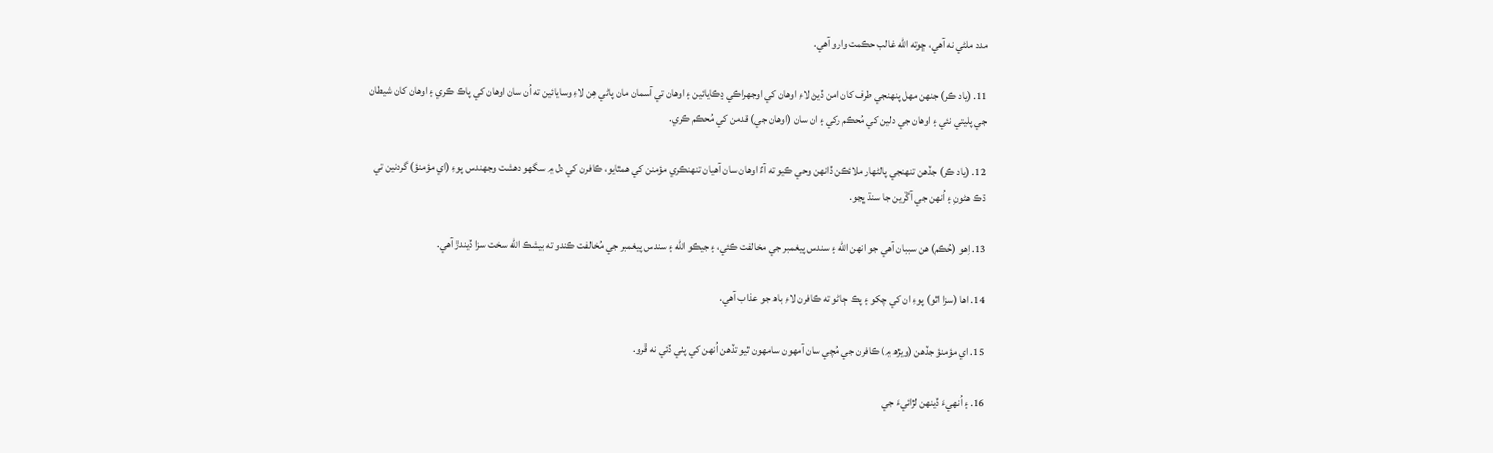مدد ملڻي نه آھي، ڇوته الله غالب حڪمت وارو آھي.

11. (ياد ڪر) جنھن مھل پنھنجي طرف کان امن ڏيڻ لاءِ اوھان کي اوجھراڪي ڍڪايائين ۽ اوھان تي آسمان مان پاڻي ھِن لاءِ وسايائين ته اُن سان اوھان کي پاڪ ڪري ۽ اوھان کان شيطان جي پليتي نئي ۽ اوھان جي دلين کي مُحڪم رکي ۽ ان سان (اوھان جي) قدمن کي مُحڪم ڪري.

12. (ياد ڪر) جڏھن تنھنجي پالڻھار ملائڪن ڏانھن وحي ڪيو ته آءٌ اوھان سان آھيان تنھنڪري مؤمنن کي ھمٿايو، ڪافرن کي دل ۾ سگھو دھشت وجھندس پوءِ (اي مؤمنؤ) گردنين تي ڌڪ ھڻونِ ۽ اُنھن جي آڱرين جا سنڌ ڀڃو.

13. اِھو (حُڪم) ھن سببان آھي جو انھن الله ۽ سندس پيغمبر جي مخالفت ڪئي، ۽ جيڪو الله ۽ سندس پيغمبر جي مُخالفت ڪندو ته بيشڪ الله سخت سزا ڏيندڙ آھي.

14. اھا (سزا اٿو) پوءِ ان کي چکو ۽ پڪ ڄاڻو ته ڪافرن لاءِ باھ جو عذاب آھي.

15. اي مؤمنؤ جڏھن (ويڙھ ۾) ڪافرن جي مُچي سان آمھون سامھون ٿيو تڏھن اُنھن کي پٺي ڏئي نه ڦرو.

16. ۽ اُنھيءَ ڏينھن لڙائيءَ جي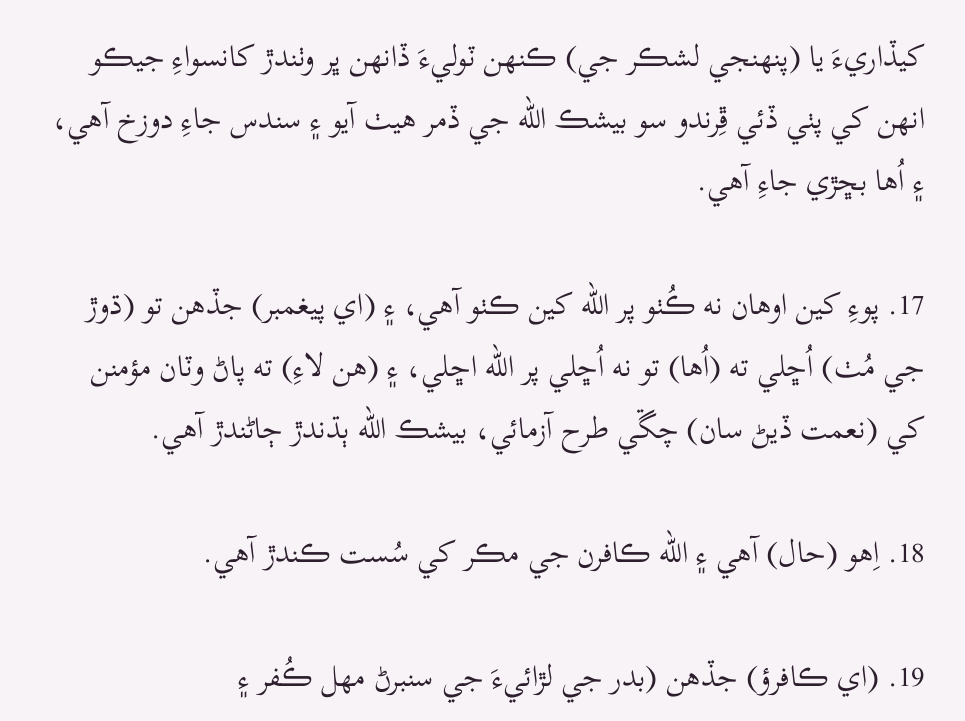کيڏاريءَ يا (پنھنجي لشڪر جي) ڪنھن ٽوليءَ ڏانھن ڀر وٺندڙ کانسواءِ جيڪو انھن کي پٺي ڏئي ڦِرندو سو بيشڪ الله جي ڏمر ھيٺ آيو ۽ سندس جاءِ دوزخ آھي، ۽ اُھا بڇڙي جاءِ آھي.

17. پوءِ کين اوھان نه ڪُٺو پر الله کين ڪٺو آھي، ۽ (اي پيغمبر) جڏھن تو (ڌوڙ جي مُٺ) اُڇلي ته (اُھا) تو نه اُڇلي پر الله اڇلي، ۽ (ھن لاءِ) ته پاڻ وٽان مؤمنن کي (نعمت ڏيڻ سان) چڱي طرح آزمائي، بيشڪ الله ٻڌندڙ ڄاڻندڙ آھي.

18. اِھو (حال) آھي ۽ الله ڪافرن جي مڪر کي سُست ڪندڙ آھي.

19. (اي ڪافرؤ) جڏھن (بدر جي لڙائيءَ جي سنبرڻ مھل ڪُفر ۽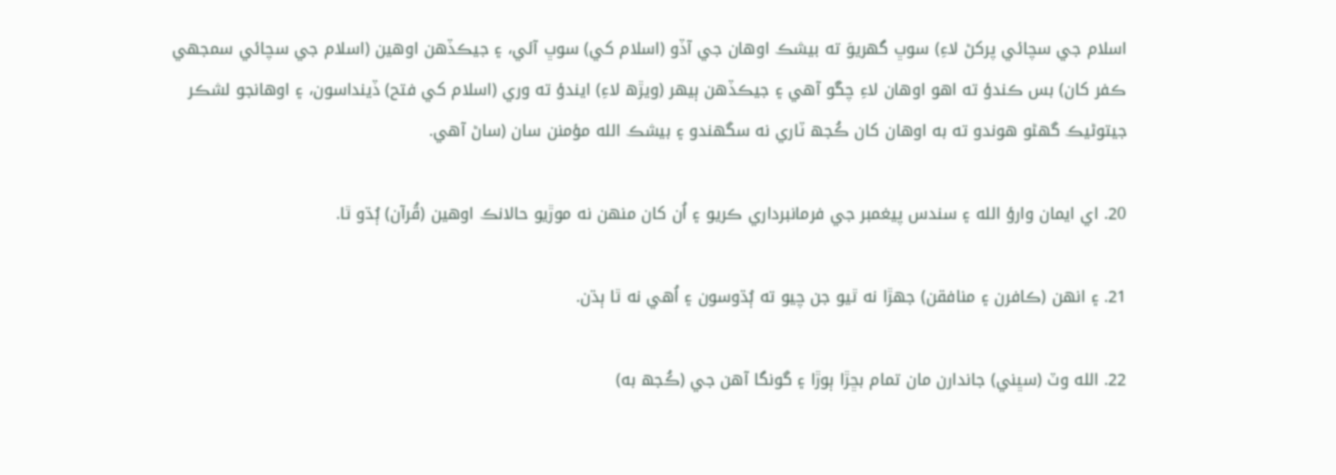اسلام جي سچائي پرکڻ لاءِ) سوڀ گھريوَ ته بيشڪ اوھان جي آڏو (اسلام کي) سوڀ آئي، ۽ جيڪڏھن اوھين (اسلام جي سچائي سمجھي ڪفر کان) بس ڪندؤ ته اھو اوھان لاءِ چڱو آھي ۽ جيڪڏھن ٻيھر (ويڙھ لاءِ) ايندؤ ته وري (اسلام کي فتح) ڏينداسون، ۽ اوھانجو لشڪر جيتوڻيڪ گھڻو ھوندو ته به اوھان کان ڪُجھ ٽاري نه سگھندو ۽ بيشڪ الله مؤمنن سان (ساڻ آھي.

20. اي ايمان وارؤ الله ۽ سندس پيغمبر جي فرمانبرداري ڪريو ۽ اُن کان منھن نه موڙيو حالانڪ اوھين (قُرآن) ٻُڌو ٿا.

21. ۽ انھن (ڪافرن ۽ منافقن) جھڙا نه ٿيو جن چيو ته ٻُڌوسون ۽ اُھي نه ٿا ٻڌن.

22. الله وٽ (سڀني) جاندارن مان تمام بڇڙا ٻوڙا ۽ گونگا آھن جي (ڪُجھ به)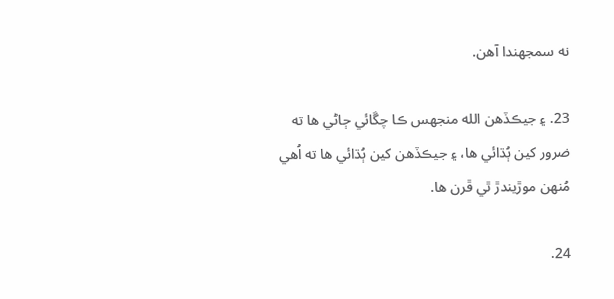نه سمجھندا آھن.

23. ۽ جيڪڏھن الله منجھس ڪا چڱائي ڄاڻي ھا ته ضرور کين ٻُڌائي ھا، ۽ جيڪڏھن کين ٻُڌائي ھا ته اُھي مُنھن موڙيندڙ ٿي ڦرن ھا.

24.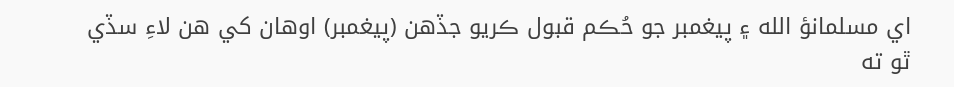اي مسلمانؤ الله ۽ پيغمبر جو حُڪم قبول ڪريو جڏھن (پيغمبر) اوھان کي ھن لاءِ سڏي ٿو ته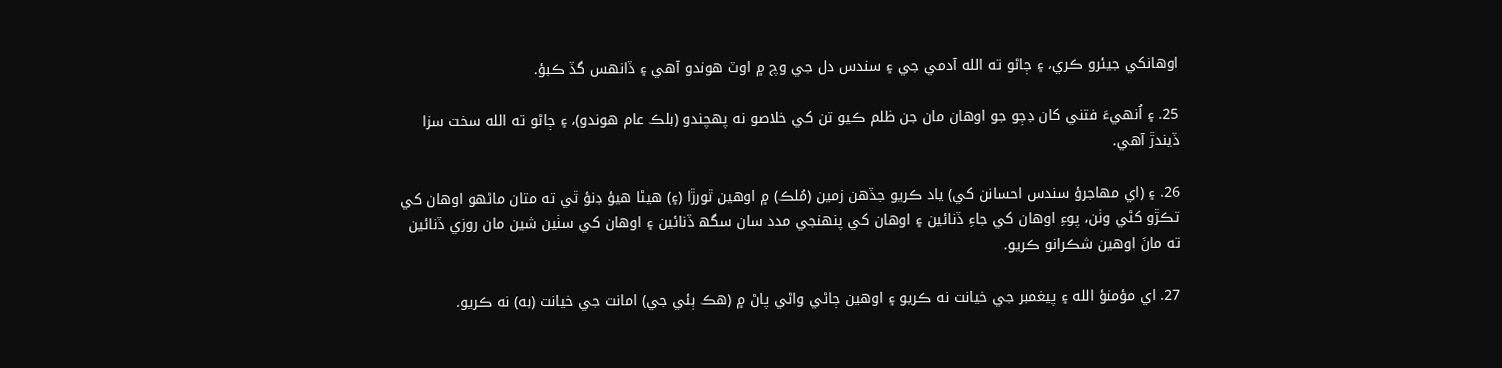اوھانکي جيئرو ڪري، ۽ ڄاڻو ته الله آدمي جي ۽ سندس دل جي وچ ۾ اوٽ ھوندو آھي ۽ ڏانھس گڏ ڪبؤ.

25. ۽ اُنھيءَ فتني کان ڊڄو جو اوھان مان جن ظلم ڪيو تن کي خلاصو نه پھچندو (بلڪ عام ھوندو)، ۽ ڄاڻو ته الله سخت سزا ڏيندڙ آھي.

26. ۽ (اي مھاجرؤ سندس احسانن کي) ياد ڪريو جڏھن زمين (مُلڪ) ۾ اوھين ٿورڙا (۽) ھيڻا ھيؤ ڊنؤ ٿي ته متان ماڻھو اوھان کي تڪڙو کڻي وٺن، پوءِ اوھان کي جاءِ ڏنائين ۽ اوھان کي پنھنجي مدد سان سگھ ڏنائين ۽ اوھان کي سٺين شين مان روزي ڏنائين ته مانَ اوھين شڪرانو ڪريو.

27. اي مؤمنؤ الله ۽ پيغمبر جي خيانت نه ڪريو ۽ اوھين ڄاڻي واڻي پاڻ ۾ (ھڪ ٻئي جي) امانت جي خيانت (به) نه ڪريو.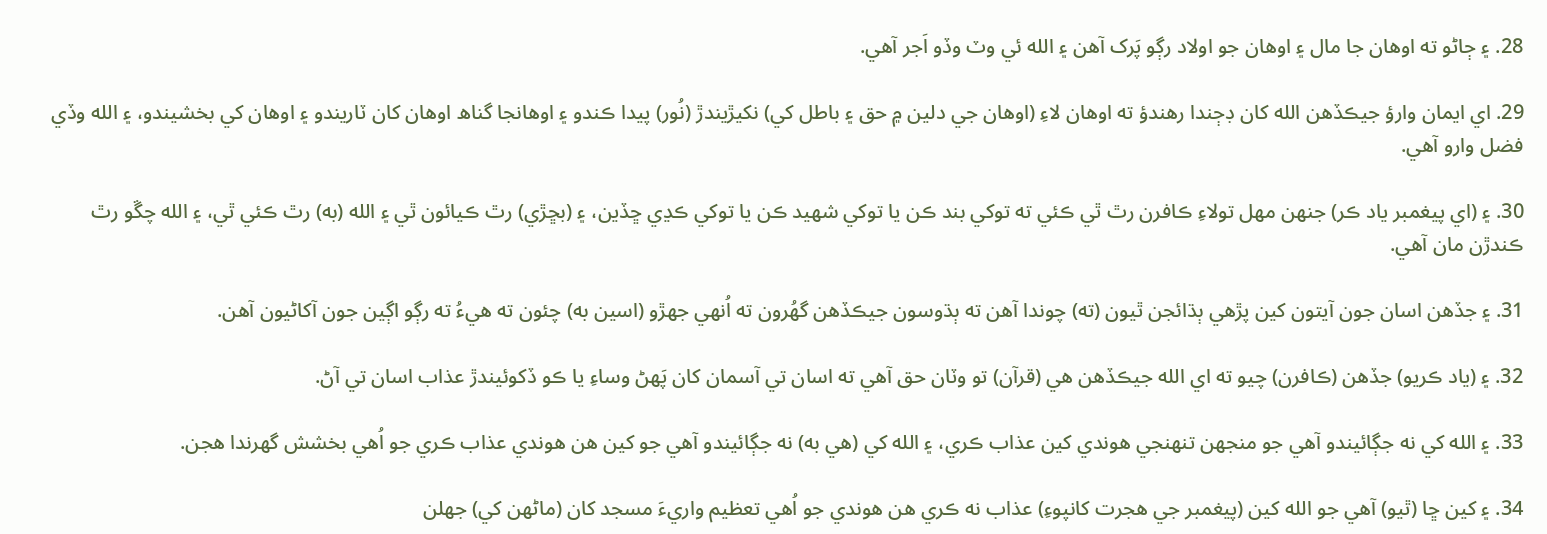28. ۽ ڄاڻو ته اوھان جا مال ۽ اوھان جو اولاد رڳو پَرک آھن ۽ الله ئي وٽ وڏو اَجر آھي.

29. اي ايمان وارؤ جيڪڏھن الله کان ڊڄندا رھندؤ ته اوھان لاءِ (اوھان جي دلين ۾ حق ۽ باطل کي) نکيڙيندڙ (نُور) پيدا ڪندو ۽ اوھانجا گناھ اوھان کان ٽاريندو ۽ اوھان کي بخشيندو، ۽ الله وڏي فضل وارو آھي.

30. ۽ (اي پيغمبر ياد ڪر) جنھن مھل تولاءِ ڪافرن رٿ ٿي ڪئي ته توکي بند ڪن يا توکي شھيد ڪن يا توکي ڪڍي ڇڏين، ۽ (بڇڙي) رٿ ڪيائون ٿي ۽ الله (به) رٿ ڪئي ٿي، ۽ الله چڱو رٿ ڪندڙن مان آھي.

31. ۽ جڏھن اسان جون آيتون کين پڙھي ٻڌائجن ٿيون (ته) چوندا آھن ته ٻڌوسون جيڪڏھن گھُرون ته اُنھي جھڙو (اسين به) چئون ته ھيءُ ته رڳو اڳين جون آکاڻيون آھن.

32. ۽ (ياد ڪريو) جڏھن (ڪافرن) چيو ته اي الله جيڪڏھن ھي (قرآن) تو وٽان حق آھي ته اسان تي آسمان کان پَھڻ وساءِ يا ڪو ڏکوئيندڙ عذاب اسان تي آڻ.

33. ۽ الله کي نه جڳائيندو آھي جو منجھن تنھنجي ھوندي کين عذاب ڪري، ۽ الله کي (ھي به) نه جڳائيندو آھي جو کين ھن ھوندي عذاب ڪري جو اُھي بخشش گھرندا ھجن.

34. ۽ کين ڇا (ٿيو) آھي جو الله کين (پيغمبر جي ھجرت کانپوءِ) عذاب نه ڪري ھن ھوندي جو اُھي تعظيم واريءَ مسجد کان (ماڻھن کي) جھلن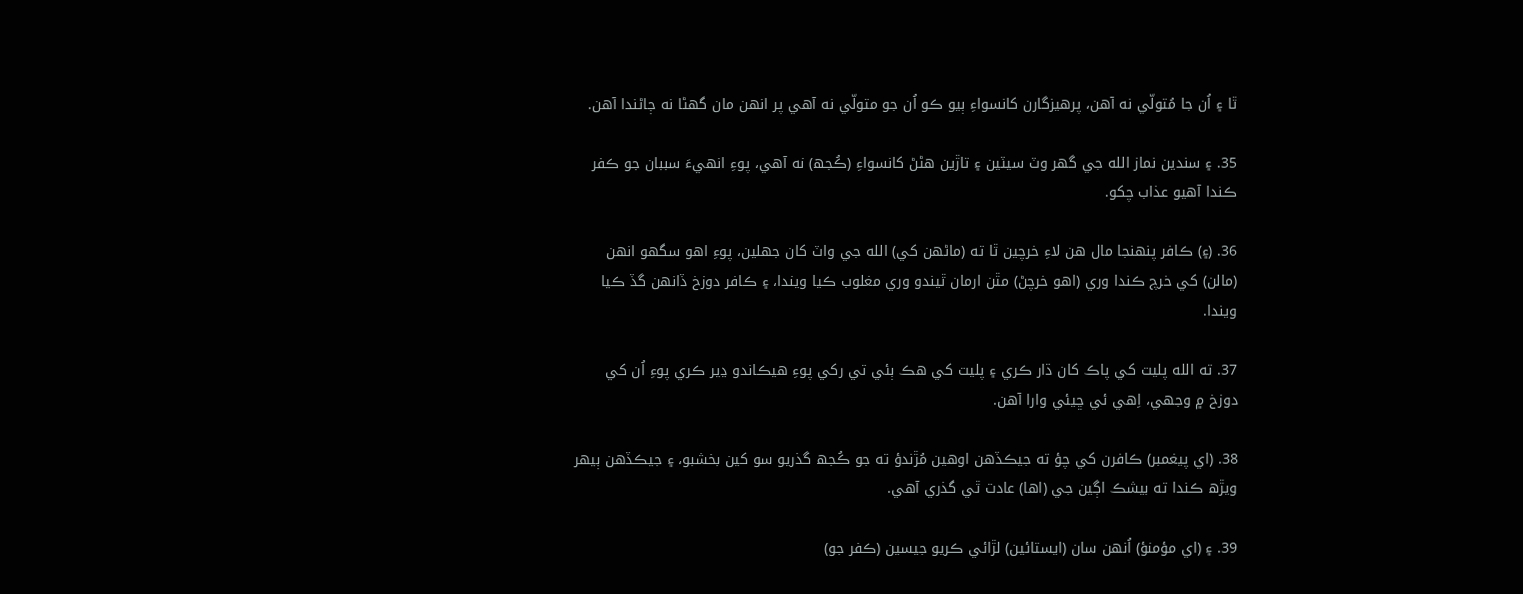ٿا ۽ اُن جا مُتولّي نه آھن، پرھيزگارن کانسواءِ ٻيو ڪو اُن جو متولّي نه آھي پر انھن مان گھڻا نه ڄاڻندا آھن.

35. ۽ سندين نماز الله جي گھر وٽ سيٽين ۽ تاڙين ھڻڻ کانسواءِ (ڪُجھ) نه آھي، پوءِ انھيءَ سببان جو ڪفر ڪندا آھيو عذاب چکو.

36. (۽) ڪافر پنھنجا مال ھن لاءِ خرچين ٿا ته (ماڻھن کي) الله جي واٽ کان جھلين، پوءِ اھو سگھو انھن (مالن) کي خرچ ڪندا وري (اھو خرچڻ) مٿن ارمان ٿيندو وري مغلوب ڪيا ويندا، ۽ ڪافر دوزخ ڏانھن گڏ ڪيا ويندا.

37. ته الله پليت کي پاڪ کان ڌار ڪري ۽ پليت کي ھڪ ٻئي تي رکي پوءِ ھيڪاندو ڍير ڪري پوءِ اُن کي دوزخ ۾ وجھي، اِھي ئي ڇيئي وارا آھن.

38. (اي پيغمبر) ڪافرن کي چؤ ته جيڪڏھن اوھين مُڙندؤ ته جو ڪُجھ گذريو سو کين بخشبو، ۽ جيڪڏھن ٻيھر ويڙھ ڪندا ته بيشڪ اڳين جي (اھا) عادت ٿي گذري آھي.

39. ۽ (اي مؤمنؤ) اُنھن سان (ايستائين) لڙائي ڪريو جيسين (ڪفر جو)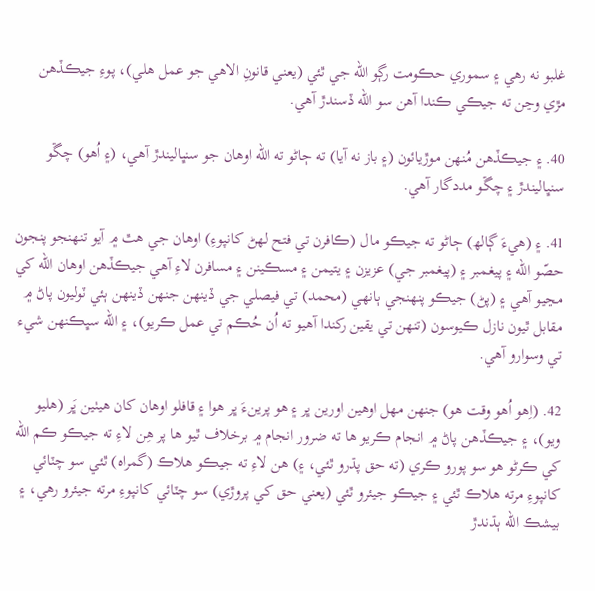غلبو نه رھي ۽ سموري حڪومت رڳو الله جي ٿئي (يعني قانونِ الاھي جو عمل ھلي)، پوءِ جيڪڏھن مڙي وڃن ته جيڪي ڪندا آھن سو الله ڏسندڙ آھي.

40. ۽ جيڪڏھن مُنھن موڙيائون (۽ باز نه آيا) ته ڄاڻو ته الله اوھان جو سنڀاليندڙ آھي، (۽ اُھو) چڱو سنڀاليندڙ ۽ چڱو مددگار آھي.

41. ۽ (ھيءَ ڳالھ) ڄاڻو ته جيڪو مال (ڪافرن تي فتح لھڻ کانپوءِ) اوھان جي ھٿ ۾ آيو تنھنجو پنجون حصّو الله ۽ پيغمبر ۽ (پيغمبر جي) عزيزن ۽ يتيمن ۽ مسڪينن ۽ مسافرن لاءِ آھي جيڪڏھن اوھان الله کي مڃيو آھي ۽ (پڻ) جيڪو پنھنجي ٻانھي (محمد) تي فيصلي جي ڏينھن جنھن ڏينھن ٻئي ٽوليون پاڻ ۾ مقابل ٿيون نازل ڪيوسون (تنھن تي يقين رکندا آھيو ته اُن حُڪم تي عمل ڪريو)، ۽ الله سڀڪنھن شيء تي وسوارو آھي.

42. (اِھو اُھو وقت ھو) جنھن مھل اوھين اورين ڀر ۽ ھو پرينءَ ڀر ھوا ۽ قافلو اوھان کان ھيٺين ڀَر (ھليو ويو)، ۽ جيڪڏھن پاڻ ۾ انجام ڪريو ھا ته ضرور انجام ۾ برخلاف ٿيو ھا پر ھِن لاءِ ته جيڪو ڪم الله کي ڪرڻو ھو سو پورو ڪري (ته حق پڌرو ٿئي، ۽) ھن لاءِ ته جيڪو ھلاڪ (گمراہ) ٿئي سو چٽائي کانپوءِ مرته ھلاڪ ٿئي ۽ جيڪو جيئرو ٿئي (يعني حق کي پروڙي) سو چٽائي کانپوءِ مرته جيئرو رھي، ۽ بيشڪ الله ٻڌندڙ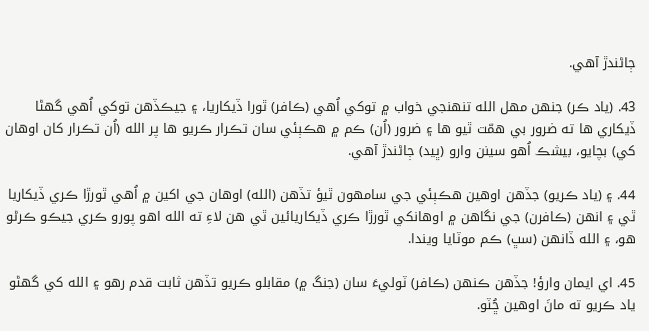ڄاڻندڙ آھي.

43. (ياد ڪر) جنھن مھل الله تنھنجي خواب ۾ توکي اُھي (ڪافر) ٿورا ڏيکاريا، ۽ جيڪڏھن توکي اُھي گھڻا ڏيکاري ھا ته ضرور بي ھمّت ٿيو ھا ۽ ضرور (اُن) ڪم ۾ ھڪٻئي سان تڪرار ڪريو ھا پر الله (اُن تڪرار کان اوھان کي) بچايو، بيشڪ اُھو سينن وارو (ڀيد) ڄاڻندڙ آھي.

44. ۽ (ياد ڪريو) جڏھن اوھين ھڪٻئي جي سامھون ٿيؤ تڏھن (الله) اوھان جي اکين ۾ اُھي ٿورڙا ڪري ڏيکاريا ٿي ۽ انھن (ڪافرن) جي نگاھن ۾ اوھانکي ٿورڙا ڪري ڏيکاريائين ٿي ھن لاءِ ته الله اھو پورو ڪري جيڪو ڪرڻو ھو، ۽ الله ڏانھن (سڀ) ڪم موٽايا ويندا.

45. اي ايمان وارؤ! جڏھن ڪنھن (ڪافر) ٽوليءَ سان (جنگ ۾) مقابلو ڪريو تڏھن ثابت قدم رھو ۽ الله کي گھڻو ياد ڪريو ته مانَ اوھين ڇُٽو.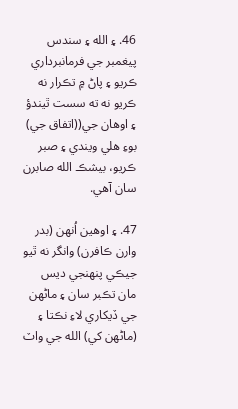46. ۽ الله ۽ سندس پيغمبر جي فرمانبرداري ڪريو ۽ پاڻ ۾ تڪرار نه ڪريو نه ته سست ٿيندؤ ۽ اوھان جي((اتفاق جي) بوءِ ھلي ويندي ۽ صبر ڪريو، بيشڪ الله صابرن سان آھي.

47. ۽ اوھين اُنھن (بدر وارن ڪافرن) وانگر نه ٿيو جيڪي پنھنجي ديس مان تڪبر سان ۽ ماڻھن جي ڏيکاري لاءِ نڪتا ۽ (ماڻھن کي) الله جي واٽ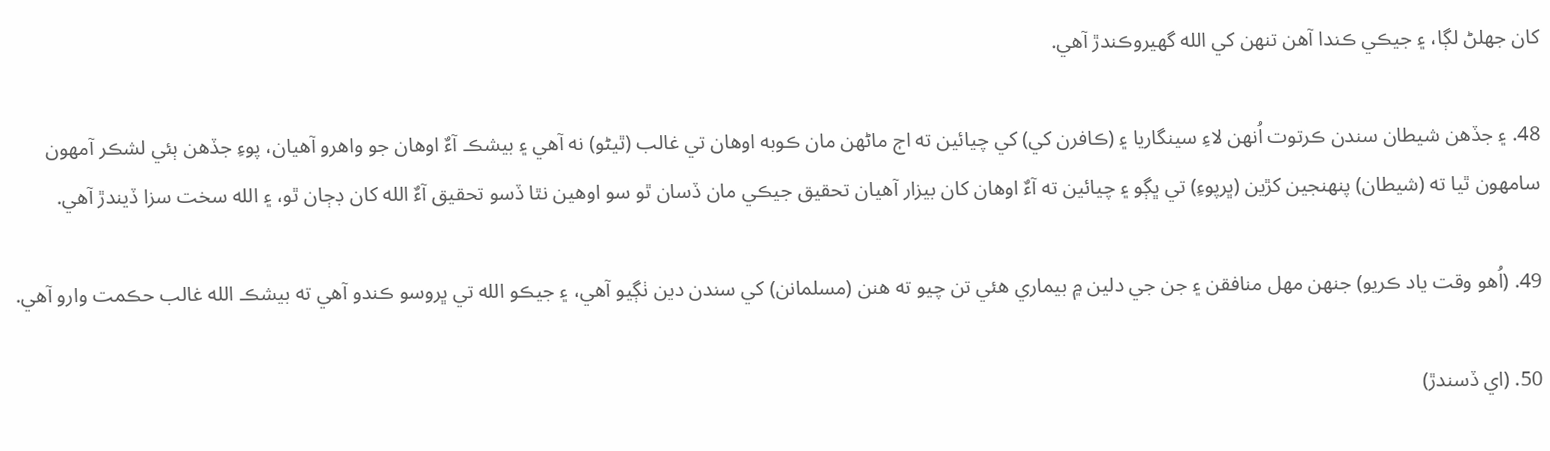کان جھلڻ لڳا، ۽ جيڪي ڪندا آھن تنھن کي الله گھيروڪندڙ آھي.

48. ۽ جڏھن شيطان سندن ڪرتوت اُنھن لاءِ سينگاريا ۽ (ڪافرن کي) کي چيائين ته اڄ ماڻھن مان ڪوبه اوھان تي غالب (ٿيڻو) نه آھي ۽ بيشڪ آءٌ اوھان جو واھرو آھيان، پوءِ جڏھن ٻئي لشڪر آمھون سامھون ٿيا ته (شيطان) پنھنجين کڙين (ڀرپوءِ) تي ڀڳو ۽ چيائين ته آءٌ اوھان کان بيزار آھيان تحقيق جيڪي مان ڏسان ٿو سو اوھين نٿا ڏسو تحقيق آءٌ الله کان ڊڄان ٿو، ۽ الله سخت سزا ڏيندڙ آھي.

49. (اُھو وقت ياد ڪريو) جنھن مھل منافقن ۽ جن جي دلين ۾ بيماري ھئي تن چيو ته ھنن (مسلمانن) کي سندن دين ٺڳيو آھي، ۽ جيڪو الله تي ڀروسو ڪندو آھي ته بيشڪ الله غالب حڪمت وارو آھي.

50. (اي ڏسندڙ)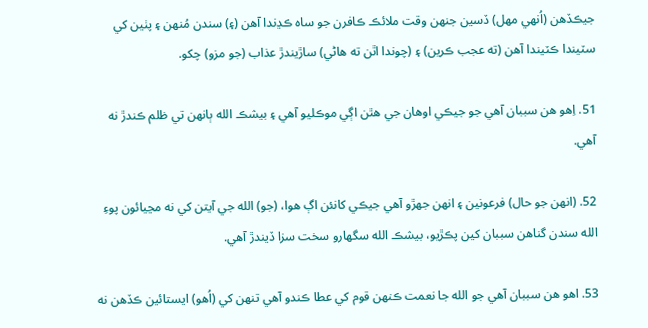جيڪڏھن (اُنھي مھل) ڏسين جنھن وقت ملائڪ ڪافرن جو ساہ ڪڍندا آھن (۽) سندن مُنھن ۽ پٺين کي سٽيندا ڪٽيندا آھن (ته عجب ڪرين) ۽ (چوندا اٿن ته ھاڻي) ساڙيندڙ عذاب (جو مزو) چکو.

51. اِھو ھن سببان آھي جو جيڪي اوھان جي ھٿن اڳي موڪليو آھي ۽ بيشڪ الله ٻانھن تي ظلم ڪندڙ نه آھي.

52. (انھن جو حال) فرعونين ۽ انھن جھڙو آھي جيڪي کانئن اڳ ھوا، (جو) الله جي آيتن کي نه مڃيائون پوءِ الله سندن گناھن سببان کين پڪڙيو، بيشڪ الله سگھارو سخت سزا ڏيندڙ آھي.

53. اھو ھن سببان آھي جو الله جا نعمت ڪنھن قوم کي عطا ڪندو آھي تنھن کي (اُھو) ايستائين ڪڏھن نه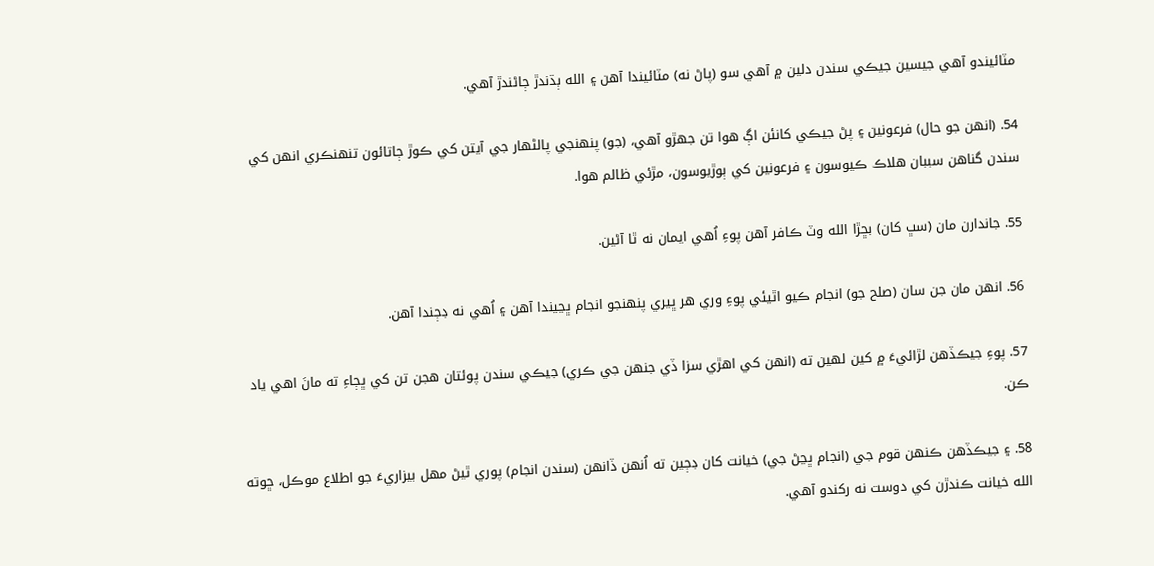مٽائيندو آھي جيسين جيڪي سندن دلين ۾ آھي سو (پاڻ نه) مٽائيندا آھن ۽ الله ٻڌندڙ ڄاڻندڙ آھي.

54. (انھن جو حال) فرعونين ۽ پڻ جيڪي کانئن اڳ ھوا تن جھڙو آھي، (جو) پنھنجي پالڻھار جي آيتن کي ڪوڙ ڄاتائون تنھنڪري انھن کي سندن گناھن سببان ھلاڪ ڪيوسون ۽ فرعونين کي ٻوڙيوسون، مڙئي ظالم ھوا.

55. جاندارن مان (سڀ کان) بڇڙا الله وٽ ڪافر آھن پوءِ اُھي ايمان نه ٿا آڻين.

56. انھن مان جن سان (صلح جو) انجام ڪيو اٿيئي پوءِ وري ھر ڀيري پنھنجو انجام ڀڃيندا آھن ۽ اُھي نه ڊڄندا آھن.

57. پوءِ جيڪڏھن لڙائيءَ ۾ کين لھين ته (انھن کي اھڙي سزا ڏي جنھن جي ڪري) جيڪي سندن پوئتان ھجن تن کي ڀڄاءِ ته مانَ اھي ياد ڪن.

58. ۽ جيڪڏھن ڪنھن قوم جي (انجام ڀڃڻ جي) خيانت کان ڊڄين ته اُنھن ڏانھن (سندن انجام) پوري ٿيڻ مھل بيزاريءَ جو اطلاع موڪل، ڇوته الله خيانت ڪندڙن کي دوست نه رکندو آھي.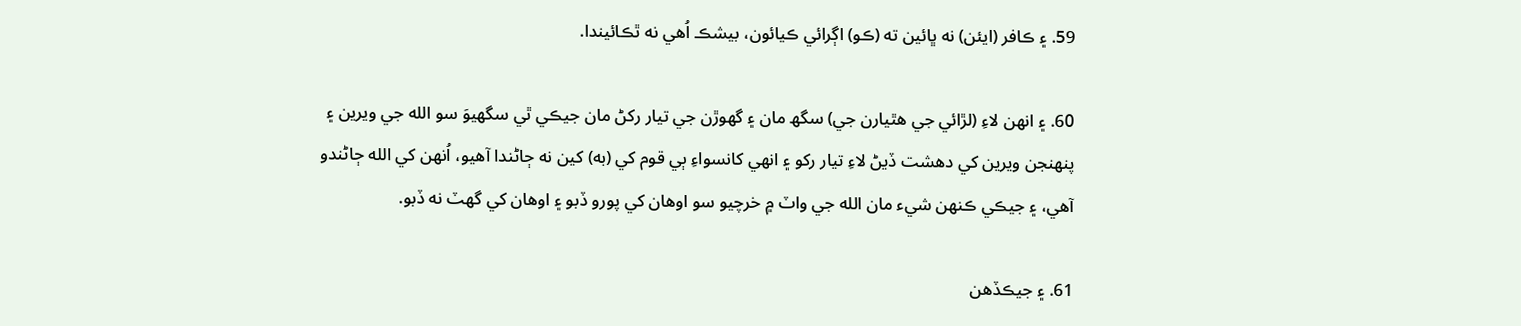59. ۽ ڪافر (ايئن) نه ڀائين ته (ڪو) اڳرائي ڪيائون، بيشڪ اُھي نه ٿڪائيندا.

60. ۽ انھن لاءِ (لڙائي جي ھٿيارن جي) سگھ مان ۽ گھوڙن جي تيار رکڻ مان جيڪي ٿي سگھيوَ سو الله جي ويرين ۽ پنھنجن ويرين کي دھشت ڏيڻ لاءِ تيار رکو ۽ انھي کانسواءِ ٻي قوم کي (به) کين نه ڄاڻندا آھيو، اُنھن کي الله ڄاڻندو آھي، ۽ جيڪي ڪنھن شيء مان الله جي واٽ ۾ خرچيو سو اوھان کي پورو ڏبو ۽ اوھان کي گھٽ نه ڏبو.

61. ۽ جيڪڏھن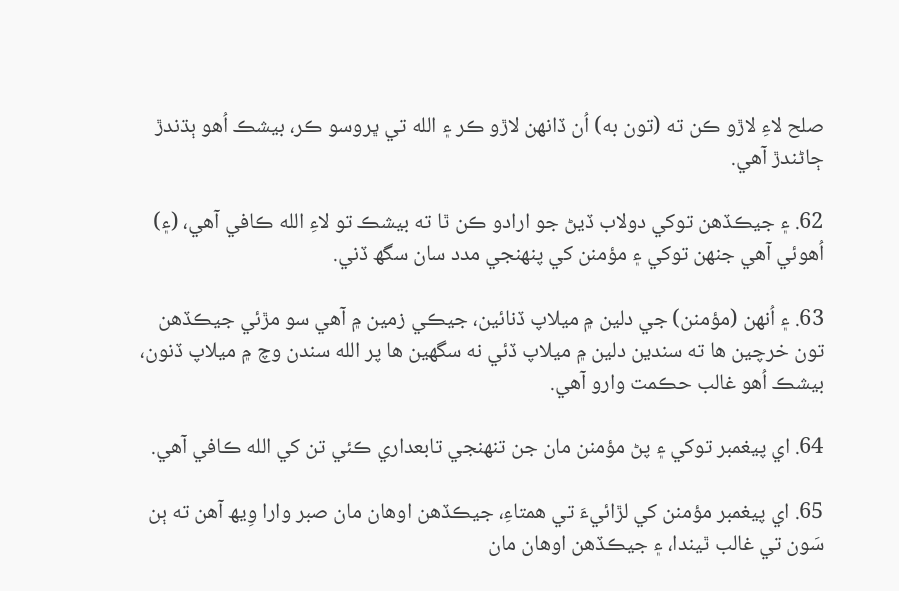صلح لاءِ لاڙو ڪن ته (تون به) اُن ڏانھن لاڙو ڪر ۽ الله تي ڀروسو ڪر، بيشڪ اُھو ٻڌندڙ ڄاڻندڙ آھي.

62. ۽ جيڪڏھن توکي دولاب ڏيڻ جو ارادو ڪن ٿا ته بيشڪ تو لاءِ الله ڪافي آھي، (۽) اُھوئي آھي جنھن توکي ۽ مؤمنن کي پنھنجي مدد سان سگھ ڏني.

63. ۽ اُنھن (مؤمنن) جي دلين ۾ ميلاپ ڏنائين، جيڪي زمين ۾ آھي سو مڙئي جيڪڏھن تون خرچين ھا ته سندين دلين ۾ ميلاپ ڏئي نه سگھين ھا پر الله سندن وچ ۾ ميلاپ ڏنون، بيشڪ اُھو غالب حڪمت وارو آھي.

64. اي پيغمبر توکي ۽ پڻ مؤمنن مان جن تنھنجي تابعداري ڪئي تن کي الله ڪافي آھي.

65. اي پيغمبر مؤمنن کي لڙائيءَ تي ھمتاءِ، جيڪڏھن اوھان مان صبر وارا وِيھ آھن ته ٻن سَون تي غالب ٿيندا، ۽ جيڪڏھن اوھان مان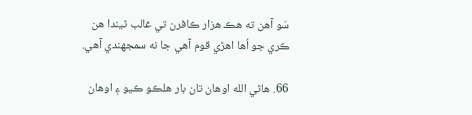سَو آھن ته ھڪ ھزار ڪافرن تي غالب ٿيندا ھن ڪري جو اُھا اھڙي قوم آھي جا نه سمجھندي آھي.

66. ھاڻي الله اوھان تان بار ھلڪو ڪيو ۽ اوھان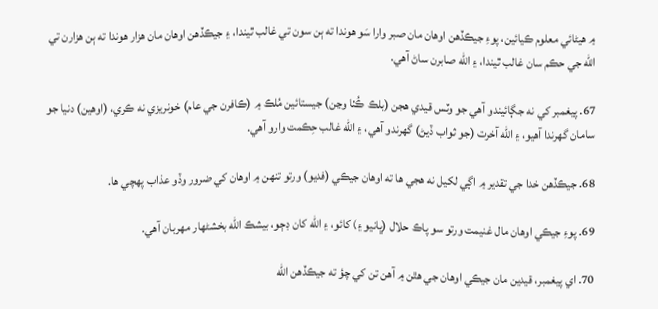۾ ھيڻائي معلوم ڪيائين، پوءِ جيڪڏھن اوھان مان صبر وارا سَو ھوندا ته ٻن سون تي غالب ٿيندا، ۽ جيڪڏھن اوھان مان ھزار ھوندا ته ٻن ھزارن تي الله جي حڪم سان غالب ٿيندا، ۽ الله صابرن ساڻ آھي.

67. پيغمبر کي نه جڳائيندو آھي جو وٽس قيدي ھجن (بلڪ ڪُٺا وڃن) جيستائين مُلڪ ۾ (ڪافرن جي عام) خونريزي نه ڪري، (اوھين) دنيا جو سامان گھرندا آھيو، ۽ الله آخرت (جو ثواب ڏيڻ) گھرندو آھي، ۽ الله غالب حِڪمت وارو آھي.

68. جيڪڏھن خدا جي تقدير ۾ اڳي لکيل نه ھجي ھا ته اوھان جيڪي (فديو) ورتو تنھن ۾ اوھان کي ضرور وڏو عذاب پھچي ھا.

69. پوءِ جيڪي اوھان مال غنيمت ورتو سو پاڪ حلال (ڀانيو ۽) کائو، ۽ الله کان ڊڄو، بيشڪ الله بخشڻھار مھربان آھي.

70. اي پيغمبر، قيدين مان جيڪي اوھان جي ھٿن ۾ آھن تن کي چؤ ته جيڪڏھن الله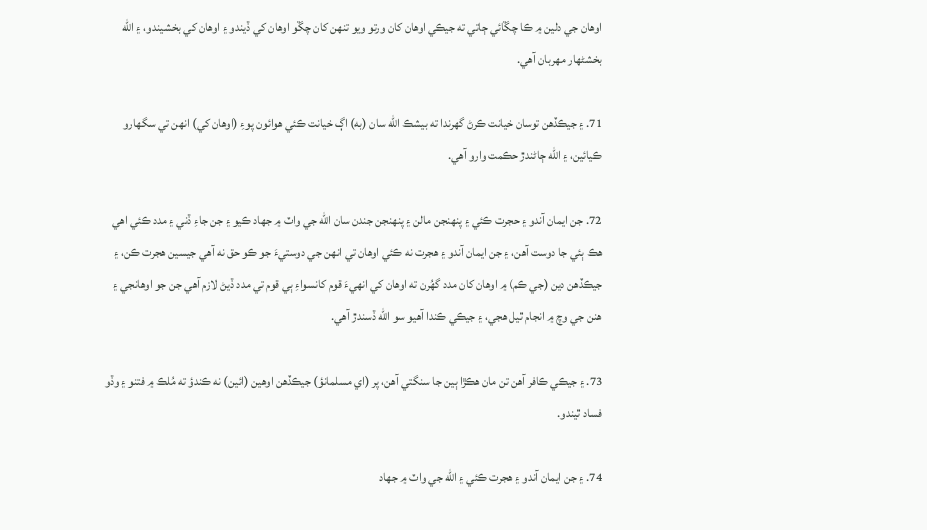اوھان جي دلين ۾ ڪا چڱائي ڄاتي ته جيڪي اوھان کان ورتو ويو تنھن کان چڱو اوھان کي ڏيندو ۽ اوھان کي بخشيندو، ۽ الله بخشڻھار مھربان آھي.

71. ۽ جيڪڏھن توسان خيانت ڪرڻ گھرندا ته بيشڪ الله سان (به) اڳ خيانت ڪئي ھوائون پوءِ (اوھان کي) انھن تي سگھارو ڪيائين، ۽ الله ڄاڻندڙ حڪمت وارو آھي.

72. جن ايمان آندو ۽ حجرت ڪئي ۽ پنھنجن مالن ۽ پنھنجن جندن سان الله جي واٽ ۾ جھاد ڪيو ۽ جن جاءِ ڏني ۽ مدد ڪئي اھي ھڪ ٻئي جا دوست آھن، ۽ جن ايمان آندو ۽ ھجرت نه ڪئي اوھان تي انھن جي دوستيءَ جو ڪو حق نه آھي جيسين ھجرت ڪن، ۽ جيڪڏھن دين (جي ڪم) ۾ اوھان کان مدد گھُرن ته اوھان کي انھيءَ قوم کانسواءِ ٻي قوم تي مدد ڏيڻ لازم آھي جن جو اوھانجي ۽ ھنن جي وچ ۾ انجام ٿيل ھجي، ۽ جيڪي ڪندا آھيو سو الله ڏسندڙ آھي.

73. ۽ جيڪي ڪافر آھن تن مان ھڪڙا ٻين جا سنگتي آھن، پر (اي مسلمانؤ) جيڪڏھن اوھين (ائين) نه ڪندؤ ته مُلڪ ۾ فتنو ۽ وڏو فساد ٿيندو.

74. ۽ جن ايمان آندو ۽ ھجرت ڪئي ۽ الله جي واٽ ۾ جھاد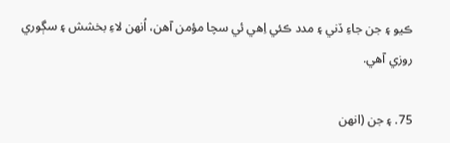ڪيو ۽ جن جاءِ ڏني ۽ مدد ڪئي اِھي ئي سچا مؤمن آھن، اُنھن لاءِ بخشش ۽ سڳوري روزي آھي.

75. ۽ جن (انھن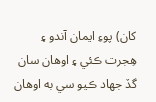کان) پوءِ ايمان آندو ۽ ھِجرت ڪئي ۽ اوھان سان گڏ جھاد ڪيو سي به اوھان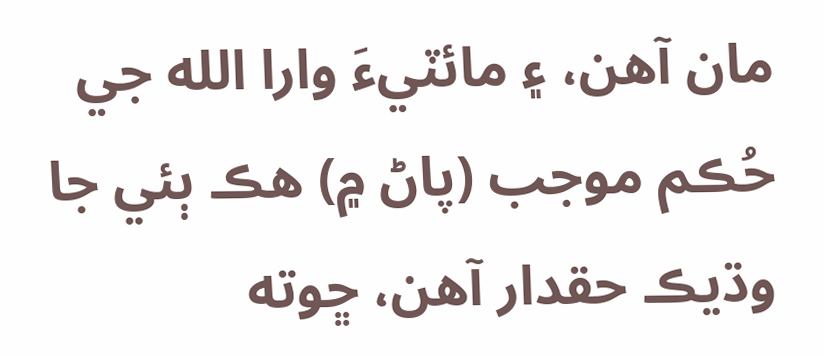مان آھن، ۽ مائٽيءَ وارا الله جي حُڪم موجب (پاڻ ۾) ھڪ ٻئي جا وڌيڪ حقدار آھن، ڇوته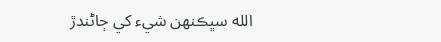الله سڀڪنھن شيء کي ڄاڻندڙ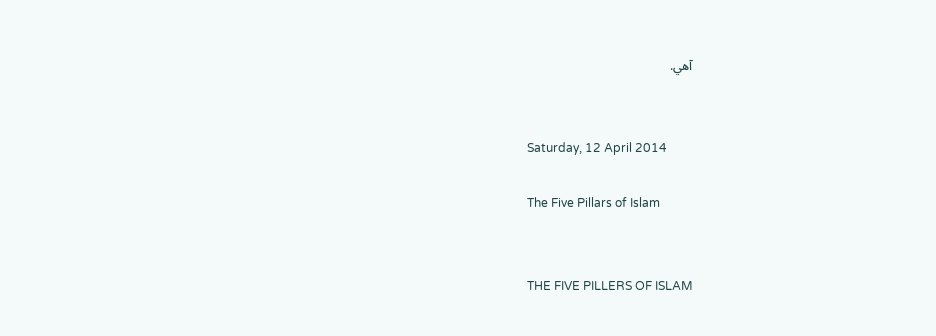آھي.


Saturday, 12 April 2014

The Five Pillars of Islam


THE FIVE PILLERS OF ISLAM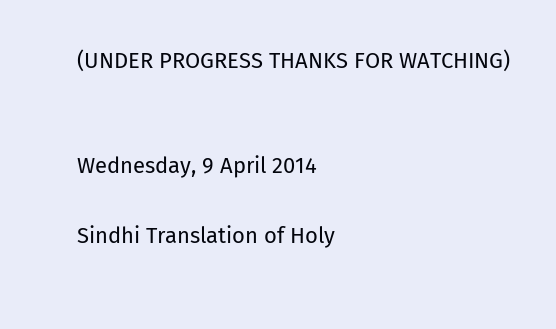(UNDER PROGRESS THANKS FOR WATCHING)


Wednesday, 9 April 2014

Sindhi Translation of Holy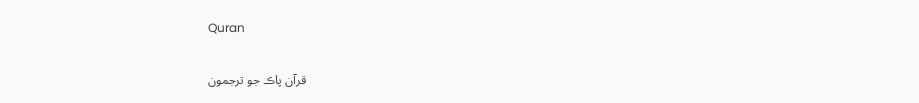Quran


قرآن پاڪ جو ترجمون